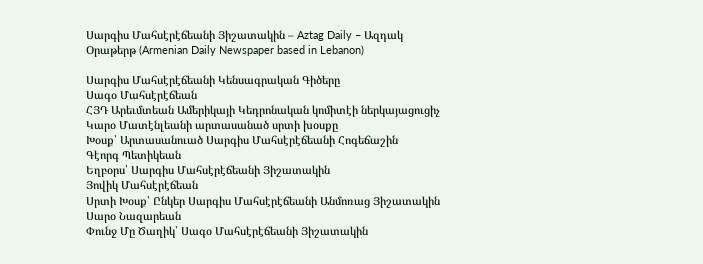Սարգիս Մահսէրէճեանի Յիշատակին – Aztag Daily – Ազդակ Օրաթերթ (Armenian Daily Newspaper based in Lebanon)

Սարգիս Մահսէրէճեանի Կենսագրական Գիծերը
Սագօ Մահսէրէճեան
ՀՅԴ Արեւմտեան Ամերիկայի Կեդրոնական կոմիտէի ներկայացուցիչ Կարօ Մատէնլեանի արտասանած սրտի խօսքը
Խօսք՝ Արտասանուած Սարգիս Մահսէրէճեանի Հոգեճաշին
Գէորգ Պետիկեան
Եղբօրս՝ Սարգիս Մահսէրէճեանի Յիշատակին
Յովիկ Մահսէրէճեան
Սրտի Խօսք՝ Ընկեր Սարգիս Մահսէրէճեանի Անմոռաց Յիշատակին
Սարօ Նազարեան
Փունջ Մը Ծաղիկ՝ Սագօ Մահսէրէճեանի Յիշատակին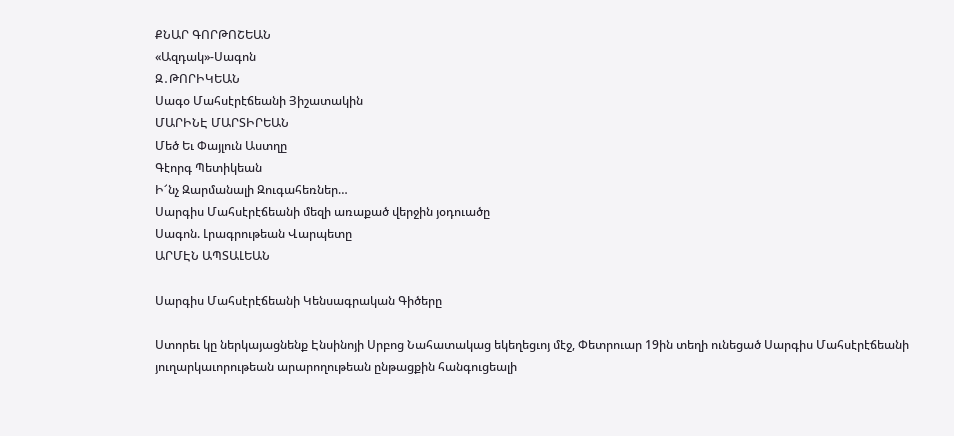ՔՆԱՐ ԳՈՐԹՈՇԵԱՆ
«Ազդակ»-Սագոն
Զ․ԹՈՐԻԿԵԱՆ
Սագօ Մահսէրէճեանի Յիշատակին
ՄԱՐԻՆԷ ՄԱՐՏԻՐԵԱՆ
Մեծ Եւ Փայլուն Աստղը
Գէորգ Պետիկեան
Ի՜նչ Զարմանալի Զուգահեռներ…
Սարգիս Մահսէրէճեանի մեզի առաքած վերջին յօդուածը
Սագոն. Լրագրութեան Վարպետը
ԱՐՄԷՆ ԱՊՏԱԼԵԱՆ

Սարգիս Մահսէրէճեանի Կենսագրական Գիծերը

Ստորեւ կը ներկայացնենք Էնսինոյի Սրբոց Նահատակաց եկեղեցւոյ մէջ, Փետրուար 19ին տեղի ունեցած Սարգիս Մահսէրէճեանի յուղարկաւորութեան արարողութեան ընթացքին հանգուցեալի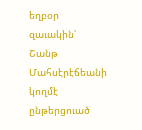եղբօր զաւակին՝ Շանթ Մահսէրէճեանի կողմէ ընթերցուած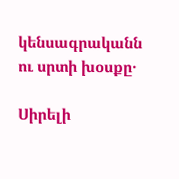կենսագրականն ու սրտի խօսքը․

Սիրելի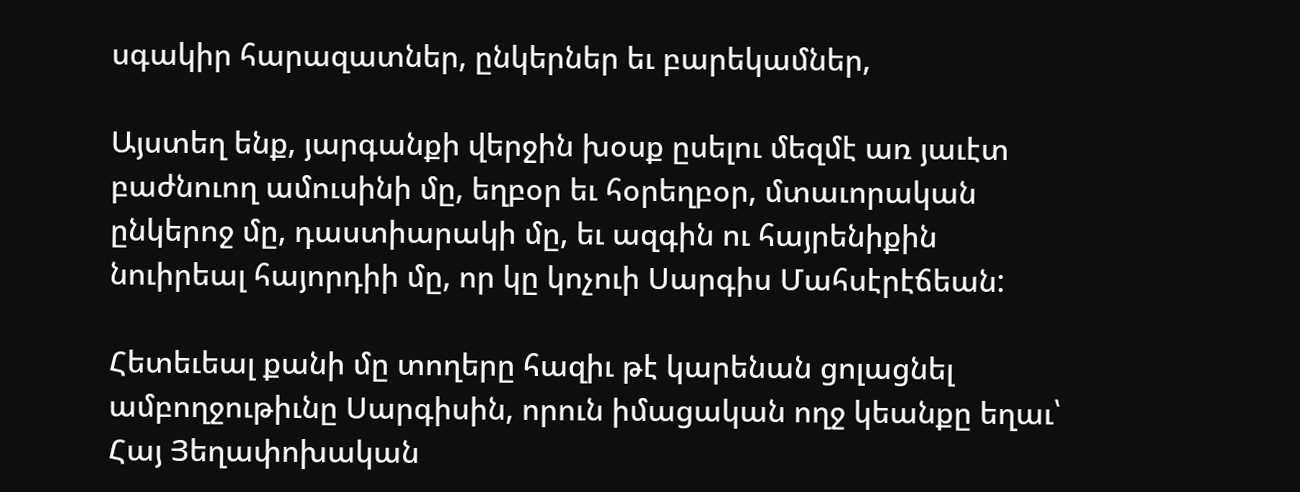սգակիր հարազատներ, ընկերներ եւ բարեկամներ,

Այստեղ ենք, յարգանքի վերջին խօսք ըսելու մեզմէ առ յաւէտ բաժնուող ամուսինի մը, եղբօր եւ հօրեղբօր, մտաւորական ընկերոջ մը, դաստիարակի մը, եւ ազգին ու հայրենիքին նուիրեալ հայորդիի մը, որ կը կոչուի Սարգիս Մահսէրէճեան:

Հետեւեալ քանի մը տողերը հազիւ թէ կարենան ցոլացնել ամբողջութիւնը Սարգիսին, որուն իմացական ողջ կեանքը եղաւ՝ Հայ Յեղափոխական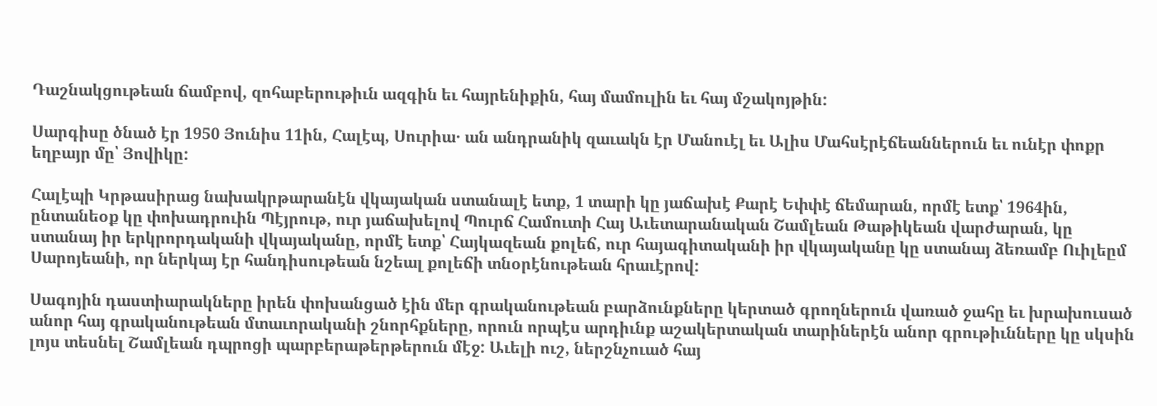Դաշնակցութեան ճամբով, զոհաբերութիւն ազգին եւ հայրենիքին, հայ մամուլին եւ հայ մշակոյթին:

Սարգիսը ծնած էր 1950 Յունիս 11ին, Հալէպ, Սուրիա․ ան անդրանիկ զաւակն էր Մանուէլ եւ Ալիս Մահսէրէճեաններուն եւ ունէր փոքր եղբայր մը՝ Յովիկը:

Հալէպի Կրթասիրաց նախակրթարանէն վկայական ստանալէ ետք, 1 տարի կը յաճախէ Քարէ Եփփէ ճեմարան, որմէ ետք՝ 1964ին, ընտանեօք կը փոխադրուին Պէյրութ, ուր յաճախելով Պուրճ Համուտի Հայ Աւետարանական Շամլեան Թաթիկեան վարժարան, կը ստանայ իր երկրորդականի վկայականը, որմէ ետք՝ Հայկազեան քոլեճ, ուր հայագիտականի իր վկայականը կը ստանայ ձեռամբ Ուիլեըմ Սարոյեանի, որ ներկայ էր հանդիսութեան նշեալ քոլեճի տնօրէնութեան հրաւէրով:

Սագոյին դաստիարակները իրեն փոխանցած էին մեր գրականութեան բարձունքները կերտած գրողներուն վառած ջահը եւ խրախուսած անոր հայ գրականութեան մտաւորականի շնորհքները, որուն որպէս արդիւնք աշակերտական տարիներէն անոր գրութիւնները կը սկսին լոյս տեսնել Շամլեան դպրոցի պարբերաթերթերուն մէջ: Աւելի ուշ, ներշնչուած հայ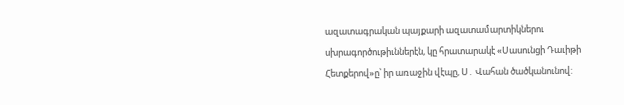ազատագրական պայքարի ազատամարտիկներու սխրագործութիւններէն, կը հրատարակէ «Սասունցի Դաւիթի Հետքերով»ը՝ իր առաջին վէպը, Ս․ Վահան ծածկանունով: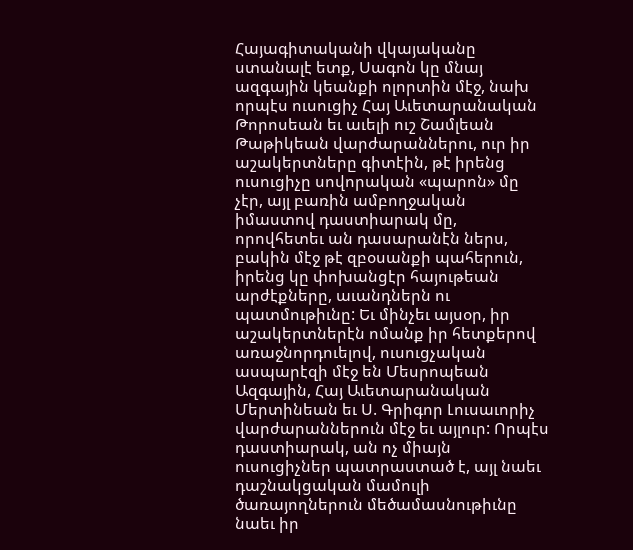Հայագիտականի վկայականը ստանալէ ետք, Սագոն կը մնայ ազգային կեանքի ոլորտին մէջ, նախ որպէս ուսուցիչ Հայ Աւետարանական Թորոսեան եւ աւելի ուշ Շամլեան Թաթիկեան վարժարաններու, ուր իր աշակերտները գիտէին, թէ իրենց ուսուցիչը սովորական «պարոն» մը չէր, այլ բառին ամբողջական իմաստով դաստիարակ մը, որովհետեւ ան դասարանէն ներս, բակին մէջ թէ զբօսանքի պահերուն, իրենց կը փոխանցէր հայութեան արժէքները, աւանդներն ու պատմութիւնը: Եւ մինչեւ այսօր, իր աշակերտներէն ոմանք իր հետքերով առաջնորդուելով, ուսուցչական ասպարէզի մէջ են Մեսրոպեան Ազգային, Հայ Աւետարանական Մերտինեան եւ Ս. Գրիգոր Լուսաւորիչ վարժարաններուն մէջ եւ այլուր: Որպէս դաստիարակ, ան ոչ միայն ուսուցիչներ պատրաստած է, այլ նաեւ դաշնակցական մամուլի ծառայողներուն մեծամասնութիւնը նաեւ իր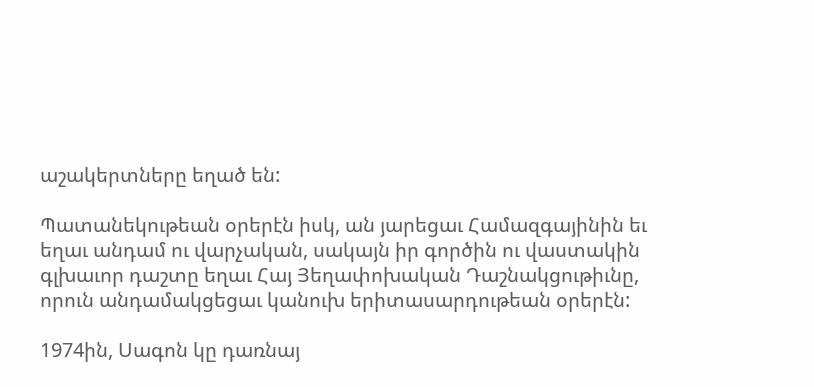աշակերտները եղած են:

Պատանեկութեան օրերէն իսկ, ան յարեցաւ Համազգայինին եւ եղաւ անդամ ու վարչական, սակայն իր գործին ու վաստակին գլխաւոր դաշտը եղաւ Հայ Յեղափոխական Դաշնակցութիւնը, որուն անդամակցեցաւ կանուխ երիտասարդութեան օրերէն:

1974ին, Սագոն կը դառնայ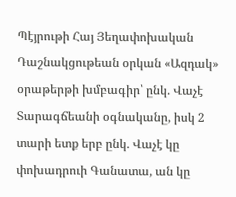Պէյրութի Հայ Յեղափոխական Դաշնակցութեան օրկան «Ազդակ» օրաթերթի խմբագիր՝ ընկ. Վաչէ Տարագճեանի օգնականը, իսկ 2 տարի ետք երբ ընկ. Վաչէ կը փոխադրուի Գանատա, ան կը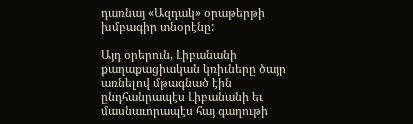դառնայ «Ազդակ» օրաթերթի խմբագիր տնօրէնը:

Այդ օրերուն, Լիբանանի քաղաքացիական կռիւները ծայր առնելով մթագնած էին ընդհանրապէս Լիբանանի եւ մասնաւորապէս հայ գաղութի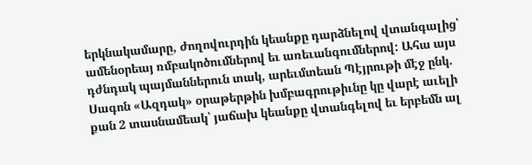երկնակամարը, ժողովուրդին կեանքը դարձնելով վտանգալից՝ ամենօրեայ ռմբակոծումներով եւ առեւանգումներով: Ահա այս դժնդակ պայմաններուն տակ, արեւմտեան Պէյրութի մէջ ընկ. Սագոն «Ազդակ» օրաթերթին խմբագրութիւնը կը վարէ աւելի քան 2 տասնամեակ՝ յաճախ կեանքը վտանգելով եւ երբեմն ալ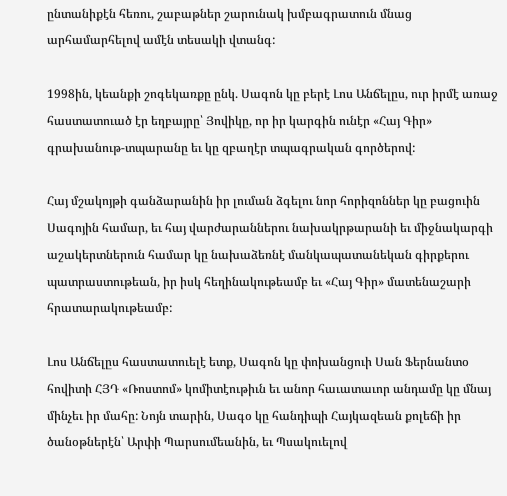ընտանիքէն հեռու, շաբաթներ շարունակ խմբագրատուն մնաց արհամարհելով ամէն տեսակի վտանգ:

1998ին, կեանքի շոգեկառքը ընկ. Սագոն կը բերէ Լոս Անճելըս, ուր իրմէ առաջ հաստատուած էր եղբայրը՝ Յովիկը, որ իր կարգին ունէր «Հայ Գիր» գրախանութ-տպարանը եւ կը զբաղէր տպագրական գործերով:

Հայ մշակոյթի գանձարանին իր լուման ձգելու նոր հորիզոններ կը բացուին Սագոյին համար, եւ հայ վարժարաններու նախակրթարանի եւ միջնակարգի աշակերտներուն համար կը նախաձեռնէ մանկապատանեկան գիրքերու պատրաստութեան, իր իսկ հեղինակութեամբ եւ «Հայ Գիր» մատենաշարի հրատարակութեամբ:

Լոս Անճելըս հաստատուելէ ետք, Սագոն կը փոխանցուի Սան Ֆերնանտօ հովիտի ՀՅԴ «Ռոստոմ» կոմիտէութիւն եւ անոր հաւատաւոր անդամը կը մնայ մինչեւ իր մահը: Նոյն տարին, Սագօ կը հանդիպի Հայկազեան քոլեճի իր ծանօթներէն՝ Արփի Պարսումեանին, եւ Պսակուելով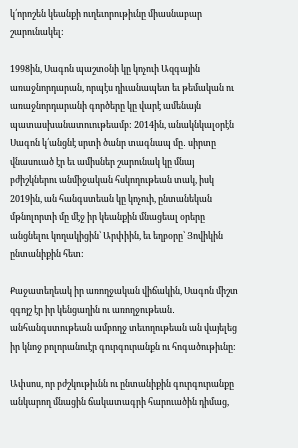կ՛որոշեն կեանքի ուղեւորութիւնը միասնաբար շարունակել:

1998ին, Սագոն պաշտօնի կը կոչուի Ազգային առաջնորդարան, որպէս դիւանապետ եւ թեմական ու առաջնորդարանի գործերը կը վարէ ամենայն պատասխանատուութեամբ: 2014ին, անակնկալօրէն Սագոն կ՛անցնէ սրտի ծանր տագնապ մը․ սիրտը վնասուած էր եւ ամիսներ շարունակ կը մնայ բժիշկներու անմիջական հսկողութեան տակ, իսկ 2019ին, ան հանգստեան կը կոչուի, ընտանեկան մթնոլորտի մը մէջ իր կեանքին մնացեալ օրերը անցնելու կողակիցին՝ Արփիին, եւ եղբօրը՝ Յովիկին ընտանիքին հետ:

Քաջատեղեակ իր առողջական վիճակին, Սագոն միշտ զգոյշ էր իր կենցաղին ու առողջութեան․ անհանգստութեան ամբողջ տեւողութեան ան վայելեց իր կնոջ բոլորանուէր գուրգուրանքն ու հոգածութիւնը:

Ափսոս, որ բժշկութիւնն ու ընտանիքին գուրգուրանքը անկարող մնացին ճակատագրի հարուածին դիմաց,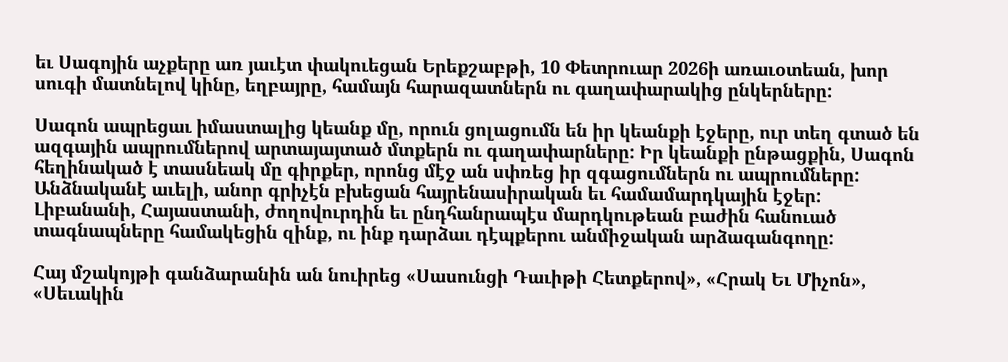եւ Սագոյին աչքերը առ յաւէտ փակուեցան Երեքշաբթի, 10 Փետրուար 2026ի առաւօտեան, խոր սուգի մատնելով կինը, եղբայրը, համայն հարազատներն ու գաղափարակից ընկերները:

Սագոն ապրեցաւ իմաստալից կեանք մը, որուն ցոլացումն են իր կեանքի էջերը, ուր տեղ գտած են ազգային ապրումներով արտայայտած մտքերն ու գաղափարները: Իր կեանքի ընթացքին, Սագոն հեղինակած է տասնեակ մը գիրքեր, որոնց մէջ ան սփռեց իր զգացումներն ու ապրումները: Անձնականէ աւելի, անոր գրիչէն բխեցան հայրենասիրական եւ համամարդկային էջեր: Լիբանանի, Հայաստանի, ժողովուրդին եւ ընդհանրապէս մարդկութեան բաժին հանուած տագնապները համակեցին զինք, ու ինք դարձաւ դէպքերու անմիջական արձագանգողը:

Հայ մշակոյթի գանձարանին ան նուիրեց «Սասունցի Դաւիթի Հետքերով», «Հրակ Եւ Միչոն», «Սեւակին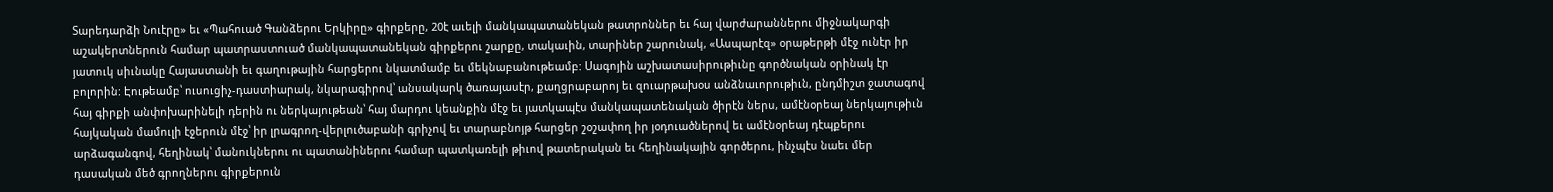Տարեդարձի Նուէրը» եւ «Պահուած Գանձերու Երկիրը» գիրքերը, 20է աւելի մանկապատանեկան թատրոններ եւ հայ վարժարաններու միջնակարգի աշակերտներուն համար պատրաստուած մանկապատանեկան գիրքերու շարքը, տակաւին, տարիներ շարունակ, «Ասպարէզ» օրաթերթի մէջ ունէր իր յատուկ սիւնակը Հայաստանի եւ գաղութային հարցերու նկատմամբ եւ մեկնաբանութեամբ: Սագոյին աշխատասիրութիւնը գործնական օրինակ էր բոլորին: Էութեամբ՝ ուսուցիչ-դաստիարակ, նկարագիրով՝ անսակարկ ծառայասէր, քաղցրաբարոյ եւ զուարթախօս անձնաւորութիւն, ընդմիշտ ջատագով հայ գիրքի անփոխարինելի դերին ու ներկայութեան՝ հայ մարդու կեանքին մէջ եւ յատկապէս մանկապատենական ծիրէն ներս, ամէնօրեայ ներկայութիւն հայկական մամուլի էջերուն մէջ՝ իր լրագրող-վերլուծաբանի գրիչով եւ տարաբնոյթ հարցեր շօշափող իր յօդուածներով եւ ամէնօրեայ դէպքերու արձագանգով, հեղինակ՝ մանուկներու ու պատանիներու համար պատկառելի թիւով թատերական եւ հեղինակային գործերու, ինչպէս նաեւ մեր դասական մեծ գրողներու գիրքերուն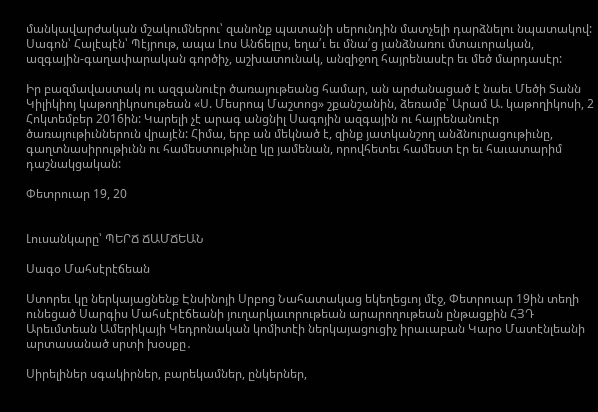մանկավարժական մշակումներու՝ զանոնք պատանի սերունդին մատչելի դարձնելու նպատակով: Սագոն՝ Հալէպէն՝ Պէյրութ, ապա Լոս Անճելըս, եղա՛ւ եւ մնա՛ց յանձնառու մտաւորական, ազգային-գաղափարական գործիչ, աշխատունակ, անզիջող հայրենասէր եւ մեծ մարդասէր:

Իր բազմավաստակ ու ազգանուէր ծառայութեանց համար, ան արժանացած է նաեւ Մեծի Տանն Կիլիկիոյ կաթողիկոսութեան «Ս. Մեսրոպ Մաշտոց» շքանշանին, ձեռամբ՝ Արամ Ա. կաթողիկոսի, 2 Հոկտեմբեր 2016ին: Կարելի չէ արագ անցնիլ Սագոյին ազգային ու հայրենանուէր ծառայութիւններուն վրայէն: Հիմա, երբ ան մեկնած է, զինք յատկանշող անձնուրացութիւնը, գաղտնասիրութիւնն ու համեստութիւնը կը յամենան, որովհետեւ համեստ էր եւ հաւատարիմ դաշնակցական:

Փետրուար 19, 20


Լուսանկարը՝ ՊԵՐՃ ՃԱՄՃԵԱՆ

Սագօ Մահսէրէճեան

Ստորեւ կը ներկայացնենք Էնսինոյի Սրբոց Նահատակաց եկեղեցւոյ մէջ, Փետրուար 19ին տեղի ունեցած Սարգիս Մահսէրէճեանի յուղարկաւորութեան արարողութեան ընթացքին ՀՅԴ Արեւմտեան Ամերիկայի Կեդրոնական կոմիտէի ներկայացուցիչ իրաւաբան Կարօ Մատէնլեանի արտասանած սրտի խօսքը․

Սիրելիներ սգակիրներ, բարեկամներ, ընկերներ,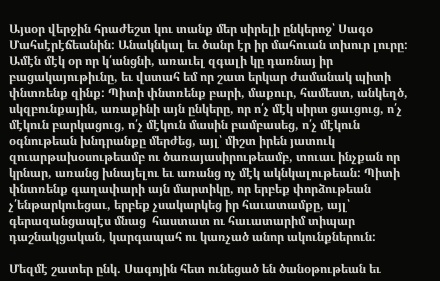Այսօր վերջին հրաժեշտ կու տանք մեր սիրելի ընկերոջ՝ Սագօ Մահսէրէճեանին: Անակնկալ եւ ծանր էր իր մահուան տխուր լուրը: Ամէն մէկ օր որ կ՛անցնի, առաւել զգալի կը դառնայ իր բացակայութիւնը, եւ վստահ եմ որ շատ երկար ժամանակ պիտի փնտռենք զինք: Պիտի փնտռենք բարի, մաքուր, համեստ, անկեղծ, սկզբունքային, առաքինի այն ընկերը, որ ո՛չ մէկ սիրտ ցաւցուց, ո՛չ մէկուն բարկացուց, ո՛չ մէկուն մասին բամբասեց, ո՛չ մէկուն օգնութեան խնդրանքը մերժեց, այլ՝ միշտ իրեն յատուկ զուարթախօսութեամբ ու ծառայասիրութեամբ, տուաւ ինչքան որ կրնար, առանց խնայելու եւ առանց ոչ մէկ ակնկալութեան: Պիտի փնտռենք գաղափարի այն մարտիկը, որ երբեք փորձութեան չ՛ենթարկուեցաւ, երբեք չսակարկեց իր հաւատամքը, այլ՝ գերազանցապէս մնաց  հաստատ ու հաւատարիմ տիպար դաշնակցական, կարգապահ ու կառչած անոր ակունքներուն:

Մեզմէ շատեր ընկ. Սագոյին հետ ունեցած են ծանօթութեան եւ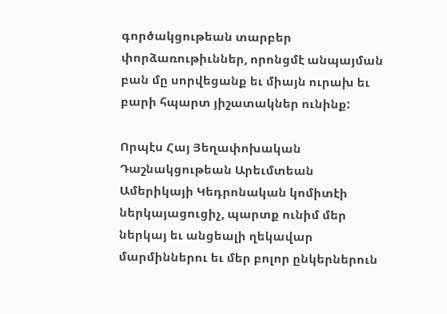գործակցութեան տարբեր փորձառութիւններ, որոնցմէ անպայման բան մը սորվեցանք եւ միայն ուրախ եւ բարի հպարտ յիշատակներ ունինք:

Որպէս Հայ Յեղափոխական Դաշնակցութեան Արեւմտեան Ամերիկայի Կեդրոնական կոմիտէի ներկայացուցիչ, պարտք ունիմ մեր ներկայ եւ անցեալի ղեկավար մարմիններու եւ մեր բոլոր ընկերներուն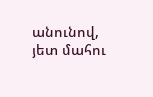անունով, յետ մահու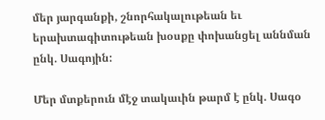մեր յարգանքի, շնորհակալութեան եւ երախտագիտութեան խօսքը փոխանցել աննման ընկ. Սագոյին:

Մեր մտքերուն մէջ տակաւին թարմ է ընկ. Սագօ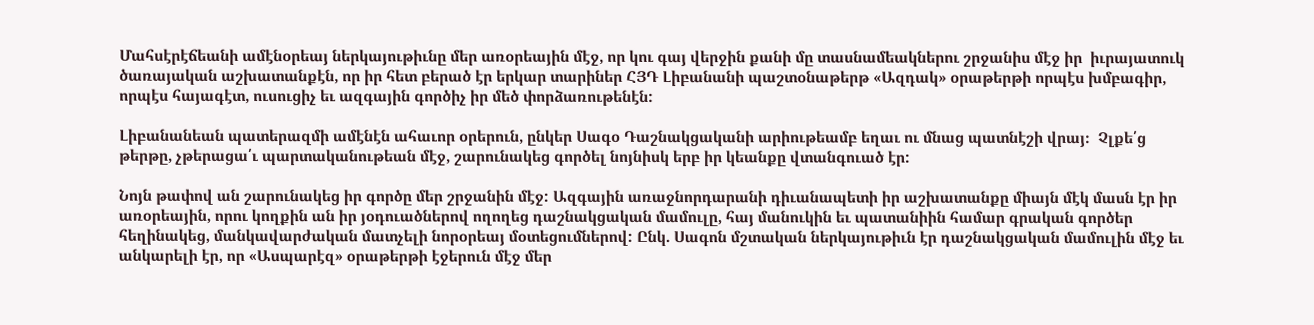Մահսէրէճեանի ամէնօրեայ ներկայութիւնը մեր առօրեային մէջ, որ կու գայ վերջին քանի մը տասնամեակներու շրջանիս մէջ իր  իւրայատուկ ծառայական աշխատանքէն, որ իր հետ բերած էր երկար տարիներ ՀՅԴ Լիբանանի պաշտօնաթերթ «Ազդակ» օրաթերթի որպէս խմբագիր, որպէս հայագէտ, ուսուցիչ եւ ազգային գործիչ իր մեծ փորձառութենէն:

Լիբանանեան պատերազմի ամէնէն ահաւոր օրերուն, ընկեր Սագօ Դաշնակցականի արիութեամբ եղաւ ու մնաց պատնէշի վրայ։  Չլքե՛ց թերթը, չթերացա՛ւ պարտականութեան մէջ, շարունակեց գործել նոյնիսկ երբ իր կեանքը վտանգուած էր:

Նոյն թափով ան շարունակեց իր գործը մեր շրջանին մէջ: Ազգային առաջնորդարանի դիւանապետի իր աշխատանքը միայն մէկ մասն էր իր առօրեային, որու կողքին ան իր յօդուածներով ողողեց դաշնակցական մամուլը, հայ մանուկին եւ պատանիին համար գրական գործեր հեղինակեց, մանկավարժական մատչելի նորօրեայ մօտեցումներով: Ընկ. Սագոն մշտական ներկայութիւն էր դաշնակցական մամուլին մէջ եւ անկարելի էր, որ «Ասպարէզ» օրաթերթի էջերուն մէջ մեր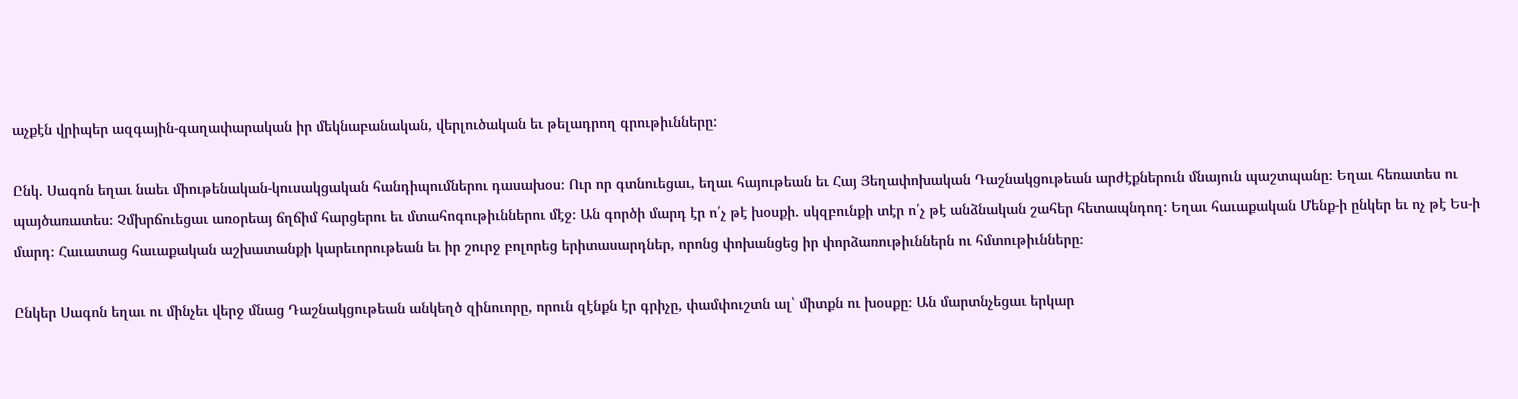աչքէն վրիպեր ազգային-գաղափարական իր մեկնաբանական, վերլուծական եւ թելադրող գրութիւնները:

Ընկ. Սագոն եղաւ նաեւ միութենական-կուսակցական հանդիպումներու դասախօս։ Ուր որ գտնուեցաւ, եղաւ հայութեան եւ Հայ Յեղափոխական Դաշնակցութեան արժէքներուն մնայուն պաշտպանը։ Եղաւ հեռատես ու պայծառատես։ Չմխրճուեցաւ առօրեայ ճղճիմ հարցերու եւ մտահոգութիւններու մէջ։ Ան գործի մարդ էր ո՛չ թէ խօսքի. սկզբունքի տէր ո՛չ թէ անձնական շահեր հետապնդող: Եղաւ հաւաքական Մենք-ի ընկեր եւ ոչ թէ Ես-ի մարդ։ Հաւատաց հաւաքական աշխատանքի կարեւորութեան եւ իր շուրջ բոլորեց երիտասարդներ, որոնց փոխանցեց իր փորձառութիւններն ու հմտութիւնները։

Ընկեր Սագոն եղաւ ու մինչեւ վերջ մնաց Դաշնակցութեան անկեղծ զինուորը, որուն զէնքն էր գրիչը, փամփուշտն ալ՝ միտքն ու խօսքը։ Ան մարտնչեցաւ երկար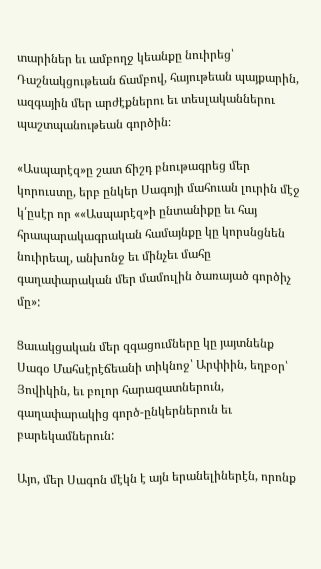տարիներ եւ ամբողջ կեանքը նուիրեց՝ Դաշնակցութեան ճամբով, հայութեան պայքարին, ազգային մեր արժէքներու եւ տեսլականներու պաշտպանութեան գործին։

«Ասպարէզ»ը շատ ճիշդ բնութագրեց մեր կորուստը, երբ ընկեր Սագոյի մահուան լուրին մէջ կ՛ըսէր որ ««Ասպարէզ»ի ընտանիքը եւ հայ հրապարակագրական համայնքը կը կորսնցնեն նուիրեալ, անխոնջ եւ մինչեւ մահը գաղափարական մեր մամուլին ծառայած գործիչ մը»:

Ցաւակցական մեր զգացումները կը յայտնենք Սագօ Մահսէրէճեանի տիկնոջ՝ Արփիին, եղբօր՝ Յովիկին, եւ բոլոր հարազատներուն, գաղափարակից գործ-ընկերներուն եւ բարեկամներուն:

Այո, մեր Սագոն մէկն է այն երանելիներէն, որոնք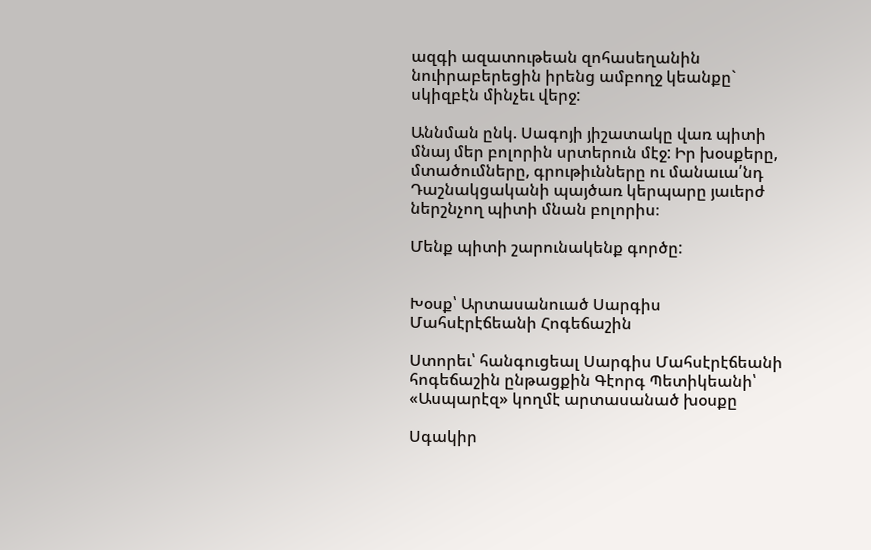ազգի ազատութեան զոհասեղանին նուիրաբերեցին իրենց ամբողջ կեանքը` սկիզբէն մինչեւ վերջ:

Աննման ընկ. Սագոյի յիշատակը վառ պիտի մնայ մեր բոլորին սրտերուն մէջ: Իր խօսքերը, մտածումները, գրութիւնները ու մանաւա՛նդ Դաշնակցականի պայծառ կերպարը յաւերժ ներշնչող պիտի մնան բոլորիս։

Մենք պիտի շարունակենք գործը:


Խօսք՝ Արտասանուած Սարգիս Մահսէրէճեանի Հոգեճաշին

Ստորեւ՝ հանգուցեալ Սարգիս Մահսէրէճեանի հոգեճաշին ընթացքին Գէորգ Պետիկեանի՝ «Ասպարէզ» կողմէ արտասանած խօսքը

Սգակիր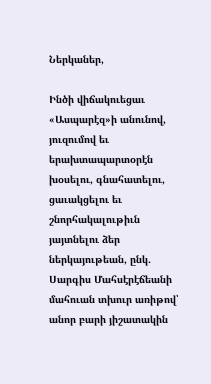Ներկաներ,

Ինծի վիճակուեցաւ «Ասպարէզ»ի անունով, յուզումով եւ երախտապարտօրէն խօսելու, գնահատելու, ցաւակցելու եւ շնորհակալութիւն յայտնելու ձեր ներկայութեան, ընկ. Սարգիս Մահսէրէճեանի մահուան տխուր առիթով՝ անոր բարի յիշատակին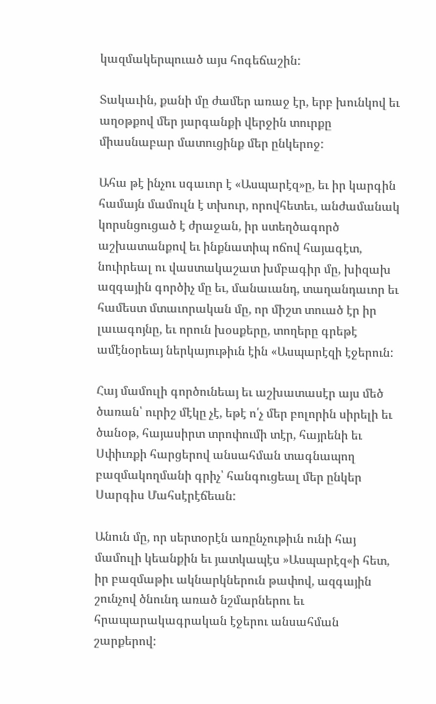կազմակերպուած այս հոգեճաշին:

Տակաւին, քանի մը ժամեր առաջ էր, երբ խունկով եւ աղօթքով մեր յարգանքի վերջին տուրքը միասնաբար մատուցինք մեր ընկերոջ:

Ահա թէ ինչու սգաւոր է «Ասպարէզ»ը, եւ իր կարգին համայն մամուլն է տխուր, որովհետեւ, անժամանակ կորսնցուցած է ժրաջան, իր ստեղծագործ աշխատանքով եւ ինքնատիպ ոճով հայագէտ, նուիրեալ ու վաստակաշատ խմբագիր մը, խիզախ ազգային գործիչ մը եւ, մանաւանդ, տաղանդաւոր եւ համեստ մտաւորական մը, որ միշտ տուած էր իր լաւագոյնը, եւ որուն խօսքերը, տողերը գրեթէ ամէնօրեայ ներկայութիւն էին «Ասպարէզի էջերուն:

Հայ մամուլի գործունեայ եւ աշխատասէր այս մեծ ծառան՝ ուրիշ մէկը չէ, եթէ ո՛չ մեր բոլորին սիրելի եւ ծանօթ, հայասիրտ տրոփումի տէր, հայրենի եւ Սփիւռքի հարցերով անսահման տագնապող բազմակողմանի գրիչ՝ հանգուցեալ մեր ընկեր Սարգիս Մահսէրէճեան:

Անուն մը, որ սերտօրէն առընչութիւն ունի հայ մամուլի կեանքին եւ յատկապէս »Ասպարէզ«ի հետ, իր բազմաթիւ ակնարկներուն թափով, ազգային շունչով ծնունդ առած նշմարներու եւ հրապարակագրական էջերու անսահման շարքերով: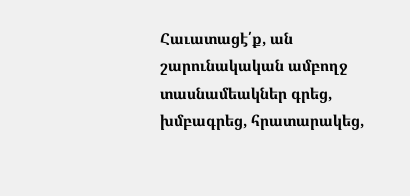Հաւատացէ՛ք, ան շարունակական ամբողջ տասնամեակներ գրեց, խմբագրեց, հրատարակեց,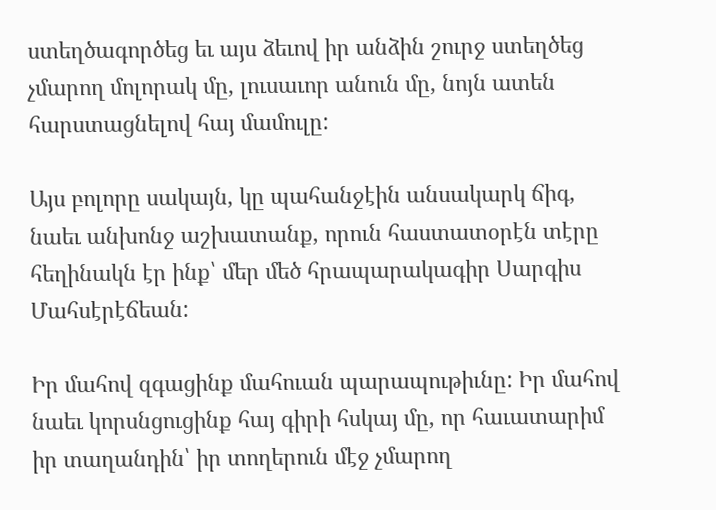ստեղծագործեց եւ այս ձեւով իր անձին շուրջ ստեղծեց չմարող մոլորակ մը, լուսաւոր անուն մը, նոյն ատեն հարստացնելով հայ մամուլը:

Այս բոլորը սակայն, կը պահանջէին անսակարկ ճիգ, նաեւ անխոնջ աշխատանք, որուն հաստատօրէն տէրը հեղինակն էր ինք՝ մեր մեծ հրապարակագիր Սարգիս Մահսէրէճեան:

Իր մահով զգացինք մահուան պարապութիւնը: Իր մահով նաեւ կորսնցուցինք հայ գիրի հսկայ մը, որ հաւատարիմ իր տաղանդին՝ իր տողերուն մէջ չմարող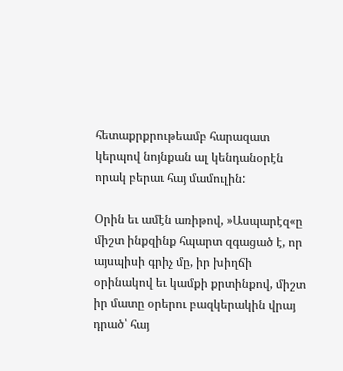հետաքրքրութեամբ հարազատ կերպով նոյնքան ալ կենդանօրէն որակ բերաւ հայ մամուլին:

Օրին եւ ամէն առիթով, »Ասպարէզ«ը միշտ ինքզինք հպարտ զգացած է, որ այսպիսի գրիչ մը, իր խիղճի օրինակով եւ կամքի քրտինքով, միշտ իր մատը օրերու բազկերակին վրայ դրած՝ հայ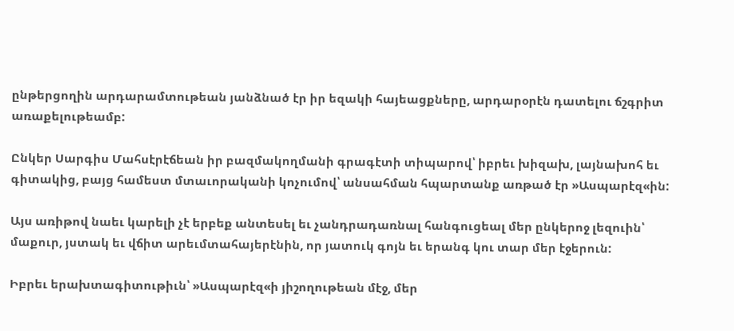ընթերցողին արդարամտութեան յանձնած էր իր եզակի հայեացքները, արդարօրէն դատելու ճշգրիտ առաքելութեամբ:

Ընկեր Սարգիս Մահսէրէճեան իր բազմակողմանի գրագէտի տիպարով՝ իբրեւ խիզախ, լայնախոհ եւ գիտակից, բայց համեստ մտաւորականի կոչումով՝ անսահման հպարտանք առթած էր »Ասպարէզ«ին:

Այս առիթով նաեւ կարելի չէ երբեք անտեսել եւ չանդրադառնալ հանգուցեալ մեր ընկերոջ լեզուին՝ մաքուր, յստակ եւ վճիտ արեւմտահայերէնին, որ յատուկ գոյն եւ երանգ կու տար մեր էջերուն:

Իբրեւ երախտագիտութիւն՝ »Ասպարէզ«ի յիշողութեան մէջ, մեր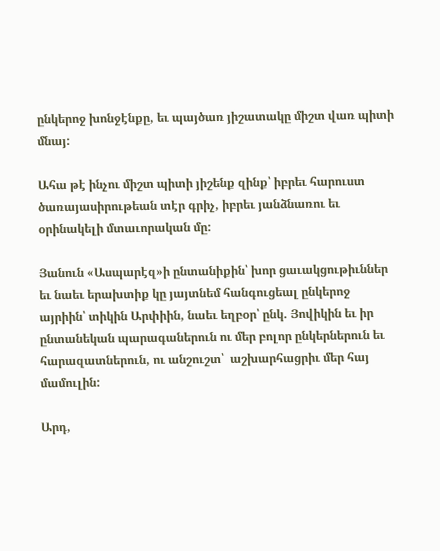ընկերոջ խոնջէնքը, եւ պայծառ յիշատակը միշտ վառ պիտի մնայ:

Ահա թէ ինչու միշտ պիտի յիշենք զինք՝ իբրեւ հարուստ ծառայասիրութեան տէր գրիչ, իբրեւ յանձնառու եւ օրինակելի մտաւորական մը:

Յանուն «Ասպարէզ»ի ընտանիքին՝ խոր ցաւակցութիւններ եւ նաեւ երախտիք կը յայտնեմ հանգուցեալ ընկերոջ այրիին՝ տիկին Արփիին, նաեւ եղբօր՝ ընկ. Յովիկին եւ իր ընտանեկան պարագաներուն ու մեր բոլոր ընկերներուն եւ հարազատներուն, ու անշուշտ՝  աշխարհացրիւ մեր հայ մամուլին:

Արդ,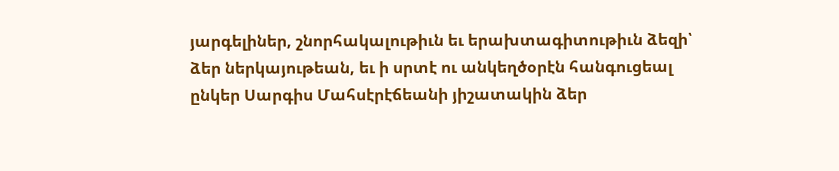յարգելիներ, շնորհակալութիւն եւ երախտագիտութիւն ձեզի՝ ձեր ներկայութեան, եւ ի սրտէ ու անկեղծօրէն հանգուցեալ ընկեր Սարգիս Մահսէրէճեանի յիշատակին ձեր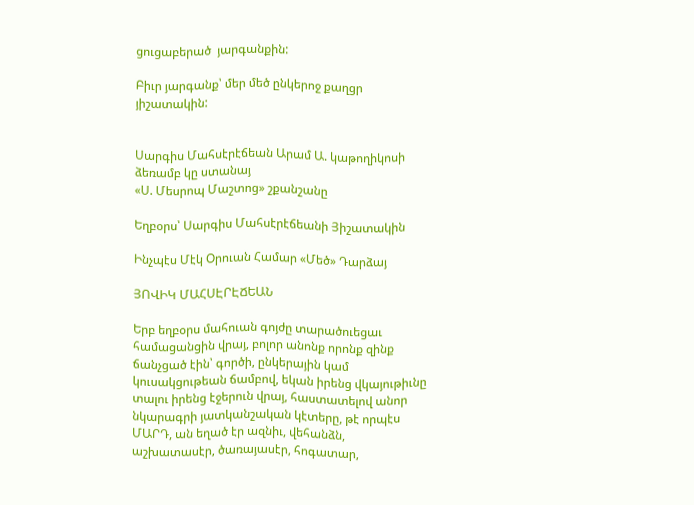ցուցաբերած  յարգանքին:

Բիւր յարգանք՝ մեր մեծ ընկերոջ քաղցր յիշատակին:


Սարգիս Մահսէրէճեան Արամ Ա. կաթողիկոսի ձեռամբ կը ստանայ
«Ս. Մեսրոպ Մաշտոց» շքանշանը

Եղբօրս՝ Սարգիս Մահսէրէճեանի Յիշատակին

Ինչպէս Մէկ Oրուան Համար «Մեծ» Դարձայ

ՅՈՎԻԿ ՄԱՀՍԷՐԷՃԵԱՆ

Երբ եղբօրս մահուան գոյժը տարածուեցաւ համացանցին վրայ, բոլոր անոնք որոնք զինք ճանչցած էին՝ գործի, ընկերային կամ կուսակցութեան ճամբով, եկան իրենց վկայութիւնը տալու իրենց էջերուն վրայ, հաստատելով անոր նկարագրի յատկանշական կէտերը, թէ որպէս ՄԱՐԴ, ան եղած էր ազնիւ, վեհանձն, աշխատասէր, ծառայասէր, հոգատար,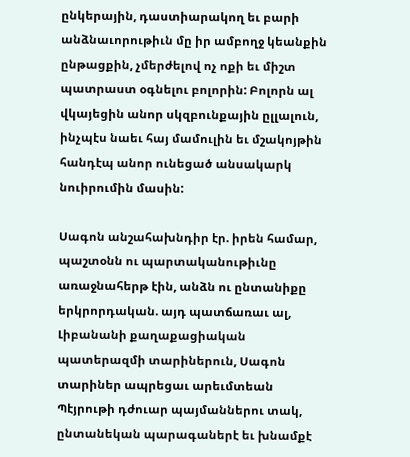ընկերային, դաստիարակող եւ բարի անձնաւորութիւն մը իր ամբողջ կեանքին ընթացքին, չմերժելով ոչ ոքի եւ միշտ պատրաստ օգնելու բոլորին: Բոլորն ալ վկայեցին անոր սկզբունքային ըլլալուն, ինչպէս նաեւ հայ մամուլին եւ մշակոյթին հանդէպ անոր ունեցած անսակարկ նուիրումին մասին:

Սագոն անշահախնդիր էր. իրեն համար, պաշտօնն ու պարտականութիւնը առաջնահերթ էին, անձն ու ընտանիքը երկրորդական. այդ պատճառաւ ալ, Լիբանանի քաղաքացիական պատերազմի տարիներուն, Սագոն տարիներ ապրեցաւ արեւմտեան Պէյրութի դժուար պայմաններու տակ, ընտանեկան պարագաներէ եւ խնամքէ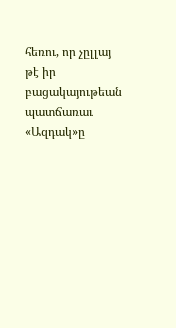հեռու, որ չըլլայ թէ իր բացակայութեան պատճառաւ «Ազդակ»ը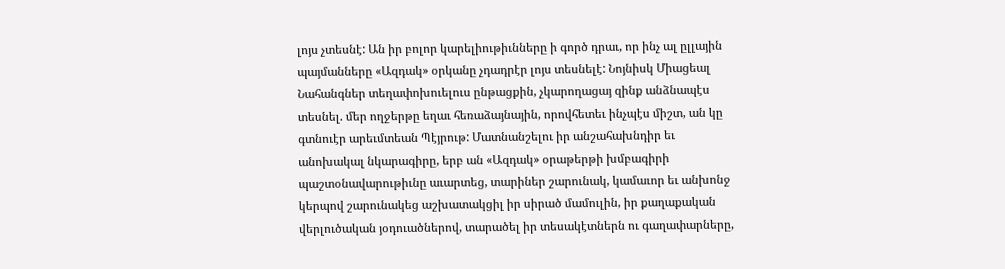լոյս չտեսնէ: Ան իր բոլոր կարելիութիւնները ի գործ դրաւ, որ ինչ ալ ըլլային պայմանները «Ազդակ» օրկանը չդադրէր լոյս տեսնելէ: Նոյնիսկ Միացեալ Նահանգներ տեղափոխուելուս ընթացքին, չկարողացայ զինք անձնապէս տեսնել. մեր ողջերթը եղաւ հեռաձայնային, որովհետեւ ինչպէս միշտ, ան կը գտնուէր արեւմտեան Պէյրութ: Մատնանշելու իր անշահախնդիր եւ անոխակալ նկարագիրը, երբ ան «Ազդակ» օրաթերթի խմբագիրի պաշտօնավարութիւնը աւարտեց, տարիներ շարունակ, կամաւոր եւ անխոնջ կերպով շարունակեց աշխատակցիլ իր սիրած մամուլին, իր քաղաքական վերլուծական յօդուածներով, տարածել իր տեսակէտներն ու գաղափարները,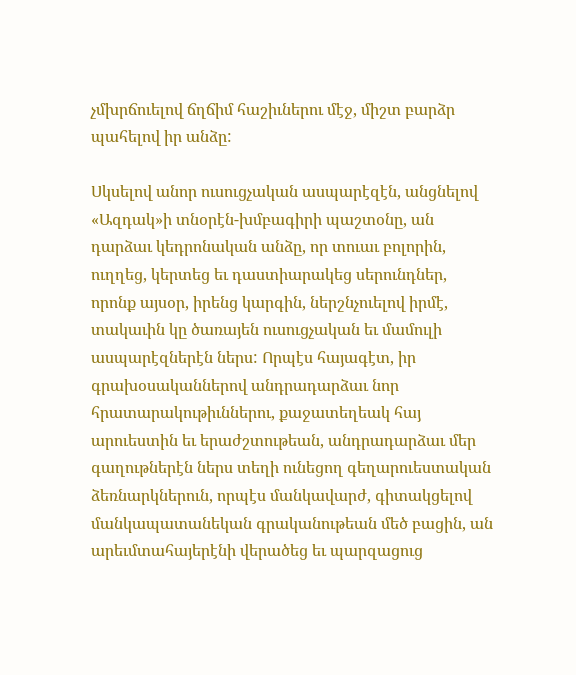չմխրճուելով ճղճիմ հաշիւներու մէջ, միշտ բարձր պահելով իր անձը:

Սկսելով անոր ուսուցչական ասպարէզէն, անցնելով «Ազդակ»ի տնօրէն-խմբագիրի պաշտօնը, ան դարձաւ կեդրոնական անձը, որ տուաւ բոլորին, ուղղեց, կերտեց եւ դաստիարակեց սերունդներ, որոնք այսօր, իրենց կարգին, ներշնչուելով իրմէ, տակաւին կը ծառայեն ուսուցչական եւ մամուլի ասպարէզներէն ներս: Որպէս հայագէտ, իր գրախօսականներով անդրադարձաւ նոր հրատարակութիւններու, քաջատեղեակ հայ արուեստին եւ երաժշտութեան, անդրադարձաւ մեր գաղութներէն ներս տեղի ունեցող գեղարուեստական ձեռնարկներուն, որպէս մանկավարժ, գիտակցելով մանկապատանեկան գրականութեան մեծ բացին, ան արեւմտահայերէնի վերածեց եւ պարզացուց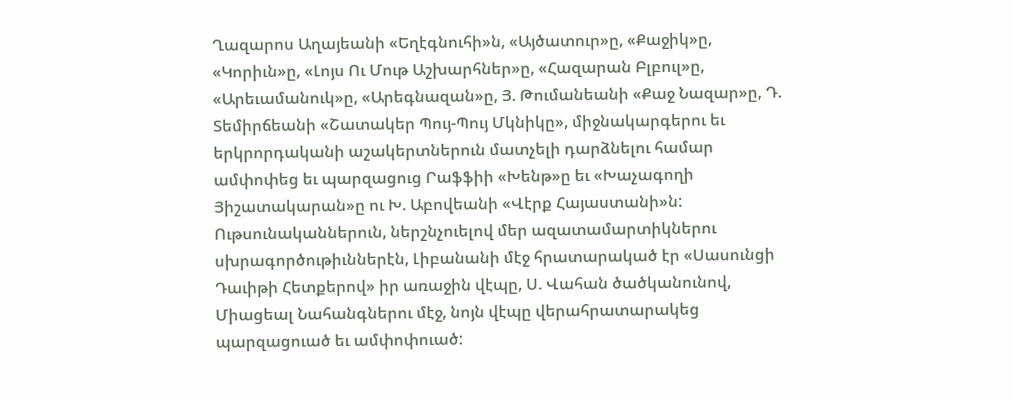Ղազարոս Աղայեանի «Եղէգնուհի»ն, «Այծատուր»ը, «Քաջիկ»ը, «Կորիւն»ը, «Լոյս Ու Մութ Աշխարհներ»ը, «Հազարան Բլբուլ»ը, «Արեւամանուկ»ը, «Արեգնազան»ը, Յ. Թումանեանի «Քաջ Նազար»ը, Դ. Տեմիրճեանի «Շատակեր Պույ-Պույ Մկնիկը», միջնակարգերու եւ երկրորդականի աշակերտներուն մատչելի դարձնելու համար ամփոփեց եւ պարզացուց Րաֆֆիի «Խենթ»ը եւ «Խաչագողի Յիշատակարան»ը ու Խ. Աբովեանի «Վէրք Հայաստանի»ն: Ութսունականներուն, ներշնչուելով մեր ազատամարտիկներու սխրագործութիւններէն, Լիբանանի մէջ հրատարակած էր «Սասունցի Դաւիթի Հետքերով» իր առաջին վէպը, Ս. Վահան ծածկանունով, Միացեալ Նահանգներու մէջ, նոյն վէպը վերահրատարակեց պարզացուած եւ ամփոփուած: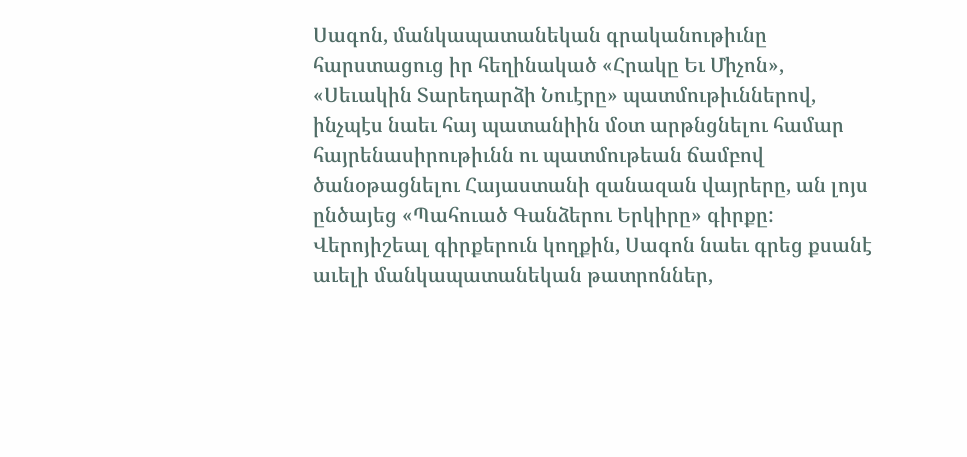Սագոն, մանկապատանեկան գրականութիւնը հարստացուց իր հեղինակած «Հրակը Եւ Միչոն», «Սեւակին Տարեդարձի Նուէրը» պատմութիւններով, ինչպէս նաեւ հայ պատանիին մօտ արթնցնելու համար հայրենասիրութիւնն ու պատմութեան ճամբով ծանօթացնելու Հայաստանի զանազան վայրերը, ան լոյս ընծայեց «Պահուած Գանձերու Երկիրը» գիրքը: Վերոյիշեալ գիրքերուն կողքին, Սագոն նաեւ գրեց քսանէ աւելի մանկապատանեկան թատրոններ,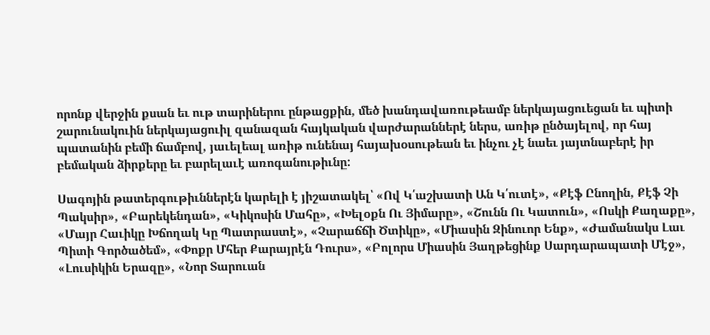որոնք վերջին քսան եւ ութ տարիներու ընթացքին, մեծ խանդավառութեամբ ներկայացուեցան եւ պիտի շարունակուին ներկայացուիլ զանազան հայկական վարժարաններէ ներս, առիթ ընծայելով, որ հայ պատանին բեմի ճամբով, յաւելեալ առիթ ունենայ հայախօսութեան եւ ինչու չէ նաեւ յայտնաբերէ իր բեմական ձիրքերը եւ բարելաւէ առոգանութիւնը:

Սագոյին թատերգութիւններէն կարելի է յիշատակել՝ «Ով Կ՛աշխատի Ան Կ՛ուտէ», «Քէֆ Ընողին, Քէֆ Չի Պակսիր», «Բարեկենդան», «Կիկոսին Մահը», «Խելօքն Ու Յիմարը», «Շունն Ու Կատուն», «Ոսկի Քաղաքը», «Մայր Հաւիկը Խճողակ Կը Պատրաստէ», «Չարաճճի Ծտիկը», «Միասին Զինուոր Ենք», «Ժամանակս Լաւ Պիտի Գործածեմ», «Փոքր Մհեր Քարայրէն Դուրս», «Բոլորս Միասին Յաղթեցինք Սարդարապատի Մէջ», «Լուսիկին Երազը», «Նոր Տարուան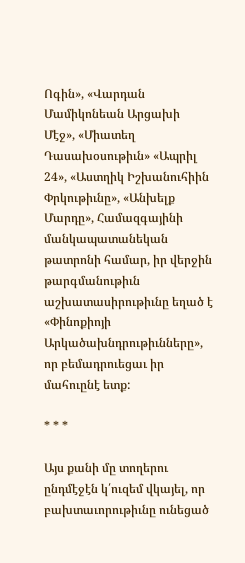Ոգին», «Վարդան Մամիկոնեան Արցախի Մէջ», «Միատեղ Դասախօսութիւն» «Ապրիլ 24», «Աստղիկ Իշխանուհիին Փրկութիւնը», «Անխելք Մարդը», Համազգայինի մանկապատանեկան թատրոնի համար, իր վերջին թարգմանութիւն աշխատասիրութիւնը եղած է «Փինոքիոյի Արկածախնդրութիւնները», որ բեմադրուեցաւ իր մահուընէ ետք:

* * *

Այս քանի մը տողերու ընդմէջէն կ՛ուզեմ վկայել, որ բախտաւորութիւնը ունեցած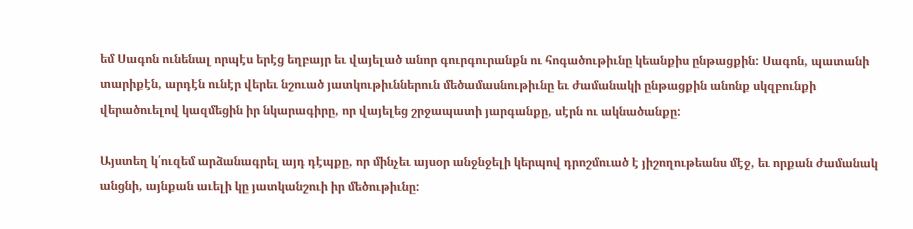եմ Սագոն ունենալ որպէս երէց եղբայր եւ վայելած անոր գուրգուրանքն ու հոգածութիւնը կեանքիս ընթացքին: Սագոն, պատանի տարիքէն, արդէն ունէր վերեւ նշուած յատկութիւններուն մեծամասնութիւնը եւ ժամանակի ընթացքին անոնք սկզբունքի վերածուելով կազմեցին իր նկարագիրը, որ վայելեց շրջապատի յարգանքը, սէրն ու ակնածանքը:

Այստեղ կ՛ուզեմ արձանագրել այդ դէպքը, որ մինչեւ այսօր անջնջելի կերպով դրոշմուած է յիշողութեանս մէջ, եւ որքան ժամանակ անցնի, այնքան աւելի կը յատկանշուի իր մեծութիւնը: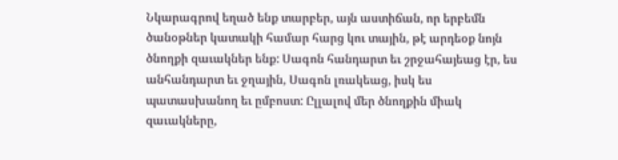Նկարագրով եղած ենք տարբեր, այն աստիճան, որ երբեմն ծանօթներ կատակի համար հարց կու տային, թէ արդեօք նոյն ծնողքի զաւակներ ենք: Սագոն հանդարտ եւ շրջահայեաց էր, ես անհանդարտ եւ ջղային, Սագոն լռակեաց, իսկ ես պատասխանող եւ ըմբոստ: Ըլլալով մեր ծնողքին միակ զաւակները,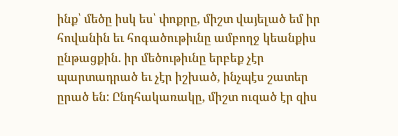ինք՝ մեծը իսկ ես՝ փոքրը, միշտ վայելած եմ իր հովանին եւ հոգածութիւնը ամբողջ կեանքիս ընթացքին. իր մեծութիւնը երբեք չէր պարտադրած եւ չէր իշխած, ինչպէս շատեր ըրած են: Ընդհակառակը, միշտ ուզած էր զիս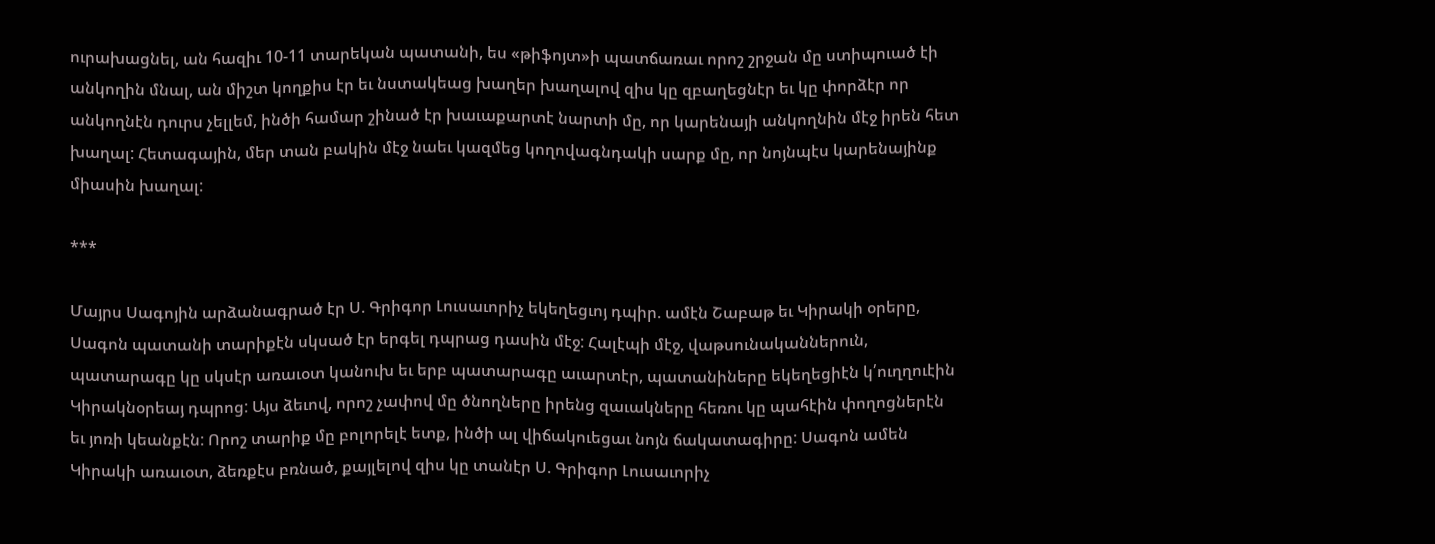ուրախացնել, ան հազիւ 10-11 տարեկան պատանի, ես «թիֆոյտ»ի պատճառաւ որոշ շրջան մը ստիպուած էի անկողին մնալ, ան միշտ կողքիս էր եւ նստակեաց խաղեր խաղալով զիս կը զբաղեցնէր եւ կը փորձէր որ անկողնէն դուրս չելլեմ, ինծի համար շինած էր խաւաքարտէ նարտի մը, որ կարենայի անկողնին մէջ իրեն հետ խաղալ: Հետագային, մեր տան բակին մէջ նաեւ կազմեց կողովագնդակի սարք մը, որ նոյնպէս կարենայինք միասին խաղալ:

***

Մայրս Սագոյին արձանագրած էր Ս. Գրիգոր Լուսաւորիչ եկեղեցւոյ դպիր. ամէն Շաբաթ եւ Կիրակի օրերը, Սագոն պատանի տարիքէն սկսած էր երգել դպրաց դասին մէջ: Հալէպի մէջ, վաթսունականներուն, պատարագը կը սկսէր առաւօտ կանուխ եւ երբ պատարագը աւարտէր, պատանիները եկեղեցիէն կ՛ուղղուէին Կիրակնօրեայ դպրոց: Այս ձեւով, որոշ չափով մը ծնողները իրենց զաւակները հեռու կը պահէին փողոցներէն եւ յոռի կեանքէն: Որոշ տարիք մը բոլորելէ ետք, ինծի ալ վիճակուեցաւ նոյն ճակատագիրը: Սագոն ամեն Կիրակի առաւօտ, ձեռքէս բռնած, քայլելով զիս կը տանէր Ս. Գրիգոր Լուսաւորիչ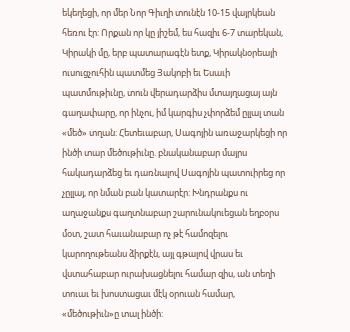եկեղեցի, որ մեր Նոր Գիւղի տունէն 10-15 վայրկեան հեռու էր: Որքան որ կը յիշեմ, ես հազիւ 6-7 տարեկան, Կիրակի մը, երբ պատարագէն ետք, Կիրակնօրեայի ուսուցչուհին պատմեց Յակոբի եւ Եսաւի պատմութիւնը, տուն վերադարձիս մտայղացայ այն գաղափարը, որ ինչու, իմ կարգիս չփորձեմ ըլլալ տան «մեծ» տղան: Հետեւաբար, Սագոյին առաջարկեցի որ ինծի տար մեծութիւնը. բնականաբար մայրս հակադարձեց եւ դառնալով Սագոյին պատուիրեց որ չըլլայ, որ նման բան կատարէր: Խնդրանքս ու աղաջանքս գաղտնաբար շարունակուեցան եղբօրս մօտ, շատ հաւանաբար ոչ թէ համոզելու կարողութեանս ձիրքէն, այլ գթալով վրաս եւ վստահաբար ուրախացնելու համար զիս, ան տեղի տուաւ եւ խոստացաւ մէկ օրուան համար, «մեծութիւն»ը տալ ինծի: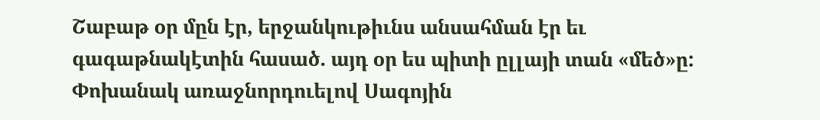Շաբաթ օր մըն էր, երջանկութիւնս անսահման էր եւ գագաթնակէտին հասած. այդ օր ես պիտի ըլլայի տան «մեծ»ը: Փոխանակ առաջնորդուելով Սագոյին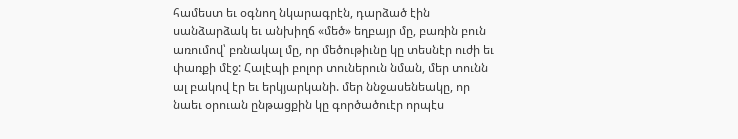համեստ եւ օգնող նկարագրէն, դարձած էին սանձարձակ եւ անխիղճ «մեծ» եղբայր մը, բառին բուն առումով՝ բռնակալ մը, որ մեծութիւնը կը տեսնէր ուժի եւ փառքի մէջ: Հալէպի բոլոր տուներուն նման, մեր տունն ալ բակով էր եւ երկյարկանի. մեր ննջասենեակը, որ նաեւ օրուան ընթացքին կը գործածուէր որպէս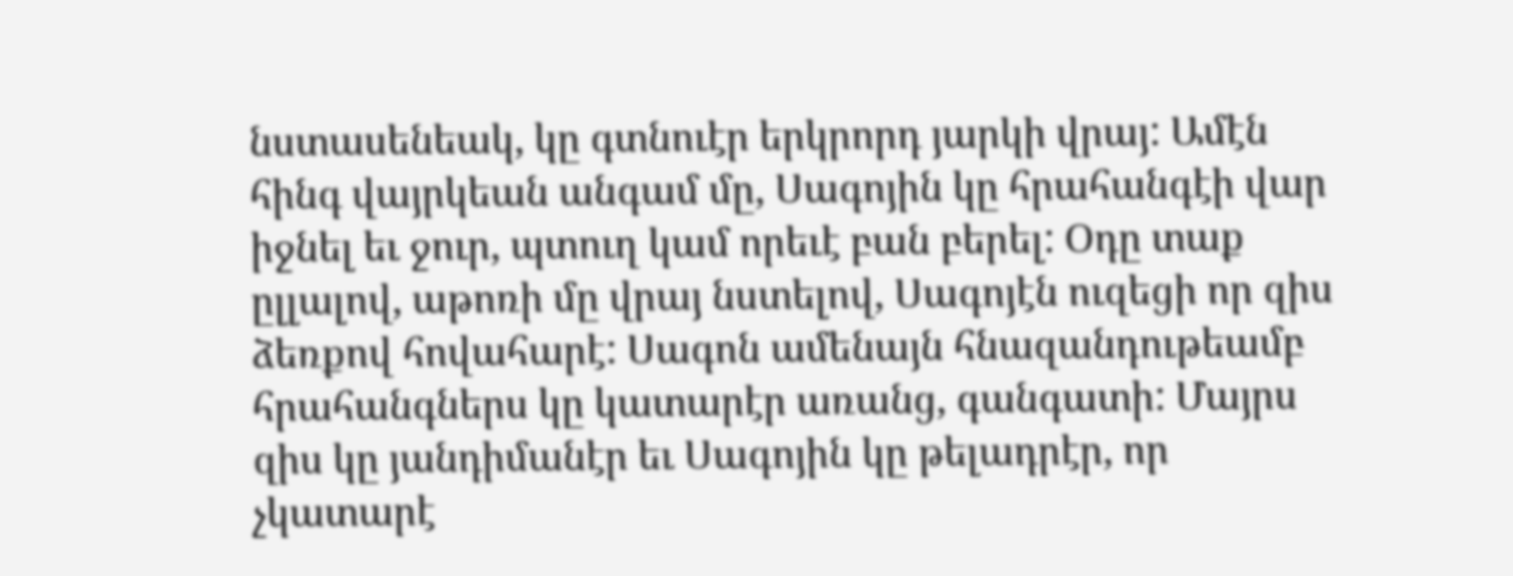նստասենեակ, կը գտնուէր երկրորդ յարկի վրայ: Ամէն հինգ վայրկեան անգամ մը, Սագոյին կը հրահանգէի վար իջնել եւ ջուր, պտուղ կամ որեւէ բան բերել: Օդը տաք ըլլալով, աթոռի մը վրայ նստելով, Սագոյէն ուզեցի որ զիս ձեռքով հովահարէ: Սագոն ամենայն հնազանդութեամբ հրահանգներս կը կատարէր առանց, գանգատի: Մայրս զիս կը յանդիմանէր եւ Սագոյին կը թելադրէր, որ չկատարէ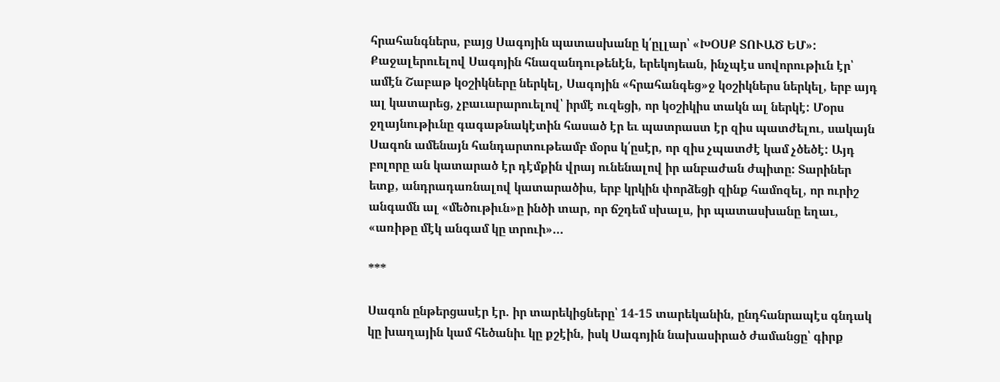հրահանգներս, բայց Սագոյին պատասխանը կ՛ըլլար՝ «ԽՕՍՔ ՏՈՒԱԾ ԵՄ»: Քաջալերուելով Սագոյին հնազանդութենէն, երեկոյեան, ինչպէս սովորութիւն էր՝ ամէն Շաբաթ կօշիկները ներկել, Սագոյին «հրահանգեց»ջ կօշիկներս ներկել, երբ այդ ալ կատարեց, չբաւարարուելով՝ իրմէ ուզեցի, որ կօշիկիս տակն ալ ներկէ: Մօրս ջղայնութիւնը գագաթնակէտին հասած էր եւ պատրաստ էր զիս պատժելու, սակայն Սագոն ամենայն հանդարտութեամբ մօրս կ՛ըսէր, որ զիս չպատժէ կամ չծեծէ: Այդ բոլորը ան կատարած էր դէմքին վրայ ունենալով իր անբաժան ժպիտը: Տարիներ ետք, անդրադառնալով կատարածիս, երբ կրկին փորձեցի զինք համոզել, որ ուրիշ անգամն ալ «մեծութիւն»ը ինծի տար, որ ճշդեմ սխալս, իր պատասխանը եղաւ, «առիթը մէկ անգամ կը տրուի»…

***

Սագոն ընթերցասէր էր. իր տարեկիցները՝ 14-15 տարեկանին, ընդհանրապէս գնդակ կը խաղային կամ հեծանիւ կը քշէին, իսկ Սագոյին նախասիրած ժամանցը՝ գիրք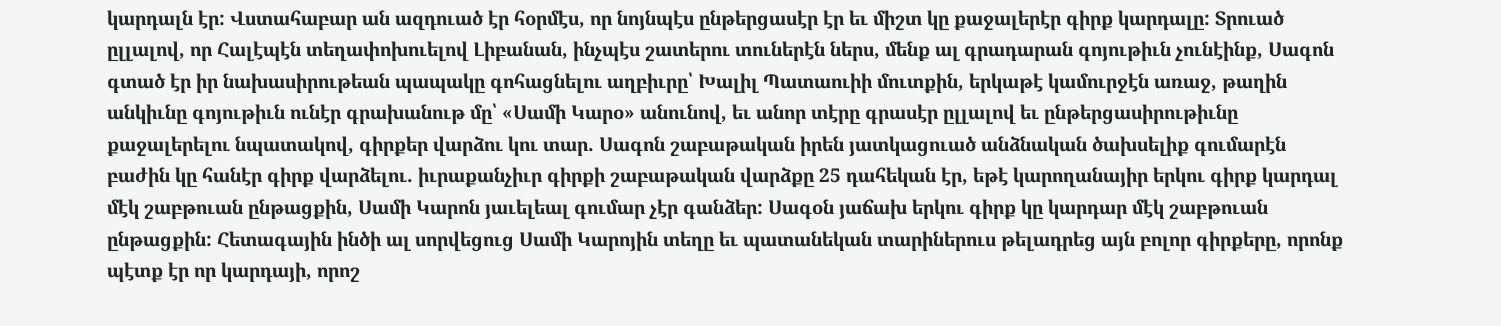կարդալն էր: Վստահաբար ան ազդուած էր հօրմէս, որ նոյնպէս ընթերցասէր էր եւ միշտ կը քաջալերէր գիրք կարդալը: Տրուած ըլլալով, որ Հալէպէն տեղափոխուելով Լիբանան, ինչպէս շատերու տուներէն ներս, մենք ալ գրադարան գոյութիւն չունէինք, Սագոն գտած էր իր նախասիրութեան պապակը գոհացնելու աղբիւրը՝ Խալիլ Պատաուիի մուտքին, երկաթէ կամուրջէն առաջ, թաղին անկիւնը գոյութիւն ունէր գրախանութ մը՝ «Սամի Կարօ» անունով, եւ անոր տէրը գրասէր ըլլալով եւ ընթերցասիրութիւնը քաջալերելու նպատակով, գիրքեր վարձու կու տար. Սագոն շաբաթական իրեն յատկացուած անձնական ծախսելիք գումարէն բաժին կը հանէր գիրք վարձելու. իւրաքանչիւր գիրքի շաբաթական վարձքը 25 դահեկան էր, եթէ կարողանայիր երկու գիրք կարդալ մէկ շաբթուան ընթացքին, Սամի Կարոն յաւելեալ գումար չէր գանձեր: Սագօն յաճախ երկու գիրք կը կարդար մէկ շաբթուան ընթացքին: Հետագային ինծի ալ սորվեցուց Սամի Կարոյին տեղը եւ պատանեկան տարիներուս թելադրեց այն բոլոր գիրքերը, որոնք պէտք էր որ կարդայի, որոշ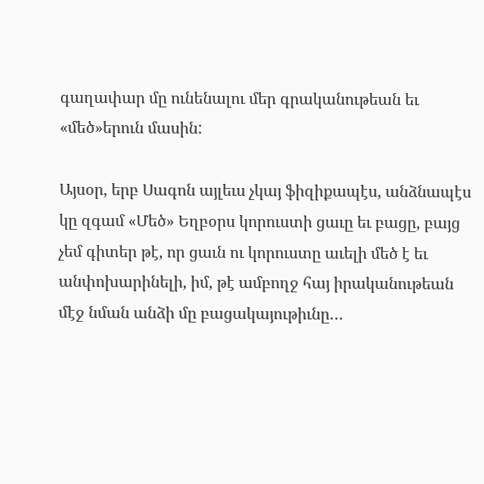գաղափար մը ունենալու մեր գրականութեան եւ «մեծ»երուն մասին:

Այսօր, երբ Սագոն այլեւս չկայ ֆիզիքապէս, անձնապէս կը զգամ «Մեծ» Եղբօրս կորուստի ցաւը եւ բացը, բայց չեմ գիտեր թէ, որ ցաւն ու կորուստը աւելի մեծ է եւ անփոխարինելի, իմ, թէ ամբողջ հայ իրականութեան մէջ նման անձի մը բացակայութիւնը…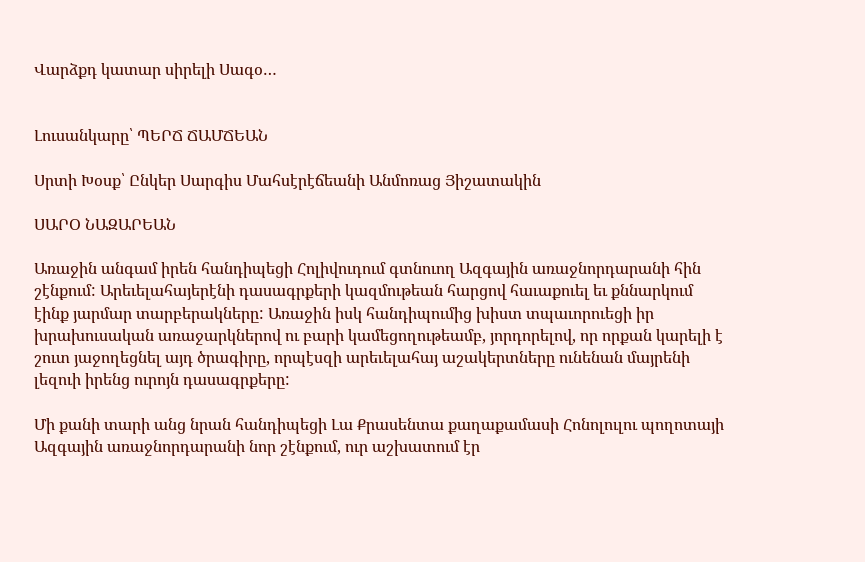Վարձքդ կատար սիրելի Սագօ…


Լուսանկարը՝ ՊԵՐՃ ՃԱՄՃԵԱՆ

Սրտի Խօսք՝ Ընկեր Սարգիս Մահսէրէճեանի Անմոռաց Յիշատակին

ՍԱՐՕ ՆԱԶԱՐԵԱՆ

Առաջին անգամ իրեն հանդիպեցի Հոլիվուդում գտնուող Ազգային առաջնորդարանի հին շէնքում: Արեւելահայերէնի դասագրքերի կազմութեան հարցով հաւաքուել եւ քննարկում էինք յարմար տարբերակները: Առաջին իսկ հանդիպումից խիստ տպաւորուեցի իր խրախուսական առաջարկներով ու բարի կամեցողութեամբ, յորդորելով, որ որքան կարելի է շուտ յաջողեցնել այդ ծրագիրը, որպէսզի արեւելահայ աշակերտները ունենան մայրենի լեզուի իրենց ուրոյն դասագրքերը:

Մի քանի տարի անց նրան հանդիպեցի Լա Քրասենտա քաղաքամասի Հոնոլուլու պողոտայի Ազգային առաջնորդարանի նոր շէնքում, ուր աշխատում էր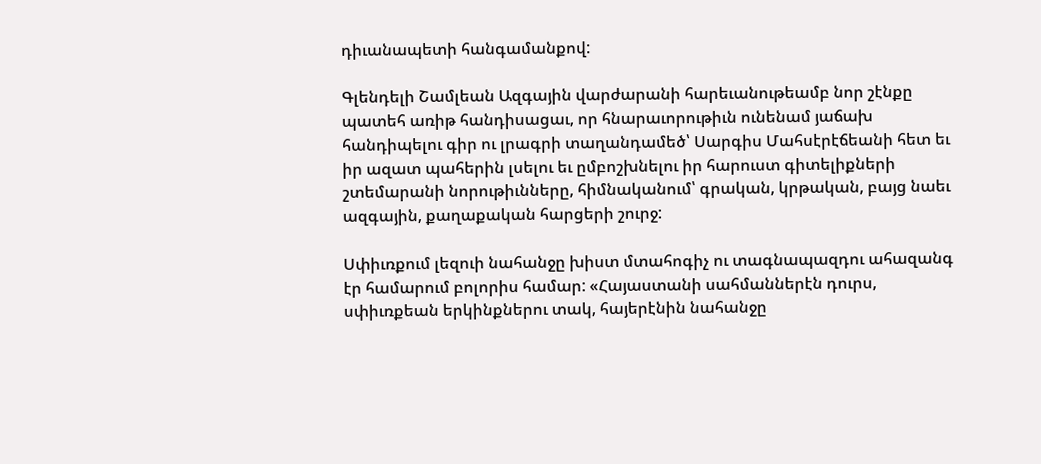դիւանապետի հանգամանքով:

Գլենդելի Շամլեան Ազգային վարժարանի հարեւանութեամբ նոր շէնքը պատեհ առիթ հանդիսացաւ, որ հնարաւորութիւն ունենամ յաճախ հանդիպելու գիր ու լրագրի տաղանդամեծ՝ Սարգիս Մահսէրէճեանի հետ եւ իր ազատ պահերին լսելու եւ ըմբոշխնելու իր հարուստ գիտելիքների շտեմարանի նորութիւնները, հիմնականում՝ գրական, կրթական, բայց նաեւ ազգային, քաղաքական հարցերի շուրջ:

Սփիւռքում լեզուի նահանջը խիստ մտահոգիչ ու տագնապազդու ահազանգ էր համարում բոլորիս համար: «Հայաստանի սահմաններէն դուրս, սփիւռքեան երկինքներու տակ, հայերէնին նահանջը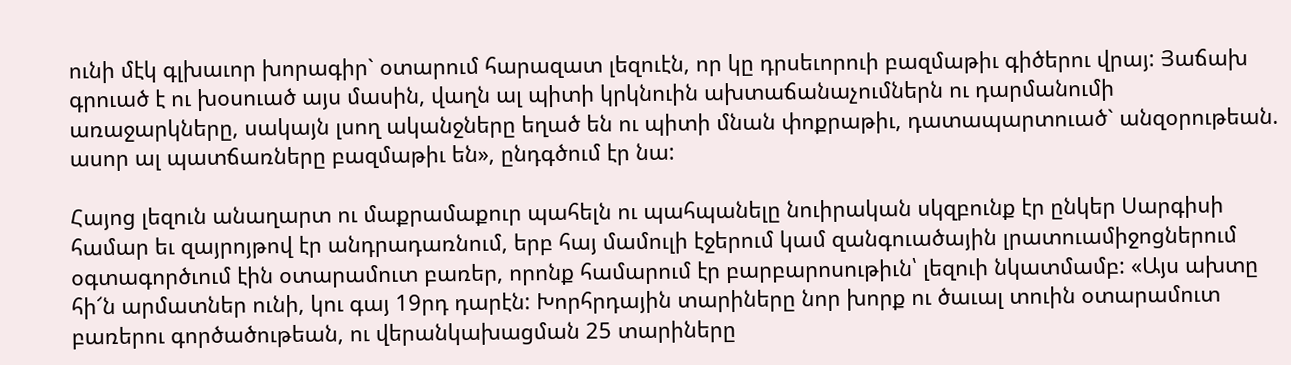ունի մէկ գլխաւոր խորագիր` օտարում հարազատ լեզուէն, որ կը դրսեւորուի բազմաթիւ գիծերու վրայ: Յաճախ գրուած է ու խօսուած այս մասին, վաղն ալ պիտի կրկնուին ախտաճանաչումներն ու դարմանումի առաջարկները, սակայն լսող ականջները եղած են ու պիտի մնան փոքրաթիւ, դատապարտուած` անզօրութեան. ասոր ալ պատճառները բազմաթիւ են», ընդգծում էր նա:

Հայոց լեզուն անաղարտ ու մաքրամաքուր պահելն ու պահպանելը նուիրական սկզբունք էր ընկեր Սարգիսի համար եւ զայրոյթով էր անդրադառնում, երբ հայ մամուլի էջերում կամ զանգուածային լրատուամիջոցներում օգտագործւում էին օտարամուտ բառեր, որոնք համարում էր բարբարոսութիւն՝ լեզուի նկատմամբ: «Այս ախտը հի՜ն արմատներ ունի, կու գայ 19րդ դարէն: Խորհրդային տարիները նոր խորք ու ծաւալ տուին օտարամուտ բառերու գործածութեան, ու վերանկախացման 25 տարիները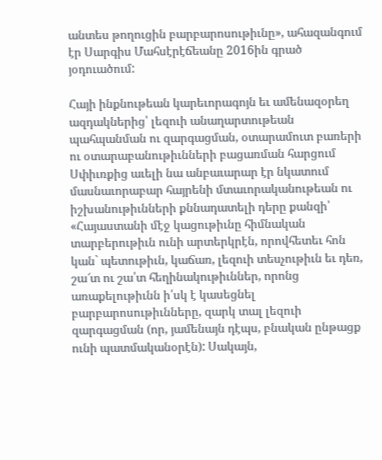անտես թողուցին բարբարոսութիւնը», ահազանգում էր Սարգիս Մահսէրէճեանը 2016ին գրած յօդուածում:

Հայի ինքնութեան կարեւորագոյն եւ ամենազօրեղ ազդակներից՝ լեզուի անաղարտութեան պահպանման ու զարգացման, օտարամուտ բառերի ու օտարաբանութիւնների բացառման հարցում Սփիւռքից աւելի նա անբաւարար էր նկատում մասնաւորաբար հայրենի մտաւորականութեան ու իշխանութիւնների քննադատելի դերը քանզի՝ «Հայաստանի մէջ կացութիւնը հիմնական տարբերութիւն ունի արտերկրէն, որովհետեւ հոն կան` պետութիւն, կաճառ, լեզուի տեսչութիւն եւ դեռ, շա՜տ ու շա՛տ հեղինակութիւններ, որոնց առաքելութիւնն ի՛սկ է կասեցնել բարբարոսութիւնները, զարկ տալ լեզուի զարգացման (որ, յամենայն դէպս, բնական ընթացք ունի պատմականօրէն): Սակայն,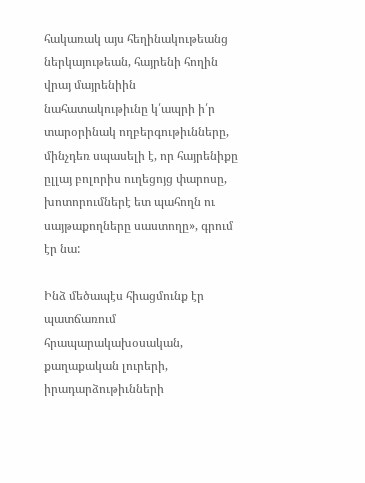հակառակ այս հեղինակութեանց ներկայութեան, հայրենի հողին վրայ մայրենիին նահատակութիւնը կ՛ապրի ի՛ր տարօրինակ ողբերգութիւնները, մինչդեռ սպասելի է, որ հայրենիքը ըլլայ բոլորիս ուղեցոյց փարոսը, խոտորումներէ ետ պահողն ու սայթաքողները սաստողը», գրում էր նա:

Ինձ մեծապէս հիացմունք էր պատճառում հրապարակախօսական, քաղաքական լուրերի, իրադարձութիւնների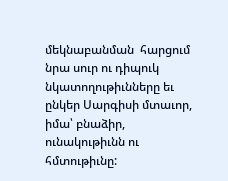մեկնաբանման  հարցում նրա սուր ու դիպուկ նկատողութիւնները եւ ընկեր Սարգիսի մտաւոր, իմա՝ բնաձիր, ունակութիւնն ու հմտութիւնը: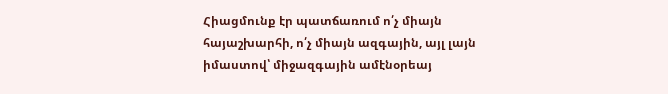Հիացմունք էր պատճառում ո՛չ միայն հայաշխարհի, ո՛չ միայն ազգային, այլ լայն իմաստով՝ միջազգային ամէնօրեայ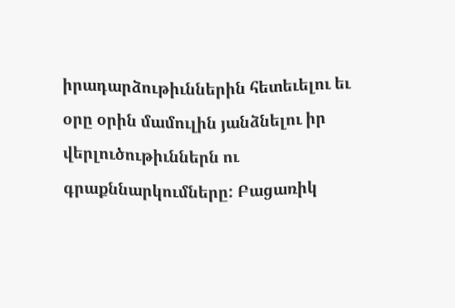իրադարձութիւններին հետեւելու եւ օրը օրին մամուլին յանձնելու իր վերլուծութիւններն ու գրաքննարկումները: Բացառիկ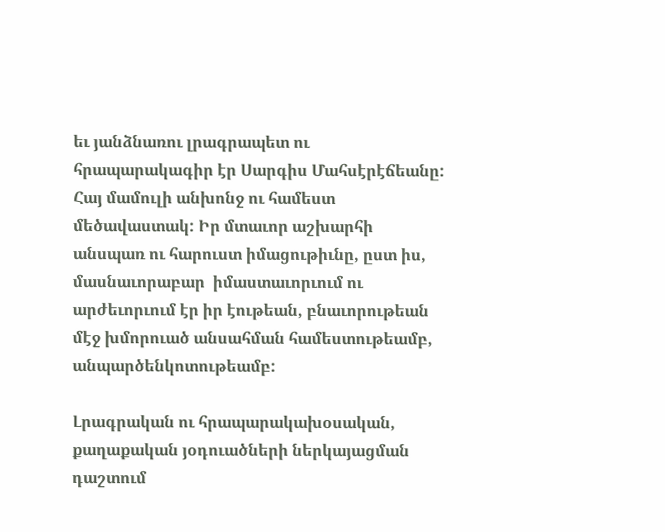եւ յանձնառու լրագրապետ ու հրապարակագիր էր Սարգիս Մահսէրէճեանը: Հայ մամուլի անխոնջ ու համեստ մեծավաստակ: Իր մտաւոր աշխարհի անսպառ ու հարուստ իմացութիւնը, ըստ իս, մասնաւորաբար  իմաստաւորւում ու արժեւորւում էր իր էութեան, բնաւորութեան մէջ խմորուած անսահման համեստութեամբ, անպարծենկոտութեամբ:

Լրագրական ու հրապարակախօսական, քաղաքական յօդուածների ներկայացման դաշտում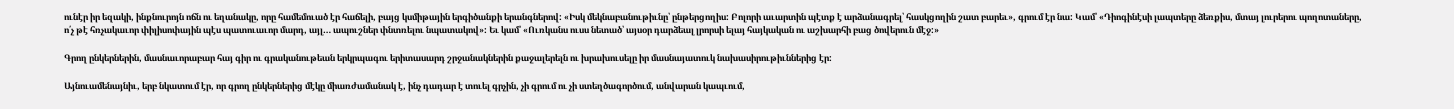ունէր իր եզակի, ինքնուրոյն ոճն ու եղանակը, որը համեմուած էր հաճելի, բայց կսմիթային երգիծանքի երանգներով: «Իսկ մեկնաբանութիւնը՝ ընթերցողիս: Բոլորի աւարտին պէտք է արձանագրել՝ հասկցողին շատ բարեւ», գրում էր նա: Կամ՝ «Դիոգինէսի լապտերը ձեռքիս, մտայ լուրերու պողոտաները, ո՛չ թէ հռչակաւոր փիլիսոփային պէս պատուաւոր մարդ, այլ… ապուշներ փնտռելու նպատակով»: Եւ կամ՝ «Ուռկանս ուսս նետած՝ այսօր դարձեալ լրորսի ելայ հայկական ու աշխարհի բաց ծովերուն մէջ:»

Գրող ընկերներին, մասնաւորաբար հայ գիր ու գրականութեան երկրպագու երիտասարդ շրջանակներին քաջալերելն ու խրախուսելը իր մասնայատուկ նախասիրութիւններից էր:

Այնուամենայնիւ, երբ նկատում էր, որ գրող ընկերներից մէկը միառժամանակ է, ինչ դադար է տուել գրչին, չի գրում ու չի ստեղծագործում, անվարան կապւում,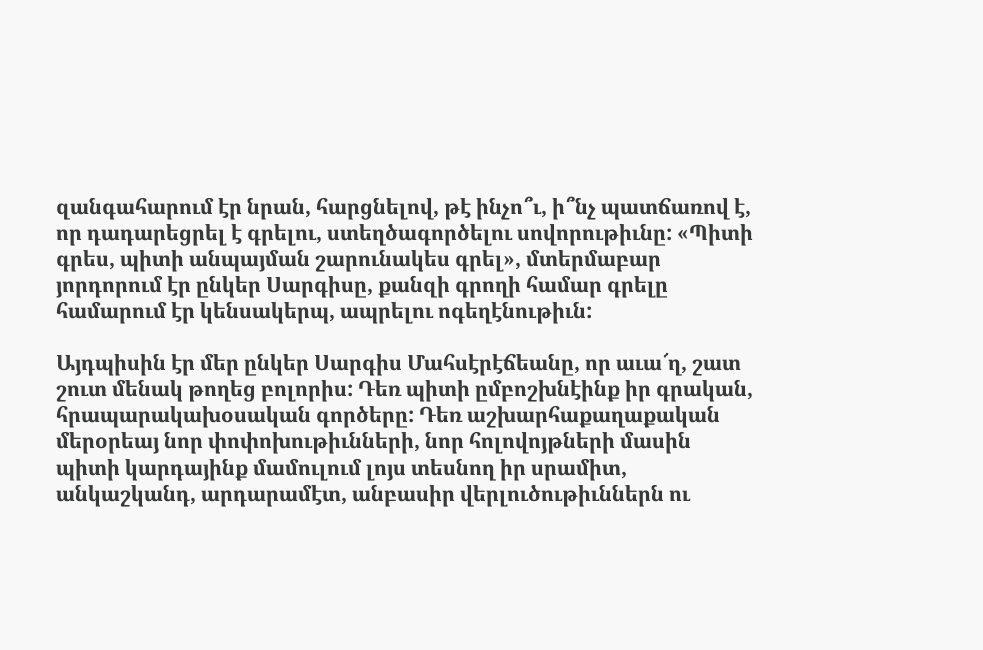զանգահարում էր նրան, հարցնելով, թէ ինչո՞ւ, ի՞նչ պատճառով է, որ դադարեցրել է գրելու, ստեղծագործելու սովորութիւնը: «Պիտի գրես, պիտի անպայման շարունակես գրել», մտերմաբար յորդորում էր ընկեր Սարգիսը, քանզի գրողի համար գրելը համարում էր կենսակերպ, ապրելու ոգեղէնութիւն:

Այդպիսին էր մեր ընկեր Սարգիս Մահսէրէճեանը, որ աւա՜ղ, շատ շուտ մենակ թողեց բոլորիս: Դեռ պիտի ըմբոշխնէինք իր գրական, հրապարակախօսական գործերը: Դեռ աշխարհաքաղաքական մերօրեայ նոր փոփոխութիւնների, նոր հոլովոյթների մասին պիտի կարդայինք մամուլում լոյս տեսնող իր սրամիտ, անկաշկանդ, արդարամէտ, անբասիր վերլուծութիւններն ու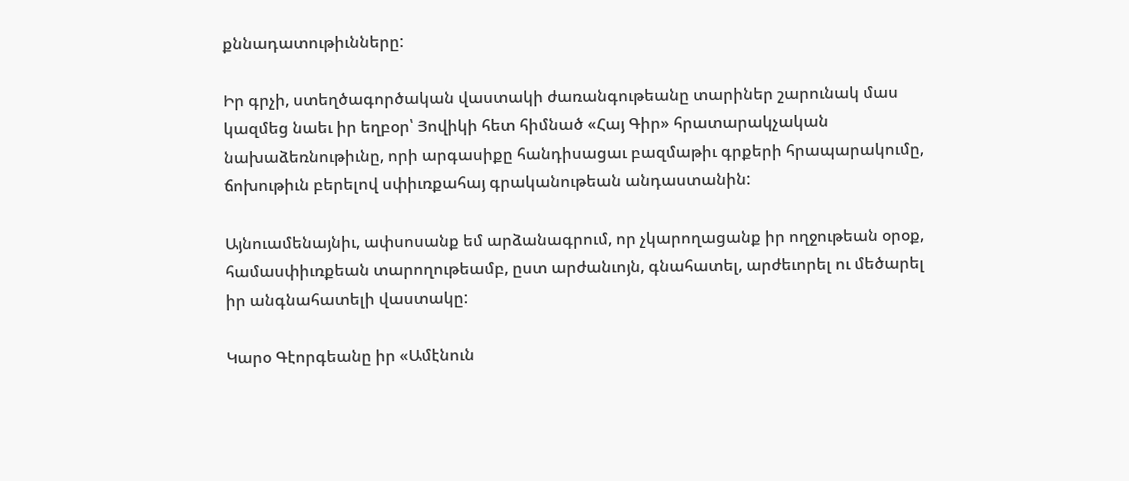քննադատութիւնները:

Իր գրչի, ստեղծագործական վաստակի ժառանգութեանը տարիներ շարունակ մաս կազմեց նաեւ իր եղբօր՝ Յովիկի հետ հիմնած «Հայ Գիր» հրատարակչական նախաձեռնութիւնը, որի արգասիքը հանդիսացաւ բազմաթիւ գրքերի հրապարակումը, ճոխութիւն բերելով սփիւռքահայ գրականութեան անդաստանին:

Այնուամենայնիւ, ափսոսանք եմ արձանագրում, որ չկարողացանք իր ողջութեան օրօք, համասփիւռքեան տարողութեամբ, ըստ արժանւոյն, գնահատել, արժեւորել ու մեծարել իր անգնահատելի վաստակը:

Կարօ Գէորգեանը իր «Ամէնուն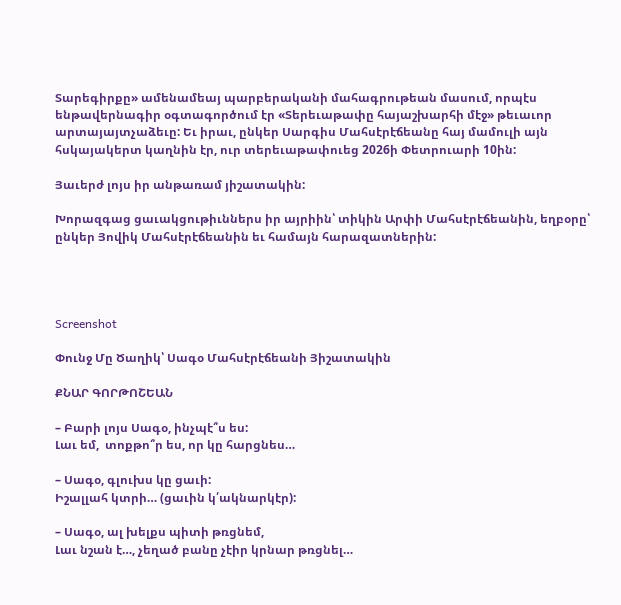Տարեգիրքը» ամենամեայ պարբերականի մահագրութեան մասում, որպէս ենթավերնագիր օգտագործում էր «Տերեւաթափը հայաշխարհի մէջ» թեւաւոր արտայայտչաձեւը: Եւ իրաւ, ընկեր Սարգիս Մահսէրէճեանը հայ մամուլի այն հսկայակերտ կաղնին էր, ուր տերեւաթափուեց 2026ի Փետրուարի 10ին:

Յաւերժ լոյս իր անթառամ յիշատակին:

Խորազգաց ցաւակցութիւններս իր այրիին՝ տիկին Արփի Մահսէրէճեանին, եղբօրը՝ ընկեր Յովիկ Մահսէրէճեանին եւ համայն հարազատներին:




Screenshot

Փունջ Մը Ծաղիկ՝ Սագօ Մահսէրէճեանի Յիշատակին

ՔՆԱՐ ԳՈՐԹՈՇԵԱՆ

– Բարի լոյս Սագօ, ինչպէ՞ս ես:
Լաւ եմ,  տոքթո՞ր ես, որ կը հարցնես…

– Սագօ, գլուխս կը ցաւի:
Իշալլահ կտրի… (ցաւին կ՛ակնարկէր):

– Սագօ, ալ խելքս պիտի թռցնեմ,
Լաւ նշան է…, չեղած բանը չէիր կրնար թռցնել…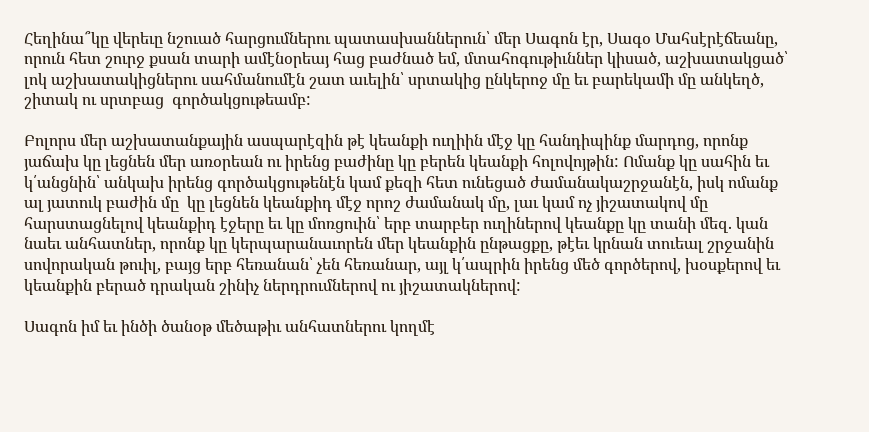Հեղինա՞կը վերեւը նշուած հարցումներու պատասխաններուն՝ մեր Սագոն էր, Սագօ Մահսէրէճեանը, որուն հետ շուրջ քսան տարի ամէնօրեայ հաց բաժնած եմ, մտահոգութիւններ կիսած, աշխատակցած՝ լոկ աշխատակիցներու սահմանումէն շատ աւելին՝ սրտակից ընկերոջ մը եւ բարեկամի մը անկեղծ, շիտակ ու սրտբաց  գործակցութեամբ:

Բոլորս մեր աշխատանքային ասպարէզին թէ կեանքի ուղիին մէջ կը հանդիպինք մարդոց, որոնք յաճախ կը լեցնեն մեր առօրեան ու իրենց բաժինը կը բերեն կեանքի հոլովոյթին: Ոմանք կը սահին եւ կ՛անցնին՝ անկախ իրենց գործակցութենէն կամ քեզի հետ ունեցած ժամանակաշրջանէն, իսկ ոմանք ալ յատուկ բաժին մը  կը լեցնեն կեանքիդ մէջ որոշ ժամանակ մը, լաւ կամ ոչ յիշատակով մը հարստացնելով կեանքիդ էջերը եւ կը մոռցուին՝ երբ տարբեր ուղիներով կեանքը կը տանի մեզ. կան նաեւ անհատներ, որոնք կը կերպարանաւորեն մեր կեանքին ընթացքը, թէեւ կրնան տուեալ շրջանին  սովորական թուիլ, բայց երբ հեռանան՝ չեն հեռանար, այլ կ՛ապրին իրենց մեծ գործերով, խօսքերով եւ կեանքին բերած դրական շինիչ ներդրումներով ու յիշատակներով:

Սագոն իմ եւ ինծի ծանօթ մեծաթիւ անհատներու կողմէ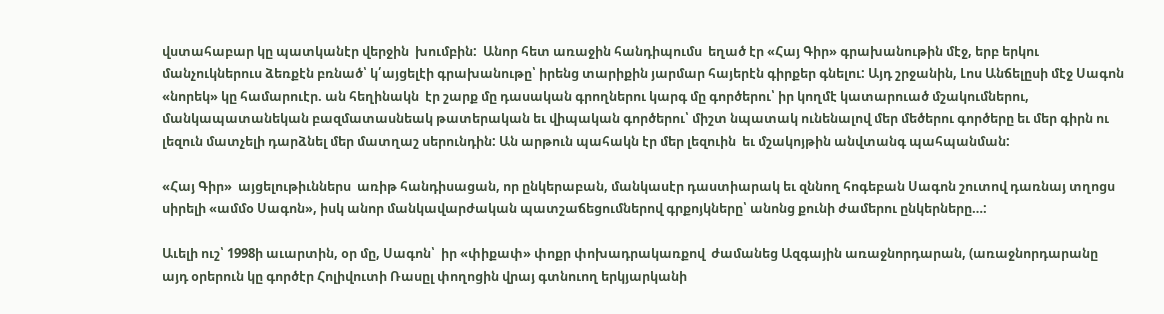վստահաբար կը պատկանէր վերջին  խումբին:  Անոր հետ առաջին հանդիպումս  եղած էր «Հայ Գիր» գրախանութին մէջ, երբ երկու մանչուկներուս ձեռքէն բռնած՝ կ՛այցելէի գրախանութը՝ իրենց տարիքին յարմար հայերէն գիրքեր գնելու: Այդ շրջանին, Լոս Անճելըսի մէջ Սագոն «նորեկ» կը համարուէր. ան հեղինակն  էր շարք մը դասական գրողներու կարգ մը գործերու՝ իր կողմէ կատարուած մշակումներու, մանկապատանեկան բազմատասնեակ թատերական եւ վիպական գործերու՝ միշտ նպատակ ունենալով մեր մեծերու գործերը եւ մեր գիրն ու լեզուն մատչելի դարձնել մեր մատղաշ սերունդին: Ան արթուն պահակն էր մեր լեզուին  եւ մշակոյթին անվտանգ պահպանման:

«Հայ Գիր»  այցելութիւններս  առիթ հանդիսացան, որ ընկերաբան, մանկասէր դաստիարակ եւ զննող հոգեբան Սագոն շուտով դառնայ տղոցս սիրելի «ամմօ Սագոն», իսկ անոր մանկավարժական պատշաճեցումներով գրքոյկները՝ անոնց քունի ժամերու ընկերները…:

Աւելի ուշ՝ 1998ի աւարտին, օր մը, Սագոն՝  իր «փիքափ» փոքր փոխադրակառքով  ժամանեց Ազգային առաջնորդարան, (առաջնորդարանը այդ օրերուն կը գործէր Հոլիվուտի Ռասըլ փողոցին վրայ գտնուող երկյարկանի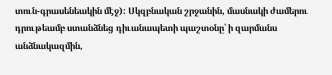տուն-գրասենեակին մէջ): Սկզբնական շրջանին, մասնակի ժամերու դրութեամբ ստանձնեց դիւանապետի պաշտօնը՝ ի զարմանս անձնակազմին,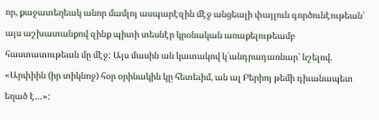որ, քաջատեղեակ անոր մամլոյ ասպարէզին մէջ անցեալի փայլուն գործունէութեան՝ այս աշխատանքով զինք պիտի տեսնէր կրօնական առաքելութեամբ հաստատութեան մը մէջ: Այս մասին ան կատակով կ՛անդրադառնար՝ նշելով. «Արփիին (իր տիկնոջ) հօր օրինակին կը հետեւիմ, ան ալ Բերիոյ թեմի դիւանապետ եղած է…»: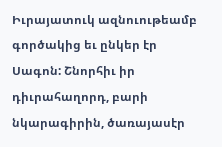Իւրայատուկ ազնուութեամբ գործակից եւ ընկեր էր Սագոն: Շնորհիւ իր  դիւրահաղորդ, բարի նկարագիրին, ծառայասէր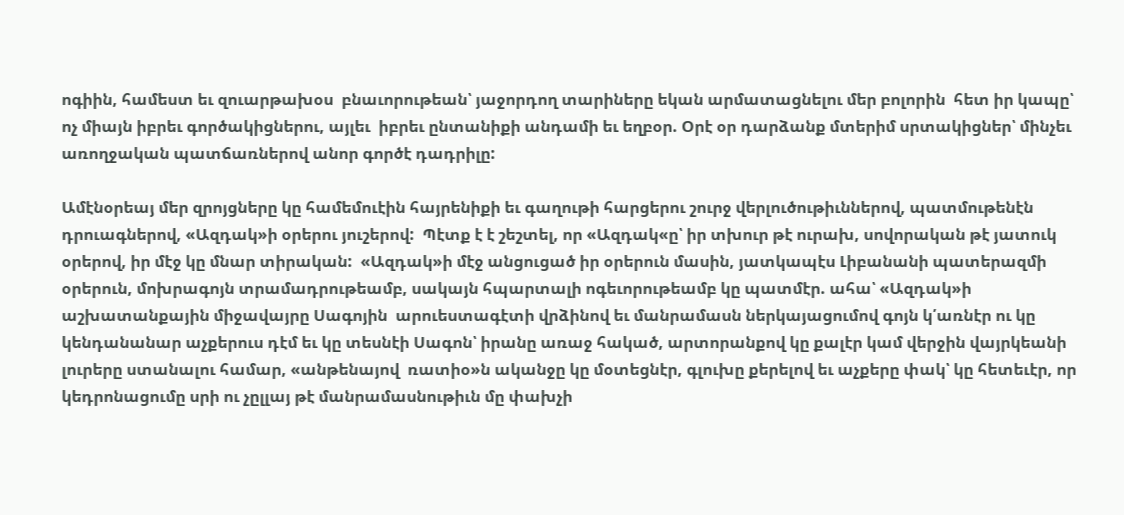ոգիին, համեստ եւ զուարթախօս  բնաւորութեան՝ յաջորդող տարիները եկան արմատացնելու մեր բոլորին  հետ իր կապը՝ ոչ միայն իբրեւ գործակիցներու, այլեւ  իբրեւ ընտանիքի անդամի եւ եղբօր. Օրէ օր դարձանք մտերիմ սրտակիցներ՝ մինչեւ առողջական պատճառներով անոր գործէ դադրիլը:

Ամէնօրեայ մեր զրոյցները կը համեմուէին հայրենիքի եւ գաղութի հարցերու շուրջ վերլուծութիւններով, պատմութենէն դրուագներով, «Ազդակ»ի օրերու յուշերով:  Պէտք է է շեշտել, որ «Ազդակ«ը՝ իր տխուր թէ ուրախ, սովորական թէ յատուկ օրերով, իր մէջ կը մնար տիրական:  «Ազդակ»ի մէջ անցուցած իր օրերուն մասին, յատկապէս Լիբանանի պատերազմի օրերուն, մոխրագոյն տրամադրութեամբ, սակայն հպարտալի ոգեւորութեամբ կը պատմէր. ահա՝ «Ազդակ»ի աշխատանքային միջավայրը Սագոյին  արուեստագէտի վրձինով եւ մանրամասն ներկայացումով գոյն կ՛առնէր ու կը կենդանանար աչքերուս դէմ եւ կը տեսնէի Սագոն՝ իրանը առաջ հակած, արտորանքով կը քալէր կամ վերջին վայրկեանի լուրերը ստանալու համար, «անթենայով  ռատիօ»ն ականջը կը մօտեցնէր, գլուխը քերելով եւ աչքերը փակ՝ կը հետեւէր, որ կեդրոնացումը սրի ու չըլլայ թէ մանրամասնութիւն մը փախչի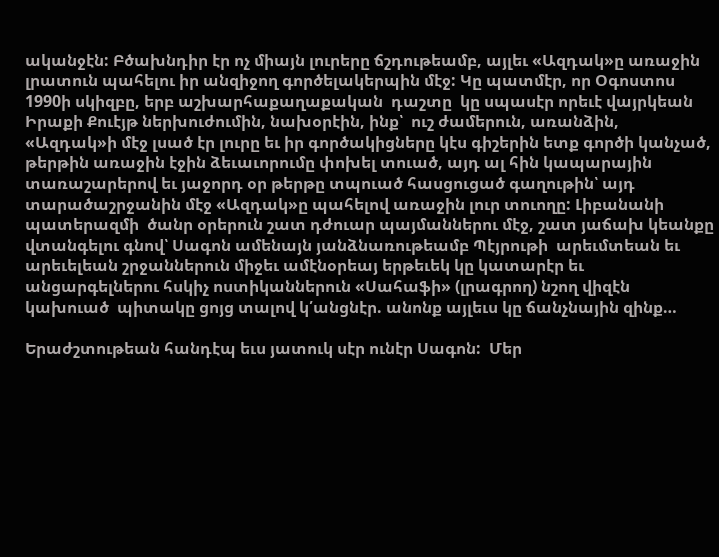ականջէն: Բծախնդիր էր ոչ միայն լուրերը ճշդութեամբ, այլեւ «Ազդակ»ը առաջին լրատուն պահելու իր անզիջող գործելակերպին մէջ: Կը պատմէր, որ Օգոստոս 1990ի սկիզբը, երբ աշխարհաքաղաքական  դաշտը  կը սպասէր որեւէ վայրկեան Իրաքի Քուէյթ ներխուժումին, նախօրէին, ինք՝  ուշ ժամերուն, առանձին, «Ազդակ»ի մէջ լսած էր լուրը եւ իր գործակիցները կէս գիշերին ետք գործի կանչած, թերթին առաջին էջին ձեւաւորումը փոխել տուած, այդ ալ հին կապարային տառաշարերով եւ յաջորդ օր թերթը տպուած հասցուցած գաղութին՝ այդ տարածաշրջանին մէջ «Ազդակ»ը պահելով առաջին լուր տուողը: Լիբանանի պատերազմի  ծանր օրերուն շատ դժուար պայմաններու մէջ, շատ յաճախ կեանքը վտանգելու գնով՝ Սագոն ամենայն յանձնառութեամբ Պէյրութի  արեւմտեան եւ արեւելեան շրջաններուն միջեւ ամէնօրեայ երթեւեկ կը կատարէր եւ անցարգելներու հսկիչ ոստիկաններուն «Սահաֆի» (լրագրող) նշող վիզէն կախուած  պիտակը ցոյց տալով կ՛անցնէր. անոնք այլեւս կը ճանչնային զինք…

Երաժշտութեան հանդէպ եւս յատուկ սէր ունէր Սագոն:  Մեր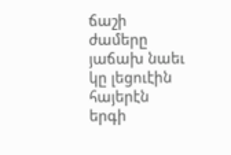ճաշի ժամերը յաճախ նաեւ կը լեցուէին հայերէն երգի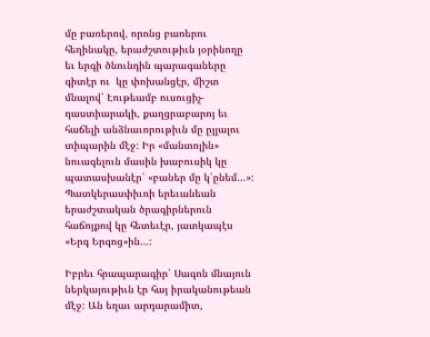մը բառերով, որոնց բառերու հեղինակը, երաժշտութիւն յօրինողը եւ երգի ծնունդին պարագաները գիտէր ու  կը փոխանցէր, միշտ  մնալով՝ Էութեամբ ուսուցիչ-դաստիարակի, քաղցրաբարոյ եւ հաճելի անձնաւորութիւն մը ըլլալու տիպարին մէջ: Իր «մանտոլին» նուագելուն մասին խաբուսիկ կը պատասխանէր՝ «բաներ մը կ՛ընեմ…»: Պատկերասփիւռի երեւանեան երաժշտական ծրագիրներուն  հաճոյքով կը հետեւէր, յատկապէս «Երգ Երգոց»ին…:

Իբրեւ հրապարագիր՝ Սագոն մնայուն ներկայութիւն էր հայ իրականութեան մէջ: Ան եղաւ արդարամիտ,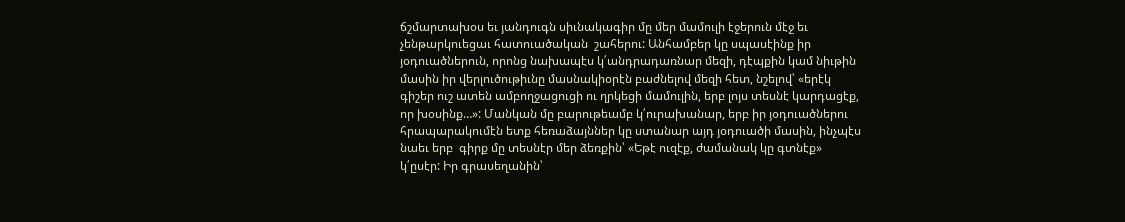ճշմարտախօս եւ յանդուգն սիւնակագիր մը մեր մամուլի էջերուն մէջ եւ չենթարկուեցաւ հատուածական  շահերու: Անհամբեր կը սպասէինք իր յօդուածներուն, որոնց նախապէս կ՛անդրադառնար մեզի, դէպքին կամ նիւթին մասին իր վերլուծութիւնը մասնակիօրէն բաժնելով մեզի հետ, նշելով՝ «երէկ գիշեր ուշ ատեն ամբողջացուցի ու ղրկեցի մամուլին, երբ լոյս տեսնէ կարդացէք, որ խօսինք…»: Մանկան մը բարութեամբ կ՛ուրախանար, երբ իր յօդուածներու  հրապարակումէն ետք հեռաձայններ կը ստանար այդ յօդուածի մասին, ինչպէս նաեւ երբ  գիրք մը տեսնէր մեր ձեռքին՝ «Եթէ ուզէք, ժամանակ կը գտնէք» կ՛ըսէր: Իր գրասեղանին՝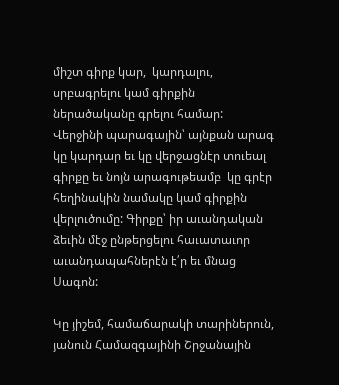միշտ գիրք կար,  կարդալու, սրբագրելու կամ գիրքին  ներածականը գրելու համար: Վերջինի պարագային՝ այնքան արագ կը կարդար եւ կը վերջացնէր տուեալ գիրքը եւ նոյն արագութեամբ  կը գրէր հեղինակին նամակը կամ գիրքին վերլուծումը: Գիրքը՝ իր աւանդական  ձեւին մէջ ընթերցելու հաւատաւոր աւանդապահներէն է՛ր եւ մնաց Սագոն:

Կը յիշեմ, համաճարակի տարիներուն, յանուն Համազգայինի Շրջանային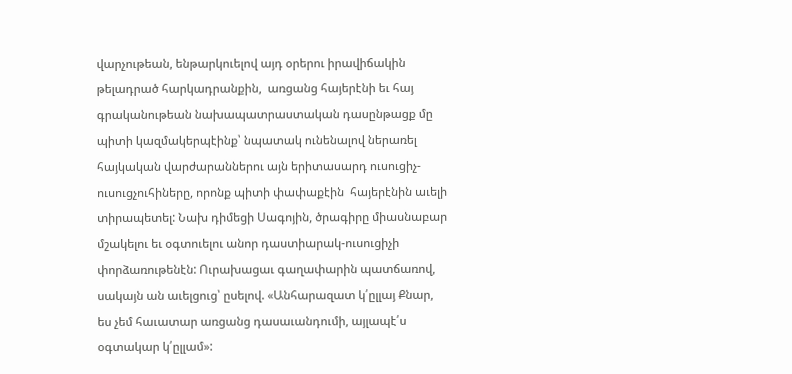վարչութեան, ենթարկուելով այդ օրերու իրավիճակին թելադրած հարկադրանքին,  առցանց հայերէնի եւ հայ գրականութեան նախապատրաստական դասընթացք մը պիտի կազմակերպէինք՝ նպատակ ունենալով ներառել հայկական վարժարաններու այն երիտասարդ ուսուցիչ-ուսուցչուհիները, որոնք պիտի փափաքէին  հայերէնին աւելի տիրապետել: Նախ դիմեցի Սագոյին, ծրագիրը միասնաբար մշակելու եւ օգտուելու անոր դաստիարակ-ուսուցիչի փորձառութենէն: Ուրախացաւ գաղափարին պատճառով, սակայն ան աւելցուց՝ ըսելով. «Անհարազատ կ՛ըլլայ Քնար, ես չեմ հաւատար առցանց դասաւանդումի, այլապէ՛ս օգտակար կ՛ըլլամ»: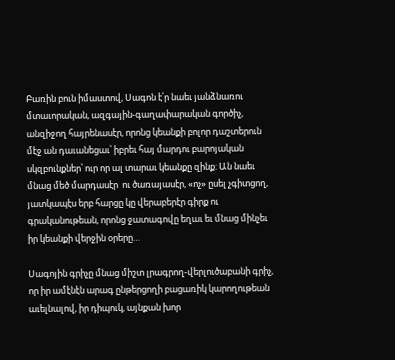Բառին բուն իմաստով, Սագոն է՛ր նաեւ յանձնառու մտաւորական, ազգային-գաղափարական գործիչ, անզիջող հայրենասէր, որոնց կեանքի բոլոր դաշտերուն մէջ ան դաւանեցաւ՝ իբրեւ հայ մարդու բարոյական սկզբունքներ՝ ուր որ ալ տարաւ կեանքը զինք: Ան նաեւ մնաց մեծ մարդասէր  ու ծառայասէր, «ոչ» ըսել չգիտցող, յատկապէս երբ հարցը կը վերաբերէր գիրք ու գրականութեան, որոնց ջատագովը եղաւ եւ մնաց մինչեւ իր կեանքի վերջին օրերը…

Սագոյին գրիչը մնաց միշտ լրագրող-վերլուծաբանի գրիչ, որ իր ամէնէն արագ ընթերցողի բացառիկ կարողութեան աւելնալով, իր դիպուկ, այնքան խոր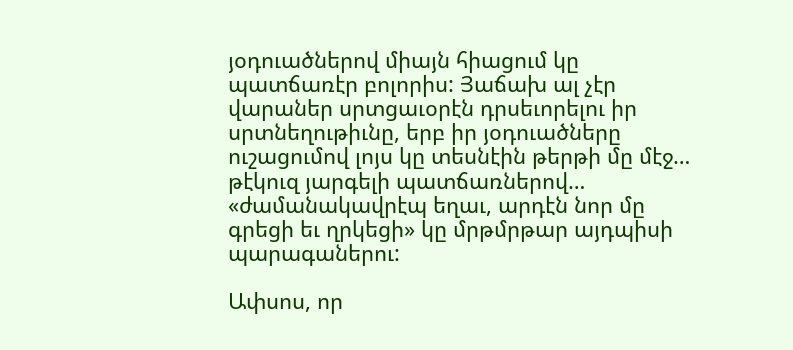յօդուածներով միայն հիացում կը պատճառէր բոլորիս: Յաճախ ալ չէր վարաներ սրտցաւօրէն դրսեւորելու իր սրտնեղութիւնը, երբ իր յօդուածները ուշացումով լոյս կը տեսնէին թերթի մը մէջ… թէկուզ յարգելի պատճառներով… «ժամանակավրէպ եղաւ, արդէն նոր մը գրեցի եւ ղրկեցի» կը մրթմրթար այդպիսի պարագաներու:

Ափսոս, որ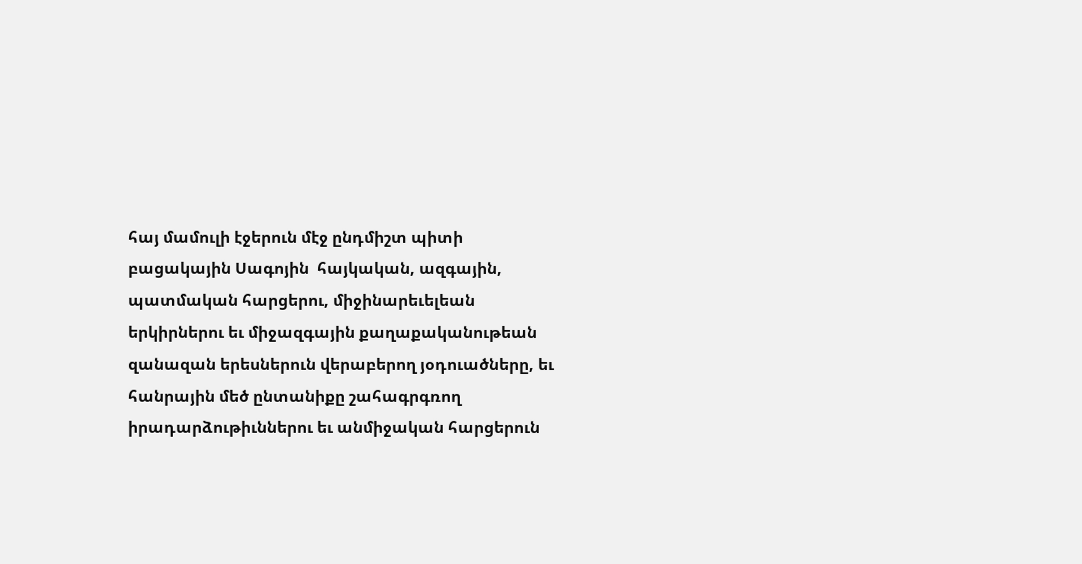հայ մամուլի էջերուն մէջ ընդմիշտ պիտի բացակային Սագոյին  հայկական, ազգային, պատմական հարցերու, միջինարեւելեան երկիրներու եւ միջազգային քաղաքականութեան զանազան երեսներուն վերաբերող յօդուածները, եւ հանրային մեծ ընտանիքը շահագրգռող իրադարձութիւններու եւ անմիջական հարցերուն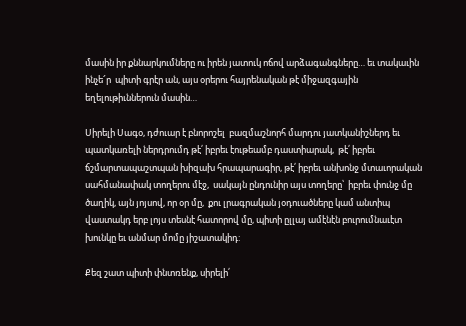մասին իր քննարկումները ու իրեն յատուկ ոճով արձագանգները… եւ տակաւին ինչե՜ր  պիտի գրէր ան, այս օրերու հայրենական թէ միջազգային եղելութիւններուն մասին…

Սիրելի Սագօ, դժուար է բնորոշել  բազմաշնորհ մարդու յատկանիշներդ եւ պատկառելի ներդրումդ թէ՛ իբրեւ էութեամբ դաստիարակ,  թէ՛ իբրեւ ճշմարտապաշտպան խիզախ հրապարագիր, թէ՛ իբրեւ անխոնջ մտաւորական սահմանափակ տողերու մէջ,  սակայն ընդունիր այս տողերը՝  իբրեւ փունջ մը ծաղիկ, այն յոյսով, որ օր մը,  քու լրագրական յօդուածները կամ անտիպ վաստակդ երբ լոյս տեսնէ հատորով մը, պիտի ըլլայ ամէնէն բուրումնաւէտ խունկը եւ անմար մոմը յիշատակիդ:

Քեզ շատ պիտի փնտռենք, սիրելի՛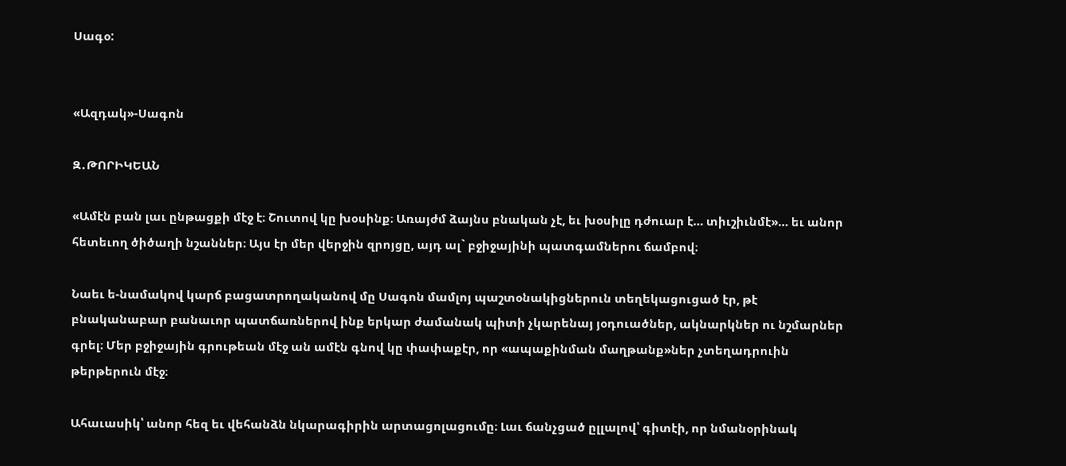Սագօ:


«Ազդակ»-Սագոն

Զ․ԹՈՐԻԿԵԱՆ

«Ամէն բան լաւ ընթացքի մէջ է։ Շուտով կը խօսինք։ Առայժմ ձայնս բնական չէ, եւ խօսիլը դժուար է… տիւշիւնմէ»… եւ անոր հետեւող ծիծաղի նշաններ։ Այս էր մեր վերջին զրոյցը, այդ ալ` բջիջայինի պատգամներու ճամբով։

Նաեւ ե-նամակով կարճ բացատրողականով մը Սագոն մամլոյ պաշտօնակիցներուն տեղեկացուցած էր, թէ բնականաբար բանաւոր պատճառներով ինք երկար ժամանակ պիտի չկարենայ յօդուածներ, ակնարկներ ու նշմարներ գրել։ Մեր բջիջային գրութեան մէջ ան ամէն գնով կը փափաքէր, որ «ապաքինման մաղթանք»ներ չտեղադրուին թերթերուն մէջ։

Ահաւասիկ՝ անոր հեզ եւ վեհանձն նկարագիրին արտացոլացումը։ Լաւ ճանչցած ըլլալով՝ գիտէի, որ նմանօրինակ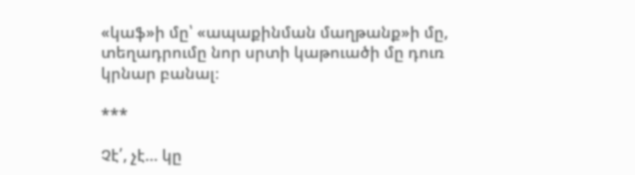«կաֆ»ի մը՝ «ապաքինման մաղթանք»ի մը, տեղադրումը նոր սրտի կաթուածի մը դուռ կրնար բանալ։

***

Չէ՛, չէ… կը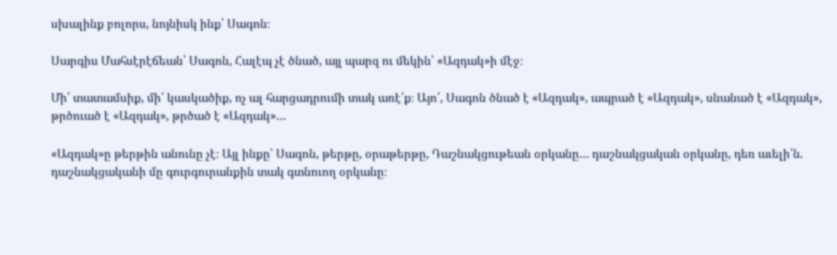սխալինք բոլորս, նոյնիսկ ինք՝ Սագոն։

Սարգիս Մահսէրէճեան՝ Սագոն, Հալէպ չէ ծնած, այլ պարզ ու մեկին՝ «Ազդակ»ի մէջ։

Մի՛ տատամսիք, մի՛ կասկածիք, ոչ ալ հարցադրումի տակ առէ՛ք։ Այո՛, Սագոն ծնած է «Ազդակ», ապրած է «Ազդակ», սնանած է «Ազդակ», թրծուած է «Ազդակ», թրծած է «Ազդակ»…

«Ազդակ»ը թերթին անունը չէ։ Այլ ինքը՝ Սագոն, թերթը, օրաթերթը, Դաշնակցութեան օրկանը… դաշնակցական օրկանը, դեռ աւելի՛ն. դաշնակցականի մը գուրգուրանքին տակ գտնուող օրկանը։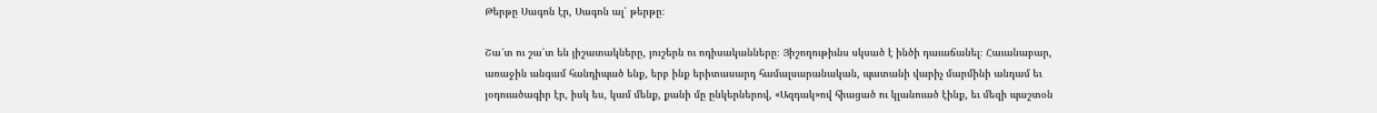Թերթը Սագոն էր, Սագոն ալ՝ թերթը։

Շա՜տ ու շա՛տ են յիշատակները, յուշերն ու ոդիսականները։ Յիշողութիւնս սկսած է ինծի դաւաճանել։ Հաւանաբար, առաջին անգամ հանդիպած ենք, երբ ինք երիտասարդ համալսարանական, պատանի վարիչ մարմինի անդամ եւ յօդուածագիր էր, իսկ ես, կամ մենք, քանի մը ընկերներով, «Ազդակ»ով հիացած ու կլանուած էինք, եւ մեզի պաշտօն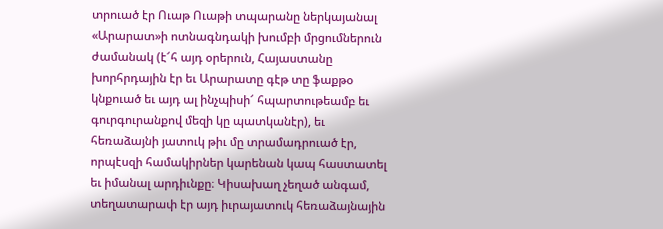տրուած էր Ուաթ Ուաթի տպարանը ներկայանալ «Արարատ»ի ոտնագնդակի խումբի մրցումներուն ժամանակ (է՜հ այդ օրերուն, Հայաստանը խորհրդային էր եւ Արարատը գէթ տը ֆաքթօ կնքուած եւ այդ ալ ինչպիսի՜ հպարտութեամբ եւ գուրգուրանքով մեզի կը պատկանէր), եւ հեռաձայնի յատուկ թիւ մը տրամադրուած էր, որպէսզի համակիրներ կարենան կապ հաստատել եւ իմանալ արդիւնքը։ Կիսախաղ չեղած անգամ, տեղատարափ էր այդ իւրայատուկ հեռաձայնային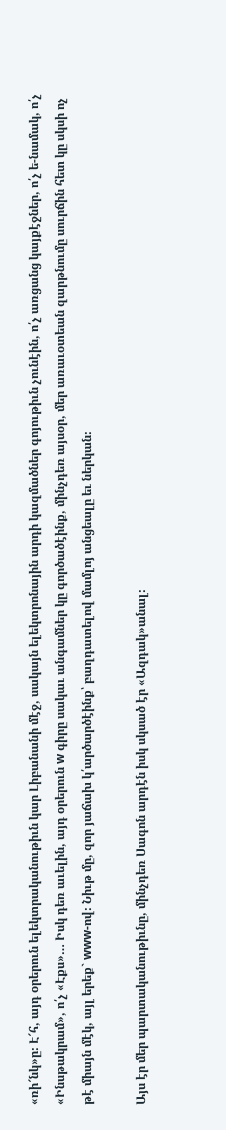«ռի՜նկ»ը։ Է՜հ, այդ օրերուն ելեկտրականութիւն կար Լիբանանի մէջ, սակայն ելեկտրոնային արդի կազմածներ գոյութիւն չունէին, ո՛չ առցանց կայքէջներ, ո՛չ ե-նամակ, ո՛չ «Ինսթակրամ», ո՛չ «Էքս»… Իսկ դեռ աւելին, այդ օրերուն w գիրը սակաւ անգամներ կը գործածէինք, մինչդեռ այսօր, մեր առաւօտեան զարթնումը սուրճին հետ կը սկսի ոչ թէ միայն մէկ, այլ երեք` www-ով։ Նիւթ մը, զոր յաճախ կ՛արծարծէինք՝ բաղդատելով մամլոյ անցեալը եւ ներկան։

Այս էր մեր պարտականութիւնը, մինչդեռ Սագոն արդէն իսկ սկսած էր «Ազդակ»անալ։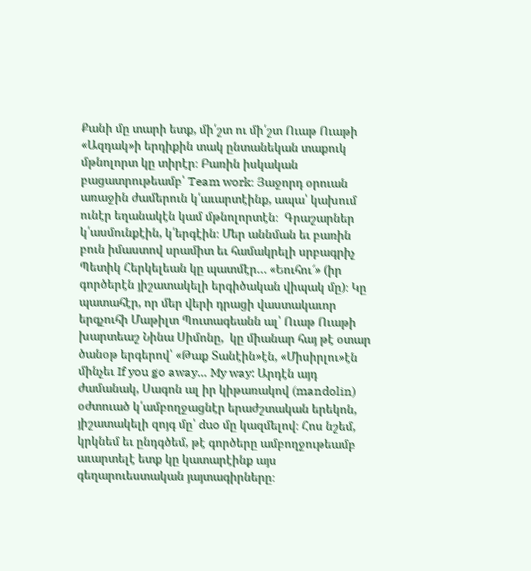Քանի մը տարի ետք, մի՛շտ ու մի՛շտ Ուաթ Ուաթի «Ազդակ»ի երդիքին տակ ընտանեկան տաքուկ մթնոլորտ կը տիրէր։ Բառին իսկական բացատրութեամբ՝ Team work։ Յաջորդ օրուան առաջին ժամերուն կ՛աւարտէինք, ապա՝ կախում ունէր եղանակէն կամ մթնոլորտէն։  Գրաշարներ կ՛ասմունքէին, կ՛երգէին։ Մեր աննման եւ բառին բուն իմաստով սրամիտ եւ համակրելի սրբագրիչ Պետիկ Հերկելեան կը պատմէր… «Եուհու՜» (իր գործերէն յիշատակելի երգիծական վիպակ մը)։ Կը պատահէր, որ մեր վերի դրացի վաստակաւոր երգչուհի Մաթիլտ Պուտագեանն ալ՝ Ուաթ Ուաթի խարտեաշ Նինա Սիմոնը,  կը միանար հայ թէ օտար ծանօթ երգերով՝ «Թաք Տանէին»էն, «Միսիրլու»էն մինչեւ If you go away… My way: Արդէն այդ ժամանակ, Սագոն ալ իր կիթառակով (mandolin) օժտուած կ՛ամբողջացնէր երաժշտական երեկոն, յիշատակելի զոյգ մը՝ duo մը կազմելով։ Հոս նշեմ, կրկնեմ եւ ընդգծեմ, թէ գործերը ամբողջութեամբ աւարտելէ ետք կը կատարէինք այս գեղարուեստական յայտագիրները։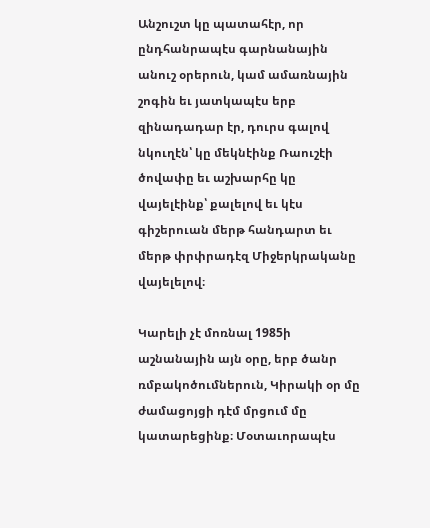Անշուշտ կը պատահէր, որ ընդհանրապէս գարնանային անուշ օրերուն, կամ ամառնային շոգին եւ յատկապէս երբ զինադադար էր, դուրս գալով նկուղէն՝ կը մեկնէինք Ռաուշէի ծովափը եւ աշխարհը կը վայելէինք՝ քալելով եւ կէս գիշերուան մերթ հանդարտ եւ մերթ փրփրադէզ Միջերկրականը վայելելով։

Կարելի չէ մոռնալ 1985ի աշնանային այն օրը, երբ ծանր ռմբակոծումներուն, Կիրակի օր մը ժամացոյցի դէմ մրցում մը կատարեցինք։ Մօտաւորապէս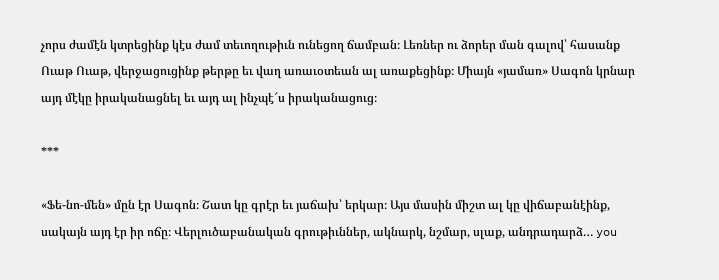չորս ժամէն կտրեցինք կէս ժամ տեւողութիւն ունեցող ճամբան։ Լեռներ ու ձորեր ման գալով՝ հասանք Ուաթ Ուաթ, վերջացուցինք թերթը եւ վաղ առաւօտեան ալ առաքեցինք։ Միայն «յամառ» Սագոն կրնար այդ մէկը իրականացնել եւ այդ ալ ինչպէ՜ս իրականացուց։

***

«Ֆե-նո-մեն» մըն էր Սագոն։ Շատ կը գրէր եւ յաճախ՝ երկար։ Այս մասին միշտ ալ կը վիճաբանէինք, սակայն այդ էր իր ոճը։ Վերլուծաբանական գրութիւններ, ակնարկ, նշմար, սլաք, անդրադարձ… you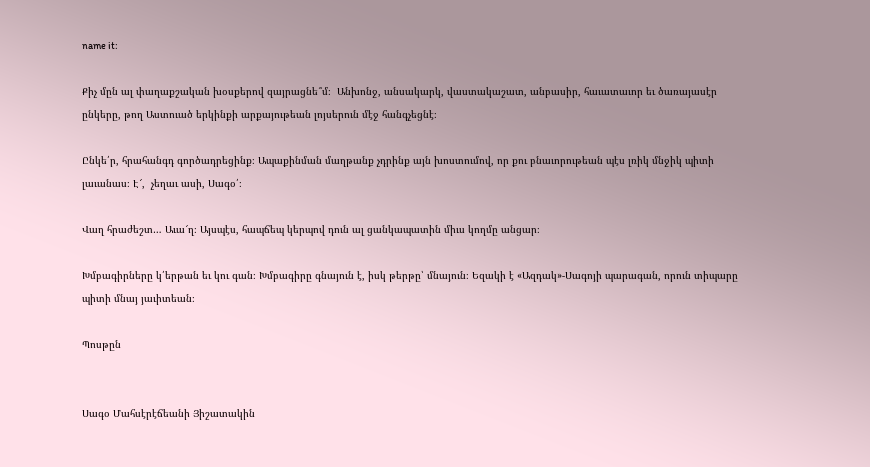name it։

Քիչ մըն ալ փաղաքշական խօսքերով զայրացնե՞մ։  Անխոնջ, անսակարկ, վաստակաշատ, անբասիր, հաւատաւոր եւ ծառայասէր ընկերը, թող Աստուած երկինքի արքայութեան լոյսերուն մէջ հանգչեցնէ։

Ընկե՛ր, հրահանգդ գործադրեցինք։ Ապաքինման մաղթանք չդրինք այն խոստումով, որ քու բնաւորութեան պէս լռիկ մնջիկ պիտի լաւանաս։ Է՜,  չեղաւ ասի, Սագօ՛։

Վաղ հրաժեշտ… Աւա՜ղ։ Այսպէս, հապճեպ կերպով դուն ալ ցանկապատին միւս կողմը անցար։

Խմբագիրները կ՛երթան եւ կու գան։ Խմբագիրը գնայուն է, իսկ թերթը՝ մնայուն։ Եզակի է «Ազդակ»-Սագոյի պարագան, որուն տիպարը պիտի մնայ յաւիտեան։

Պոսթըն


Սագօ Մահսէրէճեանի Յիշատակին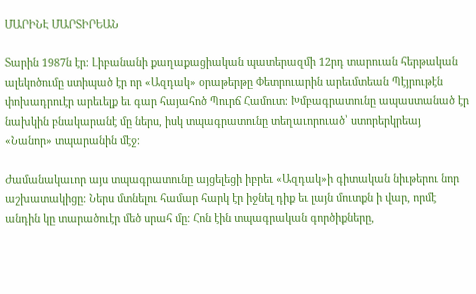ՄԱՐԻՆԷ ՄԱՐՏԻՐԵԱՆ

Տարին 1987ն էր։ Լիբանանի քաղաքացիական պատերազմի 12րդ տարուան հերթական ալեկոծումը ստիպած էր որ «Ազդակ» օրաթերթը Փետրուարին արեւմտեան Պէյրութէն փոխադրուէր արեւելք եւ գար հայահոծ Պուրճ Համուտ։ Խմբագրատունը ապաստանած էր նախկին բնակարանէ մը ներս, իսկ տպագրատունը տեղաւորուած՝ ստորերկրեայ «Նանոր» տպարանին մէջ։

Ժամանակաւոր այս տպագրատունը այցելեցի իբրեւ «Ազդակ»ի գիտական նիւթերու նոր աշխատակիցը։ Ներս մտնելու համար հարկ էր իջնել դիք եւ լայն մուտքն ի վար, որմէ անդին կը տարածուէր մեծ սրահ մը։ Հոն էին տպագրական գործիքները,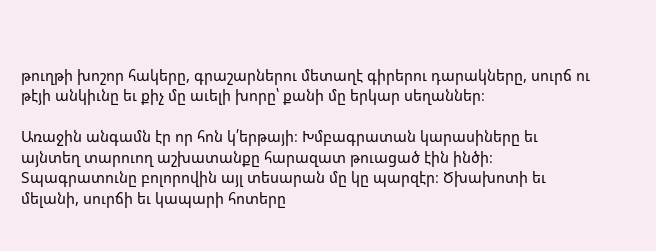թուղթի խոշոր հակերը, գրաշարներու մետաղէ գիրերու դարակները, սուրճ ու թէյի անկիւնը եւ քիչ մը աւելի խորը՝ քանի մը երկար սեղաններ։

Առաջին անգամն էր որ հոն կ՛երթայի։ Խմբագրատան կարասիները եւ այնտեղ տարուող աշխատանքը հարազատ թուացած էին ինծի։ Տպագրատունը բոլորովին այլ տեսարան մը կը պարզէր։ Ծխախոտի եւ մելանի, սուրճի եւ կապարի հոտերը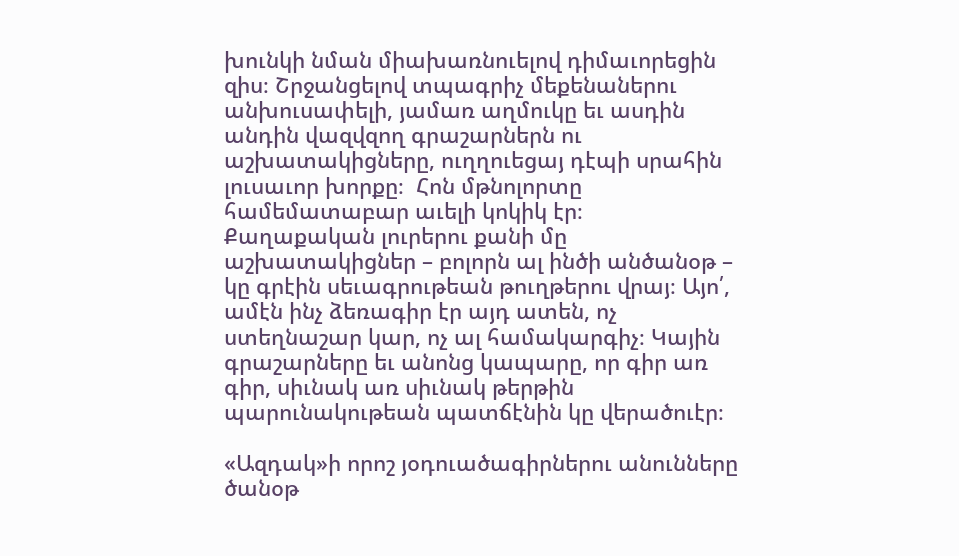խունկի նման միախառնուելով դիմաւորեցին զիս։ Շրջանցելով տպագրիչ մեքենաներու անխուսափելի, յամառ աղմուկը եւ ասդին անդին վազվզող գրաշարներն ու աշխատակիցները, ուղղուեցայ դէպի սրահին լուսաւոր խորքը։  Հոն մթնոլորտը համեմատաբար աւելի կոկիկ էր։ Քաղաքական լուրերու քանի մը աշխատակիցներ – բոլորն ալ ինծի անծանօթ – կը գրէին սեւագրութեան թուղթերու վրայ։ Այո՛, ամէն ինչ ձեռագիր էր այդ ատեն, ոչ ստեղնաշար կար, ոչ ալ համակարգիչ։ Կային գրաշարները եւ անոնց կապարը, որ գիր առ գիր, սիւնակ առ սիւնակ թերթին պարունակութեան պատճէնին կը վերածուէր։

«Ազդակ»ի որոշ յօդուածագիրներու անունները ծանօթ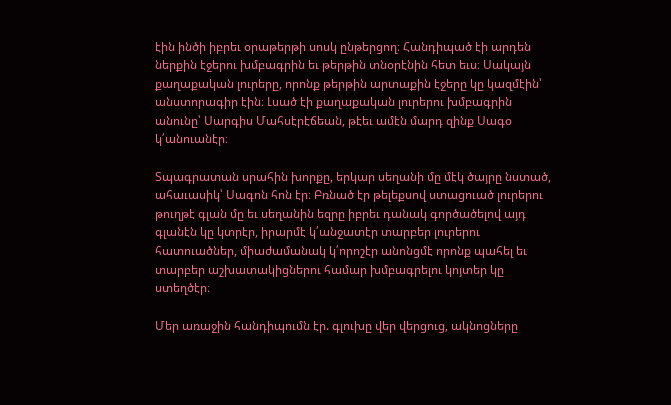էին ինծի իբրեւ օրաթերթի սոսկ ընթերցող։ Հանդիպած էի արդեն ներքին էջերու խմբագրին եւ թերթին տնօրէնին հետ եւս։ Սակայն քաղաքական լուրերը, որոնք թերթին արտաքին էջերը կը կազմէին՝ անստորագիր էին։ Լսած էի քաղաքական լուրերու խմբագրին անունը՝ Սարգիս Մահսէրէճեան, թէեւ ամէն մարդ զինք Սագօ կ՛անուանէր։

Տպագրատան սրահին խորքը, երկար սեղանի մը մէկ ծայրը նստած, ահաւասիկ՝ Սագոն հոն էր։ Բռնած էր թելեքսով ստացուած լուրերու թուղթէ գլան մը եւ սեղանին եզրը իբրեւ դանակ գործածելով այդ գլանէն կը կտրէր, իրարմէ կ՛անջատէր տարբեր լուրերու հատուածներ, միաժամանակ կ՛որոշէր անոնցմէ որոնք պահել եւ տարբեր աշխատակիցներու համար խմբագրելու կոյտեր կը ստեղծէր։

Մեր առաջին հանդիպումն էր. գլուխը վեր վերցուց, ակնոցները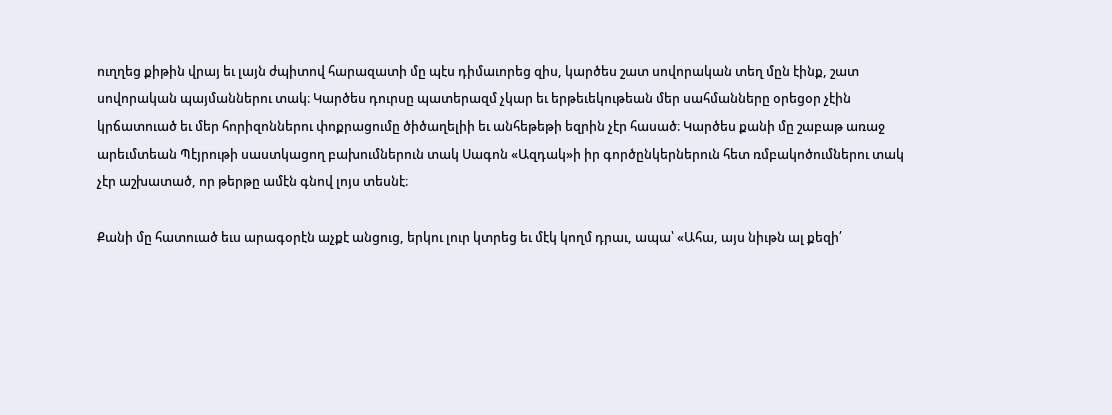ուղղեց քիթին վրայ եւ լայն ժպիտով հարազատի մը պէս դիմաւորեց զիս, կարծես շատ սովորական տեղ մըն էինք, շատ սովորական պայմաններու տակ։ Կարծես դուրսը պատերազմ չկար եւ երթեւեկութեան մեր սահմանները օրեցօր չէին կրճատուած եւ մեր հորիզոններու փոքրացումը ծիծաղելիի եւ անհեթեթի եզրին չէր հասած։ Կարծես քանի մը շաբաթ առաջ արեւմտեան Պէյրութի սաստկացող բախումներուն տակ Սագոն «Ազդակ»ի իր գործընկերներուն հետ ռմբակոծումներու տակ չէր աշխատած, որ թերթը ամէն գնով լոյս տեսնէ։

Քանի մը հատուած եւս արագօրէն աչքէ անցուց, երկու լուր կտրեց եւ մէկ կողմ դրաւ, ապա՝ «Ահա, այս նիւթն ալ քեզի՛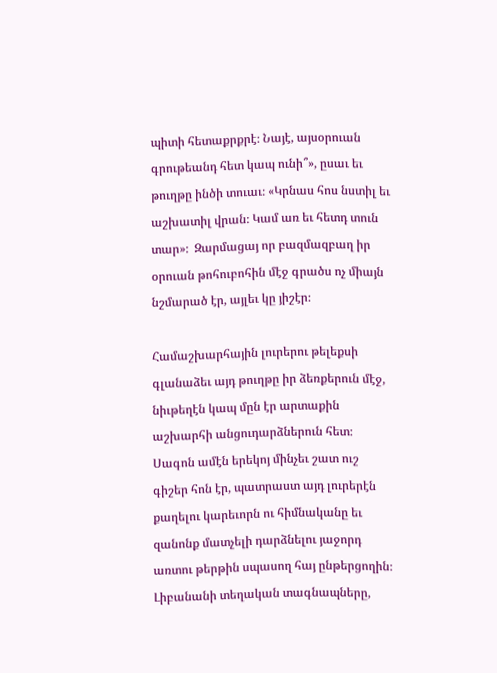պիտի հետաքրքրէ։ Նայէ, այսօրուան գրութեանդ հետ կապ ունի՞», ըսաւ եւ թուղթը ինծի տուաւ։ «Կրնաս հոս նստիլ եւ աշխատիլ վրան։ Կամ առ եւ հետդ տուն տար»։  Զարմացայ որ բազմազբաղ իր օրուան թոհուբոհին մէջ գրածս ոչ միայն նշմարած էր, այլեւ կը յիշէր։

Համաշխարհային լուրերու թելեքսի գլանաձեւ այդ թուղթը իր ձեռքերուն մէջ, նիւթեղէն կապ մըն էր արտաքին աշխարհի անցուդարձներուն հետ։ Սագոն ամէն երեկոյ մինչեւ շատ ուշ գիշեր հոն էր, պատրաստ այդ լուրերէն քաղելու կարեւորն ու հիմնականը եւ զանոնք մատչելի դարձնելու յաջորդ առտու թերթին սպասող հայ ընթերցողին։ Լիբանանի տեղական տագնապները,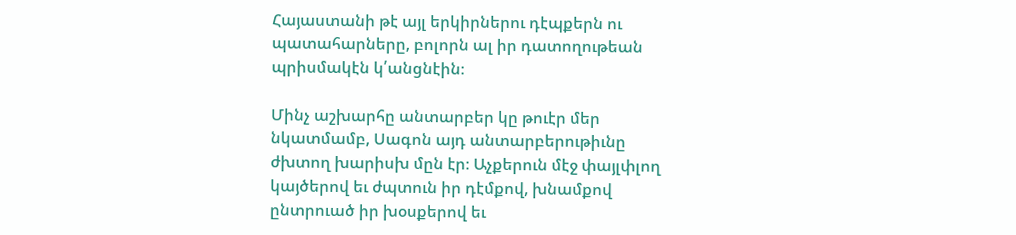Հայաստանի թէ այլ երկիրներու դէպքերն ու պատահարները, բոլորն ալ իր դատողութեան պրիսմակէն կ՛անցնէին։

Մինչ աշխարհը անտարբեր կը թուէր մեր նկատմամբ, Սագոն այդ անտարբերութիւնը ժխտող խարիսխ մըն էր։ Աչքերուն մէջ փայլփլող կայծերով եւ ժպտուն իր դէմքով, խնամքով ընտրուած իր խօսքերով եւ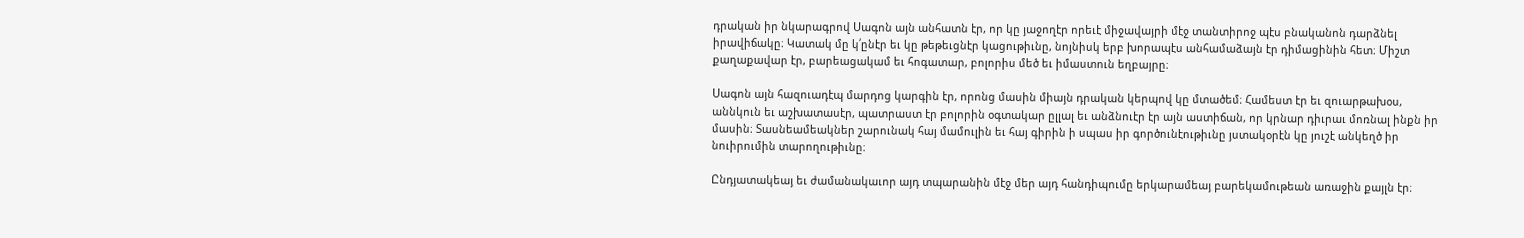դրական իր նկարագրով Սագոն այն անհատն էր, որ կը յաջողէր որեւէ միջավայրի մէջ տանտիրոջ պէս բնականոն դարձնել իրավիճակը։ Կատակ մը կ՛ընէր եւ կը թեթեւցնէր կացութիւնը, նոյնիսկ երբ խորապէս անհամաձայն էր դիմացինին հետ։ Միշտ քաղաքավար էր, բարեացակամ եւ հոգատար, բոլորիս մեծ եւ իմաստուն եղբայրը։

Սագոն այն հազուադէպ մարդոց կարգին էր, որոնց մասին միայն դրական կերպով կը մտածեմ։ Համեստ էր եւ զուարթախօս, աննկուն եւ աշխատասէր, պատրաստ էր բոլորին օգտակար ըլլալ եւ անձնուէր էր այն աստիճան, որ կրնար դիւրաւ մոռնալ ինքն իր մասին։ Տասնեամեակներ շարունակ հայ մամուլին եւ հայ գիրին ի սպաս իր գործունէութիւնը յստակօրէն կը յուշէ անկեղծ իր նուիրումին տարողութիւնը։

Ընդյատակեայ եւ ժամանակաւոր այդ տպարանին մէջ մեր այդ հանդիպումը երկարամեայ բարեկամութեան առաջին քայլն էր։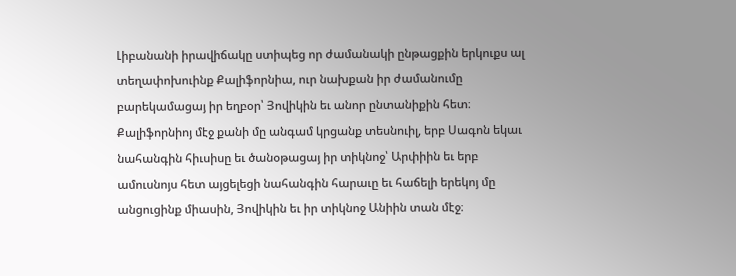Լիբանանի իրավիճակը ստիպեց որ ժամանակի ընթացքին երկուքս ալ տեղափոխուինք Քալիֆորնիա, ուր նախքան իր ժամանումը բարեկամացայ իր եղբօր՝ Յովիկին եւ անոր ընտանիքին հետ։ Քալիֆորնիոյ մէջ քանի մը անգամ կրցանք տեսնուիլ, երբ Սագոն եկաւ նահանգին հիւսիսը եւ ծանօթացայ իր տիկնոջ՝ Արփիին եւ երբ ամուսնոյս հետ այցելեցի նահանգին հարաւը եւ հաճելի երեկոյ մը անցուցինք միասին, Յովիկին եւ իր տիկնոջ Անիին տան մէջ։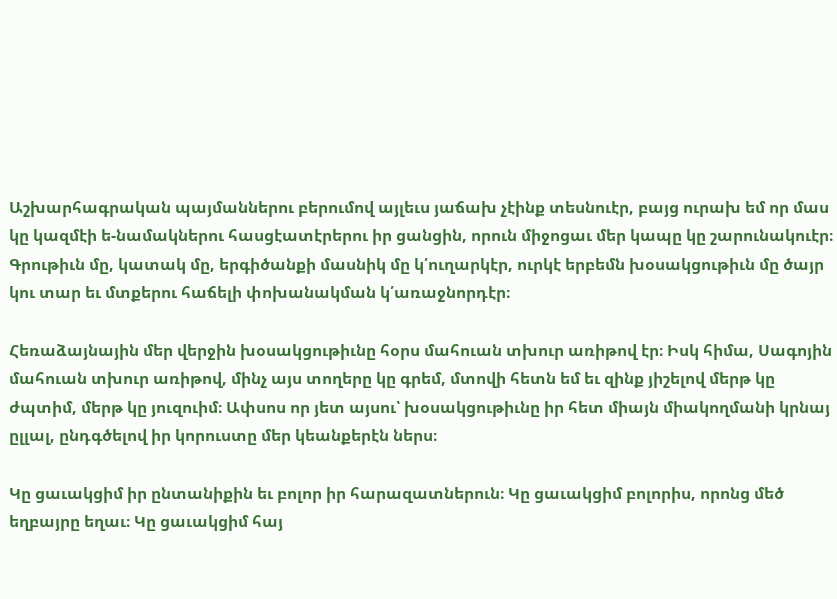Աշխարհագրական պայմաններու բերումով այլեւս յաճախ չէինք տեսնուէր, բայց ուրախ եմ որ մաս կը կազմէի ե-նամակներու հասցէատէրերու իր ցանցին, որուն միջոցաւ մեր կապը կը շարունակուէր։ Գրութիւն մը, կատակ մը, երգիծանքի մասնիկ մը կ՛ուղարկէր, ուրկէ երբեմն խօսակցութիւն մը ծայր կու տար եւ մտքերու հաճելի փոխանակման կ՛առաջնորդէր։

Հեռաձայնային մեր վերջին խօսակցութիւնը հօրս մահուան տխուր առիթով էր։ Իսկ հիմա, Սագոյին մահուան տխուր առիթով, մինչ այս տողերը կը գրեմ, մտովի հետն եմ եւ զինք յիշելով մերթ կը ժպտիմ, մերթ կը յուզուիմ։ Ափսոս որ յետ այսու՝ խօսակցութիւնը իր հետ միայն միակողմանի կրնայ ըլլալ, ընդգծելով իր կորուստը մեր կեանքերէն ներս։

Կը ցաւակցիմ իր ընտանիքին եւ բոլոր իր հարազատներուն։ Կը ցաւակցիմ բոլորիս, որոնց մեծ եղբայրը եղաւ։ Կը ցաւակցիմ հայ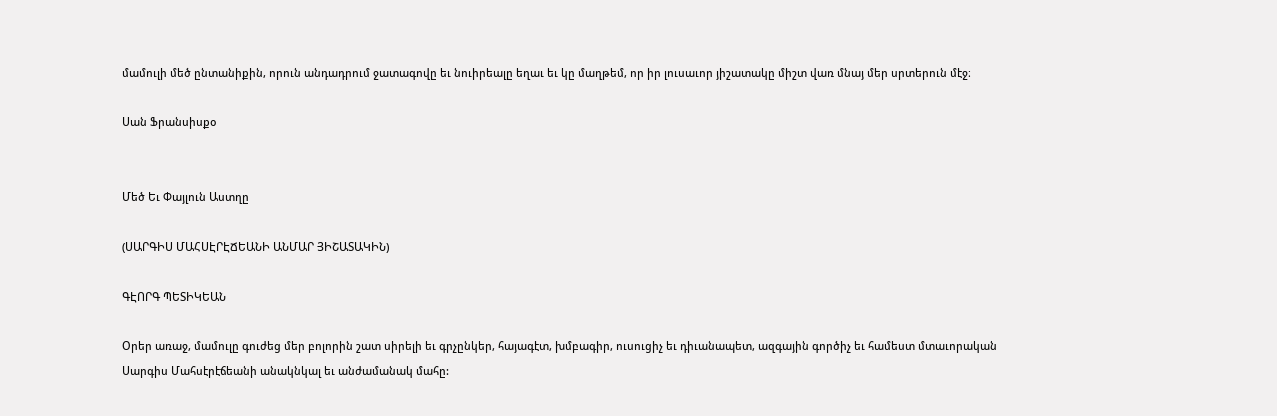մամուլի մեծ ընտանիքին, որուն անդադրում ջատագովը եւ նուիրեալը եղաւ եւ կը մաղթեմ, որ իր լուսաւոր յիշատակը միշտ վառ մնայ մեր սրտերուն մէջ։

Սան Ֆրանսիսքօ


Մեծ Եւ Փայլուն Աստղը

(ՍԱՐԳԻՍ ՄԱՀՍԷՐԷՃԵԱՆԻ ԱՆՄԱՐ ՅԻՇԱՏԱԿԻՆ)

ԳԷՈՐԳ ՊԵՏԻԿԵԱՆ

Օրեր առաջ, մամուլը գուժեց մեր բոլորին շատ սիրելի եւ գրչընկեր, հայագէտ, խմբագիր, ուսուցիչ եւ դիւանապետ, ազգային գործիչ եւ համեստ մտաւորական Սարգիս Մահսէրէճեանի անակնկալ եւ անժամանակ մահը: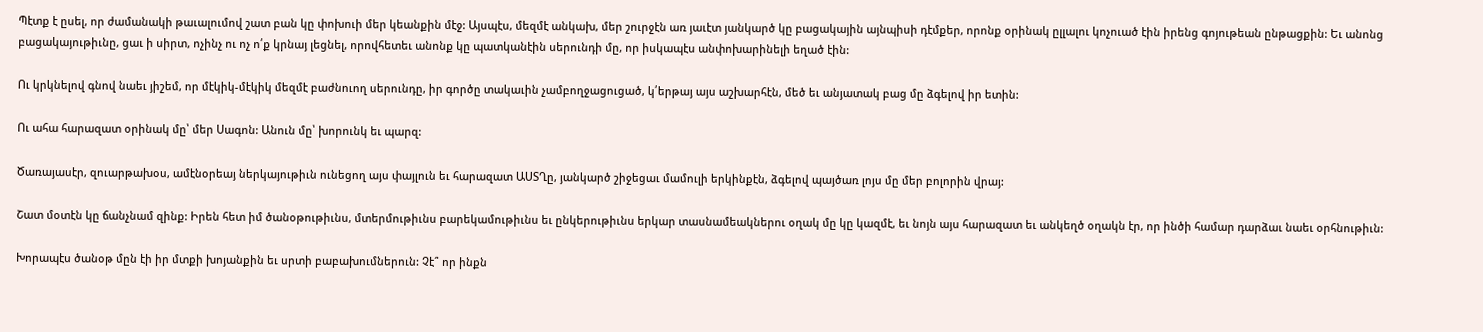Պէտք է ըսել, որ ժամանակի թաւալումով շատ բան կը փոխուի մեր կեանքին մէջ: Այսպէս, մեզմէ անկախ, մեր շուրջէն առ յաւէտ յանկարծ կը բացակային այնպիսի դէմքեր, որոնք օրինակ ըլլալու կոչուած էին իրենց գոյութեան ընթացքին: Եւ անոնց բացակայութիւնը, ցաւ ի սիրտ, ոչինչ ու ոչ ո՛ք կրնայ լեցնել, որովհետեւ անոնք կը պատկանէին սերունդի մը, որ իսկապէս անփոխարինելի եղած էին:

Ու կրկնելով գնով նաեւ յիշեմ, որ մէկիկ-մէկիկ մեզմէ բաժնուող սերունդը, իր գործը տակաւին չամբողջացուցած, կ՛երթայ այս աշխարհէն, մեծ եւ անյատակ բաց մը ձգելով իր ետին:

Ու ահա հարազատ օրինակ մը՝ մեր Սագոն: Անուն մը՝ խորունկ եւ պարզ:

Ծառայասէր, զուարթախօս, ամէնօրեայ ներկայութիւն ունեցող այս փայլուն եւ հարազատ ԱՍՏՂը, յանկարծ շիջեցաւ մամուլի երկինքէն, ձգելով պայծառ լոյս մը մեր բոլորին վրայ:

Շատ մօտէն կը ճանչնամ զինք: Իրեն հետ իմ ծանօթութիւնս, մտերմութիւնս բարեկամութիւնս եւ ընկերութիւնս երկար տասնամեակներու օղակ մը կը կազմէ, եւ նոյն այս հարազատ եւ անկեղծ օղակն էր, որ ինծի համար դարձաւ նաեւ օրհնութիւն:

Խորապէս ծանօթ մըն էի իր մտքի խոյանքին եւ սրտի բաբախումներուն: Չէ՞ որ ինքն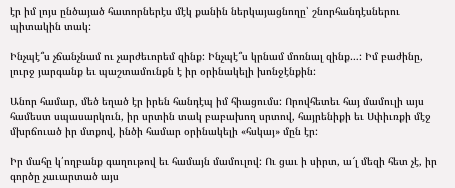էր իմ լոյս ընծայած հատորներէս մէկ քանին ներկայացնողը՝ շնորհանդէսներու պիտակին տակ:

Ինչպէ՞ս չճանչնամ ու չարժեւորեմ զինք: Ինչպէ՞ս կրնամ մոռնալ զինք…: Իմ բաժինը, լուրջ յարգանք եւ պաշտամունքն է իր օրինակելի խոնջէնքին:

Անոր համար, մեծ եղած էր իրեն հանդէպ իմ հիացումս: Որովհետեւ հայ մամուլի այս համեստ սպասարկուն, իր սրտին տակ բաբախող սրտով, հայրենիքի եւ Սփիւռքի մէջ մխրճուած իր մտքով, ինծի համար օրինակելի «հսկայ» մըն էր:

Իր մահը կ՛ողբանք գաղութով եւ համայն մամուլով: Ու ցաւ ի սիրտ, ա՜լ մեզի հետ չէ, իր գործը չաւարտած այս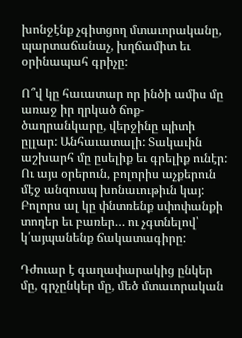խոնջէնք չգիտցող մտաւորականը, պարտաճանաչ, խղճամիտ եւ օրինապահ գրիչը:

Ո՞վ կը հաւատար որ ինծի ամիս մը առաջ իր ղրկած ճոք-ծաղրանկարը, վերջինը պիտի ըլլար: Անհաւատալի: Տակաւին աշխարհ մը ըսելիք եւ գրելիք ունէր: Ու այս օրերուն, բոլորիս աչքերուն մէջ անզուսպ խոնաւութիւն կայ: Բոլորս ալ կը փնտռենք սփոփանքի տողեր եւ բառեր… ու չգտնելով՝ կ՛այպանենք ճակատագիրը:

Դժուար է գաղափարակից ընկեր մը, գրչընկեր մը, մեծ մտաւորական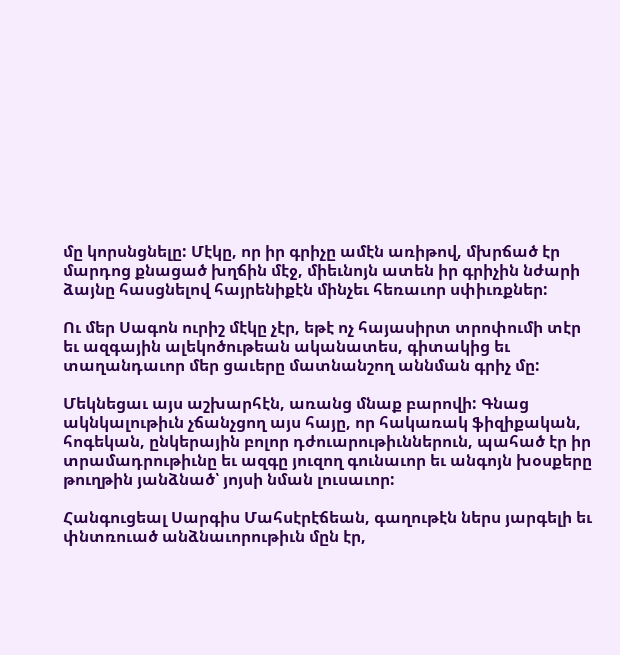մը կորսնցնելը: Մէկը, որ իր գրիչը ամէն առիթով, մխրճած էր մարդոց քնացած խղճին մէջ, միեւնոյն ատեն իր գրիչին նժարի ձայնը հասցնելով հայրենիքէն մինչեւ հեռաւոր սփիւռքներ:

Ու մեր Սագոն ուրիշ մէկը չէր, եթէ ոչ հայասիրտ տրոփումի տէր եւ ազգային ալեկոծութեան ականատես, գիտակից եւ տաղանդաւոր մեր ցաւերը մատնանշող աննման գրիչ մը:

Մեկնեցաւ այս աշխարհէն, առանց մնաք բարովի: Գնաց ակնկալութիւն չճանչցող այս հայը, որ հակառակ ֆիզիքական, հոգեկան, ընկերային բոլոր դժուարութիւններուն, պահած էր իր տրամադրութիւնը եւ ազգը յուզող գունաւոր եւ անգոյն խօսքերը թուղթին յանձնած՝ յոյսի նման լուսաւոր:

Հանգուցեալ Սարգիս Մահսէրէճեան, գաղութէն ներս յարգելի եւ փնտռուած անձնաւորութիւն մըն էր,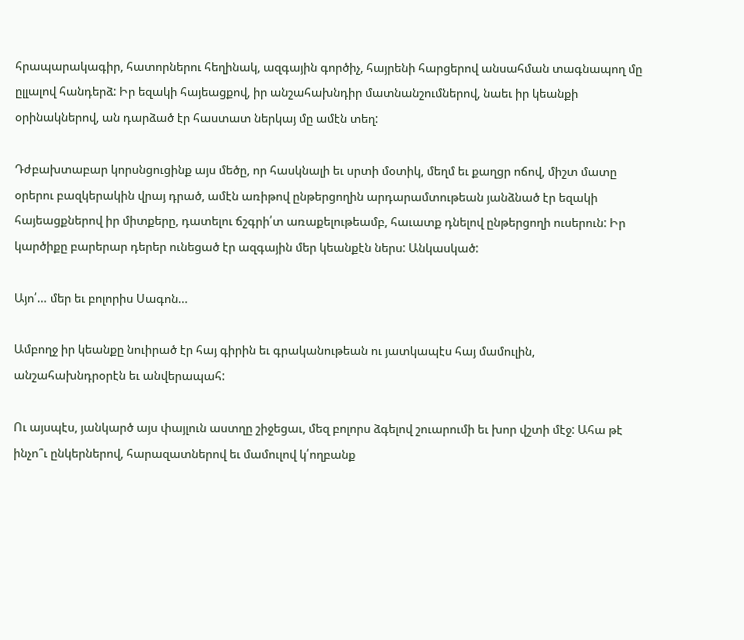հրապարակագիր, հատորներու հեղինակ, ազգային գործիչ, հայրենի հարցերով անսահման տագնապող մը ըլլալով հանդերձ: Իր եզակի հայեացքով, իր անշահախնդիր մատնանշումներով, նաեւ իր կեանքի օրինակներով, ան դարձած էր հաստատ ներկայ մը ամէն տեղ:

Դժբախտաբար կորսնցուցինք այս մեծը, որ հասկնալի եւ սրտի մօտիկ, մեղմ եւ քաղցր ոճով, միշտ մատը օրերու բազկերակին վրայ դրած, ամէն առիթով ընթերցողին արդարամտութեան յանձնած էր եզակի հայեացքներով իր միտքերը, դատելու ճշգրի՛տ առաքելութեամբ, հաւատք դնելով ընթերցողի ուսերուն: Իր կարծիքը բարերար դերեր ունեցած էր ազգային մեր կեանքէն ներս: Անկասկած:

Այո՛… մեր եւ բոլորիս Սագոն…

Ամբողջ իր կեանքը նուիրած էր հայ գիրին եւ գրականութեան ու յատկապէս հայ մամուլին, անշահախնդրօրէն եւ անվերապահ:

Ու այսպէս, յանկարծ այս փայլուն աստղը շիջեցաւ, մեզ բոլորս ձգելով շուարումի եւ խոր վշտի մէջ: Ահա թէ ինչո՞ւ ընկերներով, հարազատներով եւ մամուլով կ՛ողբանք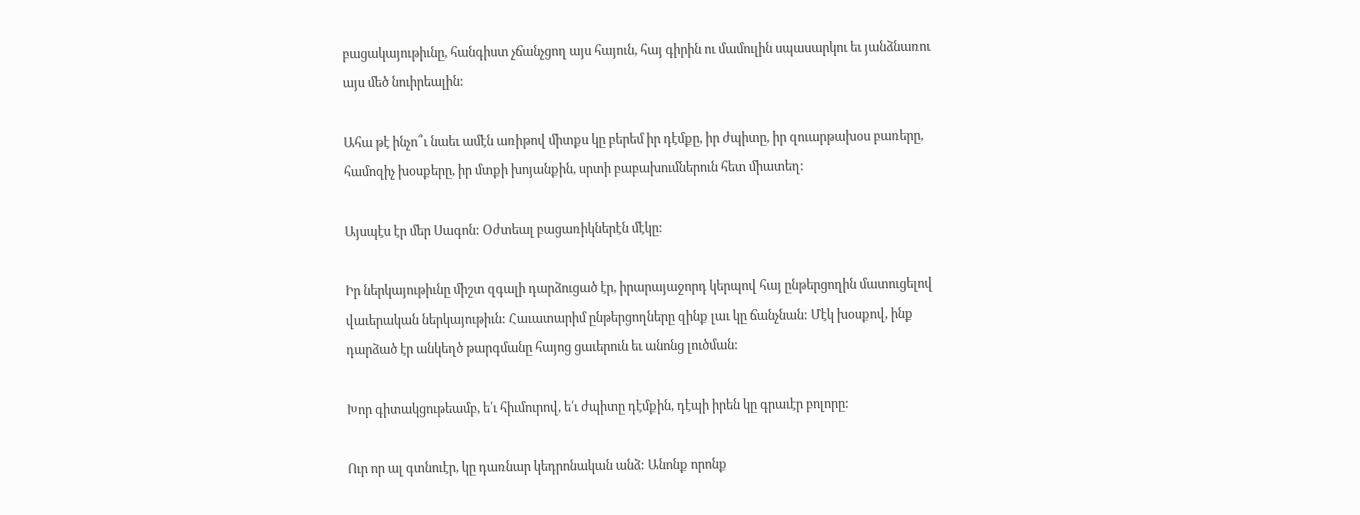բացակայութիւնը, հանգիստ չճանչցող այս հայուն, հայ գիրին ու մամուլին սպասարկու եւ յանձնառու այս մեծ նուիրեալին:

Ահա թէ ինչո՞ւ նաեւ ամէն առիթով միտքս կը բերեմ իր դէմքը, իր ժպիտը, իր զուարթախօս բառերը, համոզիչ խօսքերը, իր մտքի խոյանքին, սրտի բաբախումներուն հետ միատեղ:

Այսպէս էր մեր Սագոն: Օժտեալ բացառիկներէն մէկը:

Իր ներկայութիւնը միշտ զգալի դարձուցած էր, իրարայաջորդ կերպով հայ ընթերցողին մատուցելով վաւերական ներկայութիւն: Հաւատարիմ ընթերցողները զինք լաւ կը ճանչնան: Մէկ խօսքով, ինք դարձած էր անկեղծ թարգմանը հայոց ցաւերուն եւ անոնց լուծման:

Խոր գիտակցութեամբ, ե՛ւ հիւմուրով, ե՛ւ ժպիտը դէմքին, դէպի իրեն կը գրաւէր բոլորը:

Ուր որ ալ գտնուէր, կը դառնար կեդրոնական անձ: Անոնք որոնք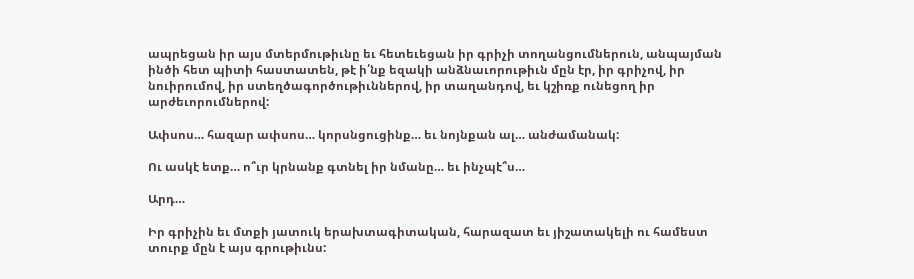ապրեցան իր այս մտերմութիւնը եւ հետեւեցան իր գրիչի տողանցումներուն, անպայման ինծի հետ պիտի հաստատեն, թէ ի՛նք եզակի անձնաւորութիւն մըն էր, իր գրիչով, իր նուիրումով, իր ստեղծագործութիւններով, իր տաղանդով, եւ կշիռք ունեցող իր արժեւորումներով:

Ափսոս… հազար ափսոս… կորսնցուցինք… եւ նոյնքան ալ… անժամանակ:

Ու ասկէ ետք… ո՞ւր կրնանք գտնել իր նմանը… եւ ինչպէ՞ս…

Արդ…

Իր գրիչին եւ մտքի յատուկ երախտագիտական, հարազատ եւ յիշատակելի ու համեստ տուրք մըն է այս գրութիւնս: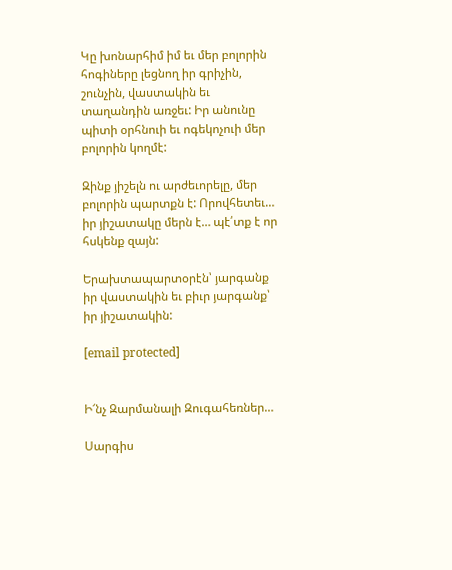Կը խոնարհիմ իմ եւ մեր բոլորին հոգիները լեցնող իր գրիչին, շունչին, վաստակին եւ տաղանդին առջեւ: Իր անունը պիտի օրհնուի եւ ոգեկոչուի մեր բոլորին կողմէ:

Զինք յիշելն ու արժեւորելը, մեր բոլորին պարտքն է: Որովհետեւ… իր յիշատակը մերն է… պէ՛տք է որ հսկենք զայն:

Երախտապարտօրէն՝ յարգանք իր վաստակին եւ բիւր յարգանք՝ իր յիշատակին:

[email protected]


Ի՜նչ Զարմանալի Զուգահեռներ…

Սարգիս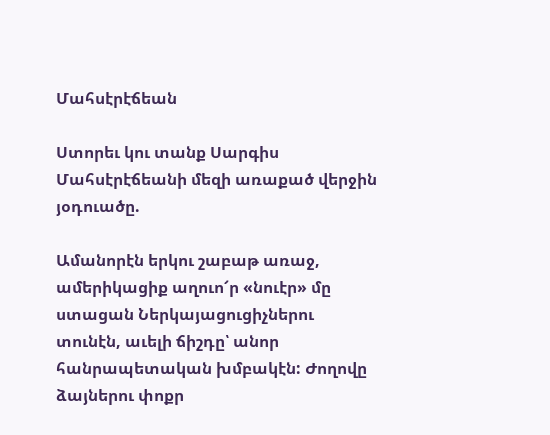Մահսէրէճեան

Ստորեւ կու տանք Սարգիս Մահսէրէճեանի մեզի առաքած վերջին յօդուածը.

Ամանորէն երկու շաբաթ առաջ, ամերիկացիք աղուո՜ր «նուէր» մը ստացան Ներկայացուցիչներու տունէն, աւելի ճիշդը՝ անոր հանրապետական խմբակէն: Ժողովը ձայներու փոքր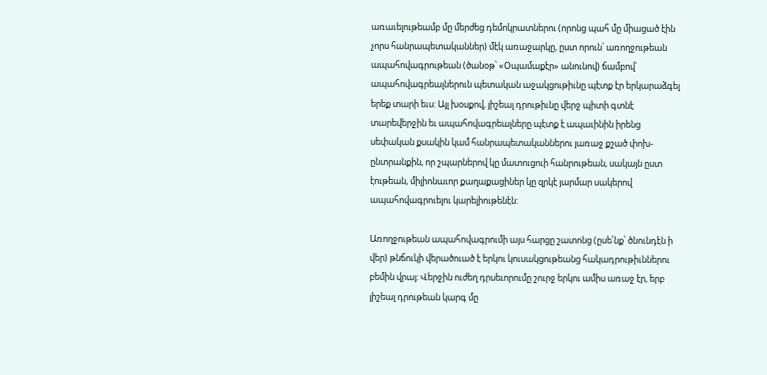առաւելութեամբ մը մերժեց դեմոկրատներու (որոնց պահ մը միացած էին չորս հանրապետականներ) մէկ առաջարկը, ըստ որուն՝ առողջութեան ապահովագրութեան (ծանօթ՝ «Օպամաքէր» անունով) ճամբով՝ ապահովագրեալներուն պետական աջակցութիւնը պէտք էր երկարաձգել երեք տարի եւս: Այլ խօսքով, յիշեալ դրութիւնը վերջ պիտի գտնէ տարեվերջին եւ ապահովագրեալները պէտք է ապաւինին իրենց սեփական քսակին կամ հանրապետականներու յառաջ քշած փոխ-ընտրանքին, որ շպարներով կը մատուցուի հանրութեան, սակայն ըստ էութեան, միլիոնաւոր քաղաքացիներ կը զրկէ յարմար սակերով ապահովագրուելու կարելիութենէն:

Առողջութեան ապահովագրումի այս հարցը շատոնց (ըսե՛նք՝ ծնունդէն ի վեր) թնճուկի վերածուած է երկու կուսակցութեանց հակադրութիւններու բեմին վրայ: Վերջին ուժեղ դրսեւորումը շուրջ երկու ամիս առաջ էր, երբ յիշեալ դրութեան կարգ մը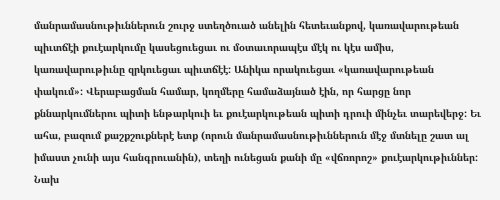մանրամասնութիւններուն շուրջ ստեղծուած անելին հետեւանքով, կառավարութեան պիւտճէի քուէարկումը կասեցուեցաւ ու մօտաւորապէս մէկ ու կէս ամիս, կառավարութիւնը զրկուեցաւ պիւտճէէ: Անիկա որակուեցաւ «կառավարութեան փակում»: Վերաբացման համար, կողմերը համաձայնած էին, որ հարցը նոր քննարկումներու պիտի ենթարկուի եւ քուէարկութեան պիտի դրուի մինչեւ տարեվերջ: Եւ ահա, բազում քաշքշուքներէ ետք (որուն մանրամասնութիւններուն մէջ մտնելը շատ ալ իմաստ չունի այս հանգրուանին), տեղի ունեցան քանի մը «վճռորոշ» քուէարկութիւններ: Նախ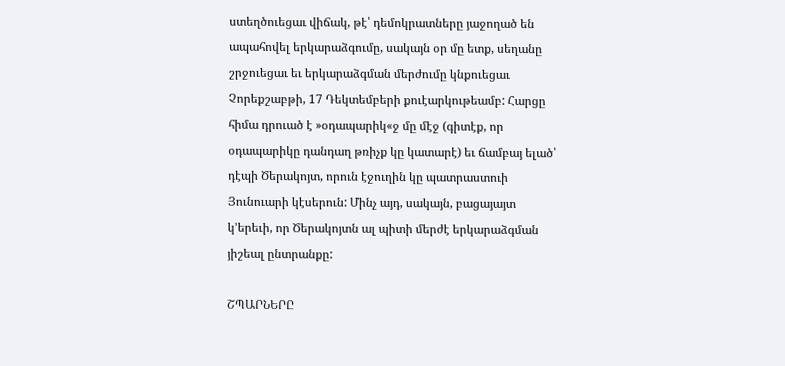ստեղծուեցաւ վիճակ, թէ՝ դեմոկրատները յաջողած են ապահովել երկարաձգումը, սակայն օր մը ետք, սեղանը շրջուեցաւ եւ երկարաձգման մերժումը կնքուեցաւ Չորեքշաբթի, 17 Դեկտեմբերի քուէարկութեամբ: Հարցը հիմա դրուած է »օդապարիկ«ջ մը մէջ (գիտէք, որ օդապարիկը դանդաղ թռիչք կը կատարէ) եւ ճամբայ ելած՝ դէպի Ծերակոյտ, որուն էջուղին կը պատրաստուի Յունուարի կէսերուն: Մինչ այդ, սակայն, բացայայտ կ’երեւի, որ Ծերակոյտն ալ պիտի մերժէ երկարաձգման յիշեալ ընտրանքը:

ՇՊԱՐՆԵՐԸ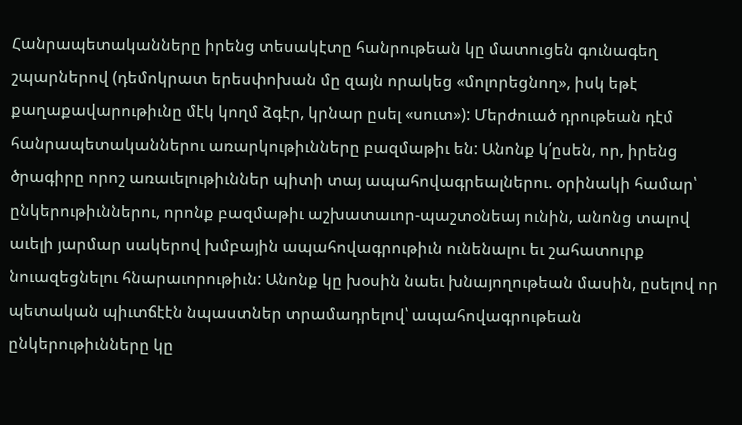Հանրապետականները իրենց տեսակէտը հանրութեան կը մատուցեն գունագեղ շպարներով (դեմոկրատ երեսփոխան մը զայն որակեց «մոլորեցնող», իսկ եթէ քաղաքավարութիւնը մէկ կողմ ձգէր, կրնար ըսել «սուտ»): Մերժուած դրութեան դէմ հանրապետականներու առարկութիւնները բազմաթիւ են: Անոնք կ՛ըսեն, որ, իրենց ծրագիրը որոշ առաւելութիւններ պիտի տայ ապահովագրեալներու. օրինակի համար՝ ընկերութիւններու, որոնք բազմաթիւ աշխատաւոր-պաշտօնեայ ունին, անոնց տալով աւելի յարմար սակերով խմբային ապահովագրութիւն ունենալու եւ շահատուրք նուազեցնելու հնարաւորութիւն: Անոնք կը խօսին նաեւ խնայողութեան մասին, ըսելով որ պետական պիւտճէէն նպաստներ տրամադրելով՝ ապահովագրութեան ընկերութիւնները կը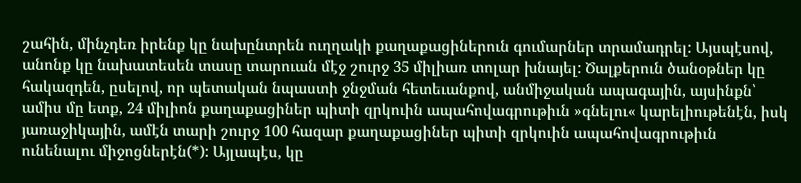շահին, մինչդեռ իրենք կը նախընտրեն ուղղակի քաղաքացիներուն գումարներ տրամադրել: Այսպէսով, անոնք կը նախատեսեն տասը տարուան մէջ շուրջ 35 միլիառ տոլար խնայել: Ծալքերուն ծանօթներ կը հակազդեն, ըսելով, որ պետական նպաստի ջնջման հետեւանքով, անմիջական ապագային, այսինքն՝ ամիս մը ետք, 24 միլիոն քաղաքացիներ պիտի զրկուին ապահովագրութիւն »գնելու« կարելիութենէն, իսկ յառաջիկային, ամէն տարի շուրջ 100 հազար քաղաքացիներ պիտի զրկուին ապահովագրութիւն ունենալու միջոցներէն(*): Այլապէս, կը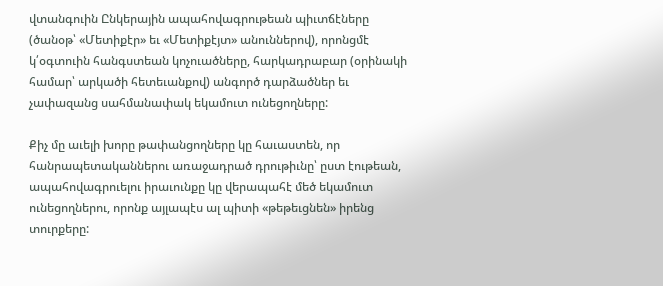վտանգուին Ընկերային ապահովագրութեան պիւտճէները (ծանօթ՝ «Մետիքէր» եւ «Մետիքէյտ» անուններով), որոնցմէ կ՛օգտուին հանգստեան կոչուածները, հարկադրաբար (օրինակի համար՝ արկածի հետեւանքով) անգործ դարձածներ եւ չափազանց սահմանափակ եկամուտ ունեցողները:

Քիչ մը աւելի խորը թափանցողները կը հաւաստեն, որ հանրապետականներու առաջադրած դրութիւնը՝ ըստ էութեան, ապահովագրուելու իրաւունքը կը վերապահէ մեծ եկամուտ ունեցողներու, որոնք այլապէս ալ պիտի «թեթեւցնեն» իրենց տուրքերը: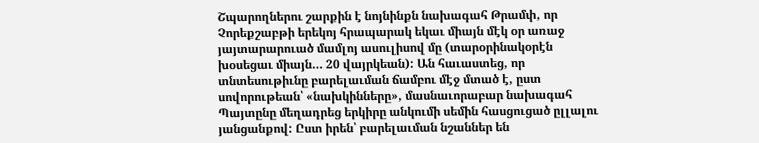Շպարողներու շարքին է նոյնինքն նախագահ Թրամփ, որ Չորեքշաբթի երեկոյ հրապարակ եկաւ միայն մէկ օր առաջ յայտարարուած մամլոյ ասուլիսով մը (տարօրինակօրէն խօսեցաւ միայն… 20 վայրկեան): Ան հաւաստեց, որ տնտեսութիւնը բարելաւման ճամբու մէջ մտած է, ըստ սովորութեան՝ «նախկինները», մասնաւորաբար նախագահ Պայտընը մեղադրեց երկիրը անկումի սեմին հասցուցած ըլլալու յանցանքով: Ըստ իրեն՝ բարելաւման նշաններ են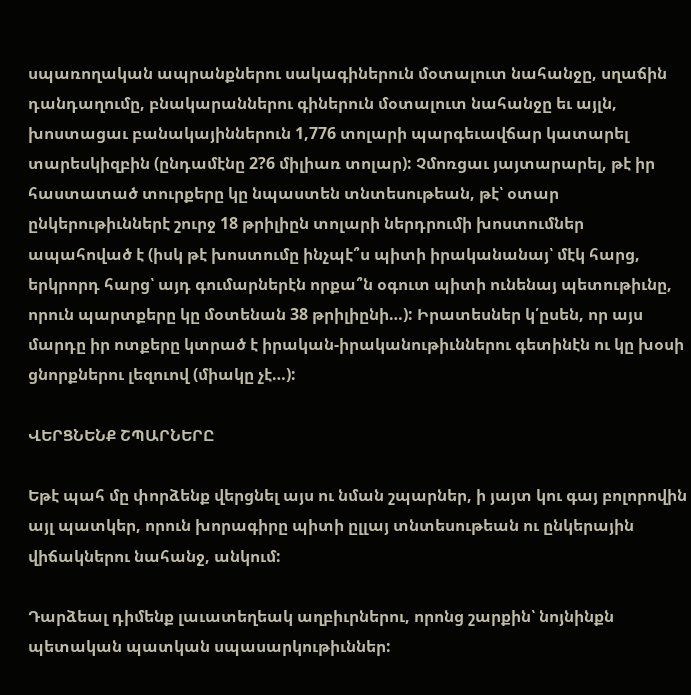սպառողական ապրանքներու սակագիներուն մօտալուտ նահանջը, սղաճին դանդաղումը, բնակարաններու գիներուն մօտալուտ նահանջը եւ այլն, խոստացաւ բանակայիններուն 1,776 տոլարի պարգեւավճար կատարել տարեսկիզբին (ընդամէնը 2?6 միլիառ տոլար): Չմոռցաւ յայտարարել, թէ իր հաստատած տուրքերը կը նպաստեն տնտեսութեան, թէ՝ օտար ընկերութիւններէ շուրջ 18 թրիլիըն տոլարի ներդրումի խոստումներ ապահոված է (իսկ թէ խոստումը ինչպէ՞ս պիտի իրականանայ՝ մէկ հարց, երկրորդ հարց՝ այդ գումարներէն որքա՞ն օգուտ պիտի ունենայ պետութիւնը, որուն պարտքերը կը մօտենան 38 թրիլիընի…): Իրատեսներ կ՛ըսեն, որ այս մարդը իր ոտքերը կտրած է իրական-իրականութիւններու գետինէն ու կը խօսի ցնորքներու լեզուով (միակը չէ…):

ՎԵՐՑՆԵՆՔ ՇՊԱՐՆԵՐԸ

Եթէ պահ մը փորձենք վերցնել այս ու նման շպարներ, ի յայտ կու գայ բոլորովին այլ պատկեր, որուն խորագիրը պիտի ըլլայ տնտեսութեան ու ընկերային վիճակներու նահանջ, անկում:

Դարձեալ դիմենք լաւատեղեակ աղբիւրներու, որոնց շարքին՝ նոյնինքն պետական պատկան սպասարկութիւններ: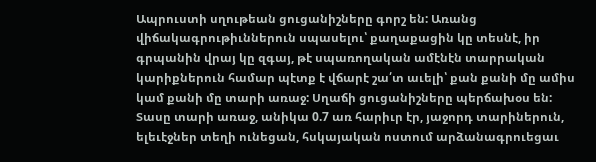Ապրուստի սղութեան ցուցանիշները գորշ են: Առանց վիճակագրութիւններուն սպասելու՝ քաղաքացին կը տեսնէ, իր գրպանին վրայ կը զգայ, թէ սպառողական ամէնէն տարրական կարիքներուն համար պէտք է վճարէ շա՛տ աւելի՝ քան քանի մը ամիս կամ քանի մը տարի առաջ: Սղաճի ցուցանիշները պերճախօս են: Տասը տարի առաջ, անիկա 0.7 առ հարիւր էր, յաջորդ տարիներուն, ելեւէջներ տեղի ունեցան, հսկայական ոստում արձանագրուեցաւ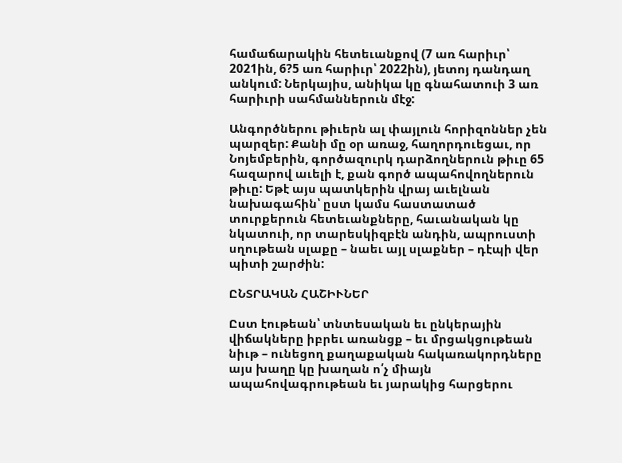համաճարակին հետեւանքով (7 առ հարիւր՝ 2021ին, 6?5 առ հարիւր՝ 2022ին), յետոյ դանդաղ անկում: Ներկայիս, անիկա կը գնահատուի 3 առ հարիւրի սահմաններուն մէջ:

Անգործներու թիւերն ալ փայլուն հորիզոններ չեն պարզեր: Քանի մը օր առաջ, հաղորդուեցաւ, որ Նոյեմբերին, գործազուրկ դարձողներուն թիւը 65 հազարով աւելի է, քան գործ ապահովողներուն թիւը: Եթէ այս պատկերին վրայ աւելնան նախագահին՝ ըստ կամս հաստատած տուրքերուն հետեւանքները, հաւանական կը նկատուի, որ տարեսկիզբէն անդին, ապրուստի սղութեան սլաքը – նաեւ այլ սլաքներ – դէպի վեր պիտի շարժին:

ԸՆՏՐԱԿԱՆ ՀԱՇԻՒՆԵՐ

Ըստ էութեան՝ տնտեսական եւ ընկերային վիճակները իբրեւ առանցք – եւ մրցակցութեան նիւթ – ունեցող քաղաքական հակառակորդները այս խաղը կը խաղան ո՛չ միայն ապահովագրութեան եւ յարակից հարցերու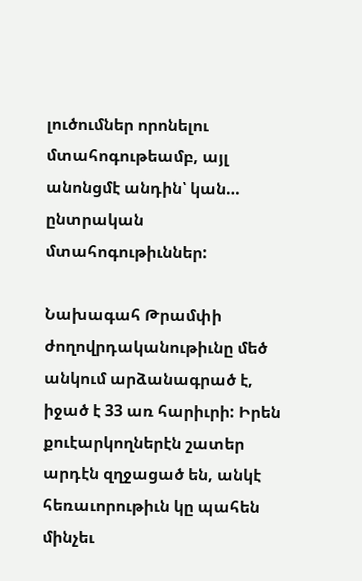լուծումներ որոնելու մտահոգութեամբ, այլ անոնցմէ անդին՝ կան… ընտրական մտահոգութիւններ:

Նախագահ Թրամփի ժողովրդականութիւնը մեծ անկում արձանագրած է, իջած է 33 առ հարիւրի: Իրեն քուէարկողներէն շատեր արդէն զղջացած են, անկէ հեռաւորութիւն կը պահեն մինչեւ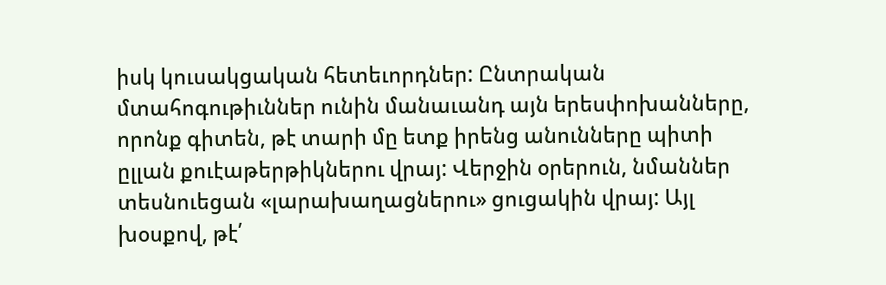իսկ կուսակցական հետեւորդներ: Ընտրական մտահոգութիւններ ունին մանաւանդ այն երեսփոխանները, որոնք գիտեն, թէ տարի մը ետք իրենց անունները պիտի ըլլան քուէաթերթիկներու վրայ: Վերջին օրերուն, նմաններ տեսնուեցան «լարախաղացներու» ցուցակին վրայ: Այլ խօսքով, թէ՛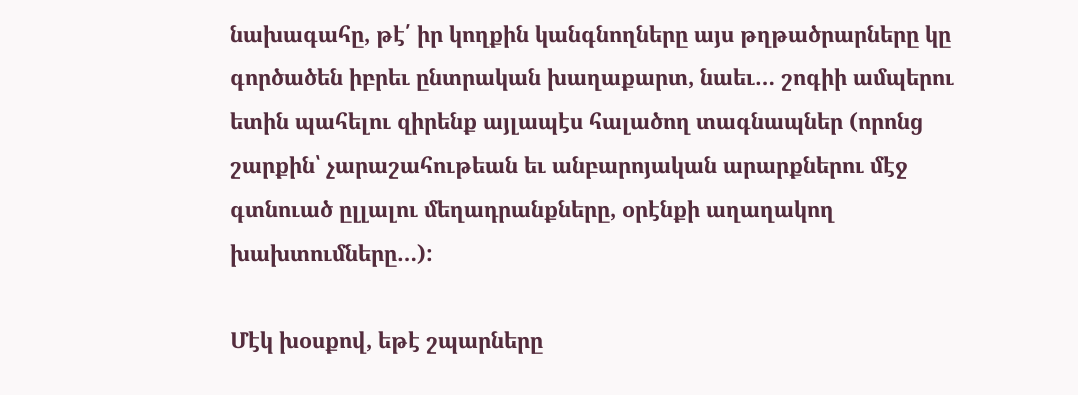նախագահը, թէ՛ իր կողքին կանգնողները այս թղթածրարները կը գործածեն իբրեւ ընտրական խաղաքարտ, նաեւ… շոգիի ամպերու ետին պահելու զիրենք այլապէս հալածող տագնապներ (որոնց շարքին՝ չարաշահութեան եւ անբարոյական արարքներու մէջ գտնուած ըլլալու մեղադրանքները, օրէնքի աղաղակող խախտումները…):

Մէկ խօսքով, եթէ շպարները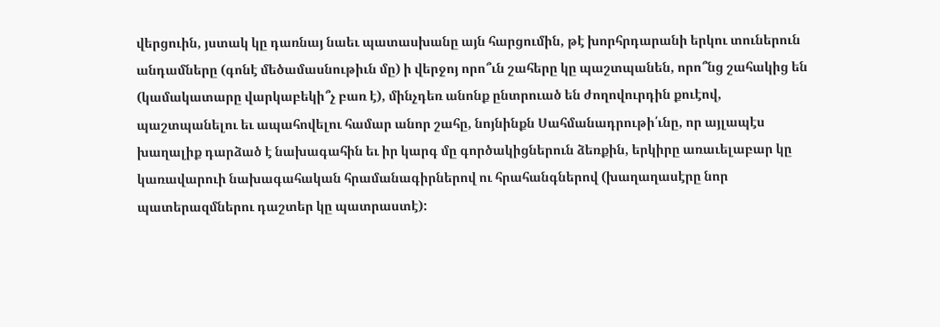վերցուին, յստակ կը դառնայ նաեւ պատասխանը այն հարցումին, թէ խորհրդարանի երկու տուներուն անդամները (գոնէ մեծամասնութիւն մը) ի վերջոյ որո՞ւն շահերը կը պաշտպանեն, որո՞նց շահակից են (կամակատարը վարկաբեկի՞չ բառ է), մինչդեռ անոնք ընտրուած են ժողովուրդին քուէով, պաշտպանելու եւ ապահովելու համար անոր շահը, նոյնինքն Սահմանադրութի՛ւնը, որ այլապէս խաղալիք դարձած է նախագահին եւ իր կարգ մը գործակիցներուն ձեռքին, երկիրը առաւելաբար կը կառավարուի նախագահական հրամանագիրներով ու հրահանգներով (խաղաղասէրը նոր պատերազմներու դաշտեր կը պատրաստէ):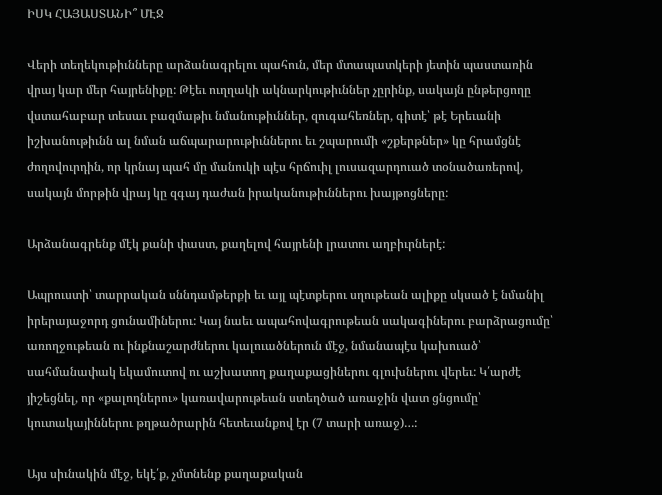ԻՍԿ ՀԱՅԱՍՏԱՆԻ՞ ՄԷՋ

Վերի տեղեկութիւնները արձանագրելու պահուն, մեր մտապատկերի յետին պաստառին վրայ կար մեր հայրենիքը: Թէեւ ուղղակի ակնարկութիւններ չըրինք, սակայն ընթերցողը վստահաբար տեսաւ բազմաթիւ նմանութիւններ, զուգահեռներ, գիտէ՝ թէ Երեւանի իշխանութիւնն ալ նման աճպարարութիւններու եւ շպարումի «շքերթներ» կը հրամցնէ ժողովուրդին, որ կրնայ պահ մը մանուկի պէս հրճուիլ լուսազարդուած տօնածառերով, սակայն մորթին վրայ կը զգայ դաժան իրականութիւններու խայթոցները:

Արձանագրենք մէկ քանի փաստ, քաղելով հայրենի լրատու աղբիւրներէ:

Ապրուստի՝ տարրական սննդամթերքի եւ այլ պէտքերու սղութեան ալիքը սկսած է նմանիլ իրերայաջորդ ցունամիներու: Կայ նաեւ ապահովագրութեան սակագիներու բարձրացումը՝ առողջութեան ու ինքնաշարժներու կալուածներուն մէջ, նմանապէս կախուած՝ սահմանափակ եկամուտով ու աշխատող քաղաքացիներու գլուխներու վերեւ: Կ՛արժէ յիշեցնել, որ «քալողներու» կառավարութեան ստեղծած առաջին վատ ցնցումը՝ կուտակայիններու թղթածրարին հետեւանքով էր (7 տարի առաջ)…:

Այս սիւնակին մէջ, եկէ՛ք, չմտնենք քաղաքական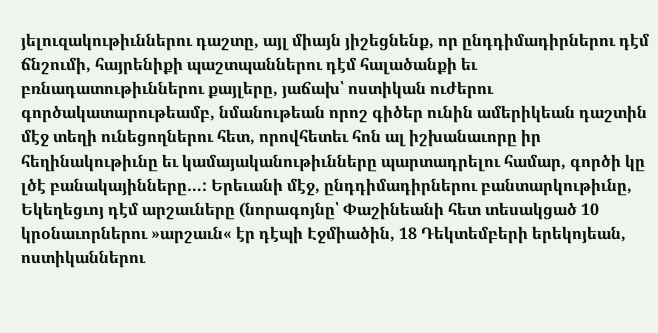յելուզակութիւններու դաշտը, այլ միայն յիշեցնենք, որ ընդդիմադիրներու դէմ ճնշումի, հայրենիքի պաշտպաններու դէմ հալածանքի եւ բռնադատութիւններու քայլերը, յաճախ՝ ոստիկան ուժերու գործակատարութեամբ, նմանութեան որոշ գիծեր ունին ամերիկեան դաշտին մէջ տեղի ունեցողներու հետ, որովհետեւ հոն ալ իշխանաւորը իր հեղինակութիւնը եւ կամայականութիւնները պարտադրելու համար, գործի կը լծէ բանակայինները…: Երեւանի մէջ, ընդդիմադիրներու բանտարկութիւնը, Եկեղեցւոյ դէմ արշաւները (նորագոյնը՝ Փաշինեանի հետ տեսակցած 10 կրօնաւորներու »արշաւն« էր դէպի Էջմիածին, 18 Դեկտեմբերի երեկոյեան, ոստիկաններու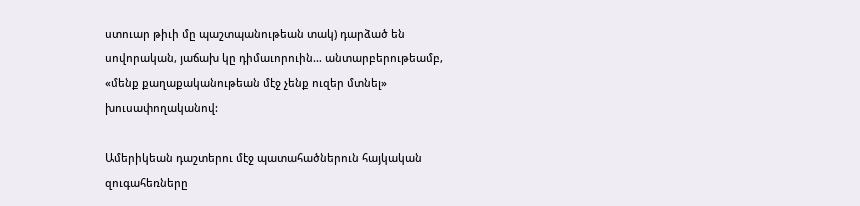ստուար թիւի մը պաշտպանութեան տակ) դարձած են սովորական, յաճախ կը դիմաւորուին… անտարբերութեամբ, «մենք քաղաքականութեան մէջ չենք ուզեր մտնել» խուսափողականով:

Ամերիկեան դաշտերու մէջ պատահածներուն հայկական զուգահեռները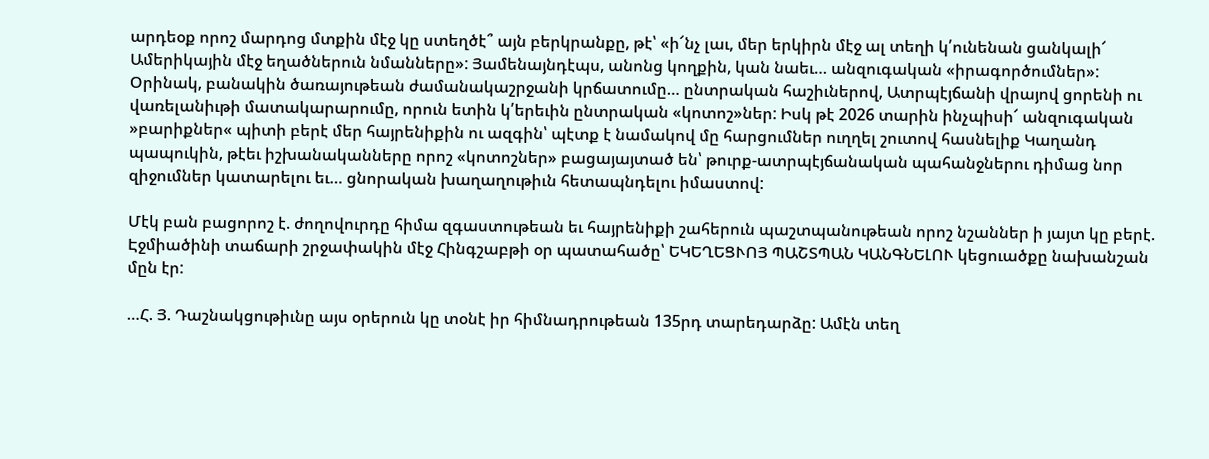արդեօք որոշ մարդոց մտքին մէջ կը ստեղծէ՞ այն բերկրանքը, թէ՝ «ի՜նչ լաւ, մեր երկիրն մէջ ալ տեղի կ՛ունենան ցանկալի՜ Ամերիկային մէջ եղածներուն նմանները»: Յամենայնդէպս, անոնց կողքին, կան նաեւ… անզուգական «իրագործումներ»: Օրինակ, բանակին ծառայութեան ժամանակաշրջանի կրճատումը… ընտրական հաշիւներով, Ատրպէյճանի վրայով ցորենի ու վառելանիւթի մատակարարումը, որուն ետին կ՛երեւին ընտրական «կոտոշ»ներ: Իսկ թէ 2026 տարին ինչպիսի՜ անզուգական »բարիքներ« պիտի բերէ մեր հայրենիքին ու ազգին՝ պէտք է նամակով մը հարցումներ ուղղել շուտով հասնելիք Կաղանդ պապուկին, թէեւ իշխանականները որոշ «կոտոշներ» բացայայտած են՝ թուրք-ատրպէյճանական պահանջներու դիմաց նոր զիջումներ կատարելու եւ… ցնորական խաղաղութիւն հետապնդելու իմաստով:

Մէկ բան բացորոշ է. ժողովուրդը հիմա զգաստութեան եւ հայրենիքի շահերուն պաշտպանութեան որոշ նշաններ ի յայտ կը բերէ. Էջմիածինի տաճարի շրջափակին մէջ Հինգշաբթի օր պատահածը՝ ԵԿԵՂԵՑՒՈՅ ՊԱՇՏՊԱՆ ԿԱՆԳՆԵԼՈՒ կեցուածքը նախանշան մըն էր:

…Հ. Յ. Դաշնակցութիւնը այս օրերուն կը տօնէ իր հիմնադրութեան 135րդ տարեդարձը: Ամէն տեղ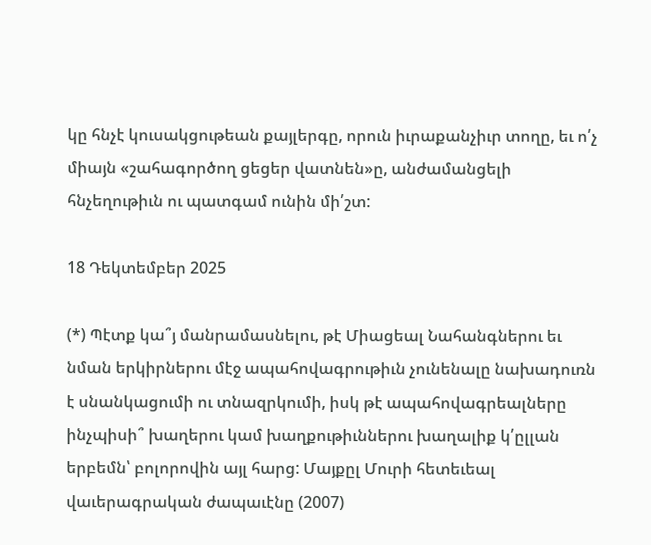կը հնչէ կուսակցութեան քայլերգը, որուն իւրաքանչիւր տողը, եւ ո՛չ միայն «շահագործող ցեցեր վատնեն»ը, անժամանցելի հնչեղութիւն ու պատգամ ունին մի՛շտ:

18 Դեկտեմբեր 2025

(*) Պէտք կա՞յ մանրամասնելու, թէ Միացեալ Նահանգներու եւ նման երկիրներու մէջ ապահովագրութիւն չունենալը նախադուռն է սնանկացումի ու տնազրկումի, իսկ թէ ապահովագրեալները ինչպիսի՞ խաղերու կամ խաղքութիւններու խաղալիք կ՛ըլլան երբեմն՝ բոլորովին այլ հարց: Մայքըլ Մուրի հետեւեալ վաւերագրական ժապաւէնը (2007)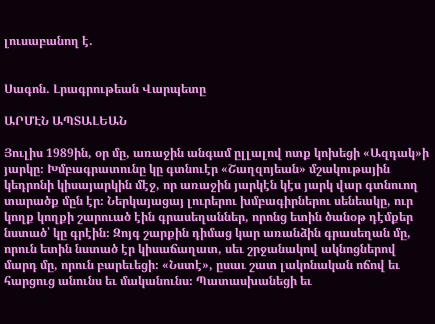լուսաբանող է.


Սագոն. Լրագրութեան Վարպետը

ԱՐՄԷՆ ԱՊՏԱԼԵԱՆ

Յուլիս 1989ին, օր մը, առաջին անգամ ըլլալով ոտք կոխեցի «Ազդակ»ի յարկը։ Խմբագրատունը կը գտնուէր «Շաղզոյեան» մշակութային կեդրոնի կիսայարկին մէջ, որ առաջին յարկէն կէս յարկ վար գտնուող տարածք մըն էր։ Ներկայացայ լուրերու խմբագիրներու սենեակը, ուր կողք կողքի շարուած էին գրասեղաններ, որոնց ետին ծանօթ դէմքեր նստած՝ կը գրէին։ Զոյգ շարքին դիմաց կար առանձին գրասեղան մը, որուն ետին նստած էր կիսաճաղատ, սեւ շրջանակով ակնոցներով մարդ մը, որուն բարեւեցի։ «Նստէ», ըսաւ շատ լակոնական ոճով եւ հարցուց անունս եւ մականունս։ Պատասխանեցի եւ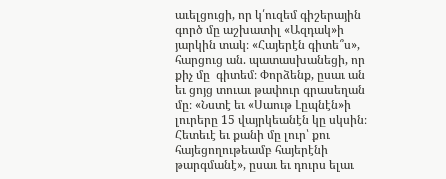աւելցուցի, որ կ՛ուզեմ գիշերային գործ մը աշխատիլ «Ազդակ»ի յարկին տակ։ «Հայերէն գիտե՞ս», հարցուց ան. պատասխանեցի, որ քիչ մը  գիտեմ։ Փորձենք, ըսաւ ան եւ ցոյց տուաւ թափուր գրասեղան մը։ «Նստէ եւ «Սաութ Լըպնէն»ի լուրերը 15 վայրկեանէն կը սկսին։ Հետեւէ եւ քանի մը լուր՝ քու հայեցողութեամբ հայերէնի թարգմանէ», ըսաւ եւ դուրս ելաւ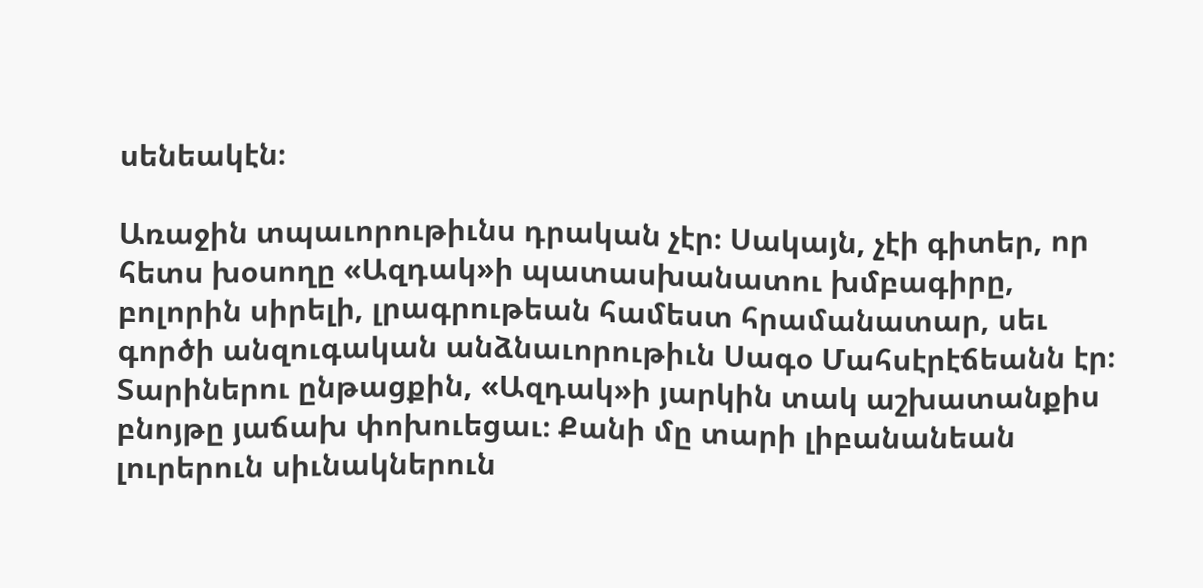սենեակէն։

Առաջին տպաւորութիւնս դրական չէր։ Սակայն, չէի գիտեր, որ հետս խօսողը «Ազդակ»ի պատասխանատու խմբագիրը, բոլորին սիրելի, լրագրութեան համեստ հրամանատար, սեւ գործի անզուգական անձնաւորութիւն Սագօ Մահսէրէճեանն էր։
Տարիներու ընթացքին, «Ազդակ»ի յարկին տակ աշխատանքիս բնոյթը յաճախ փոխուեցաւ։ Քանի մը տարի լիբանանեան լուրերուն սիւնակներուն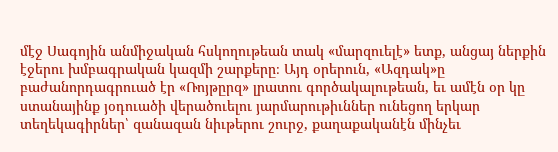մէջ Սագոյին անմիջական հսկողութեան տակ «մարզուելէ» ետք, անցայ ներքին էջերու խմբագրական կազմի շարքերը։ Այդ օրերուն, «Ազդակ»ը բաժանորդագրուած էր «Ռոյթըրզ» լրատու գործակալութեան, եւ ամէն օր կը ստանայինք յօդուածի վերածուելու յարմարութիւններ ունեցող երկար տեղեկագիրներ՝ զանազան նիւթերու շուրջ, քաղաքականէն մինչեւ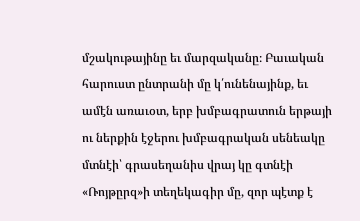մշակութայինը եւ մարզականը։ Բաւական հարուստ ընտրանի մը կ՛ունենայինք, եւ ամէն առաւօտ, երբ խմբագրատուն երթայի ու ներքին էջերու խմբագրական սենեակը մտնէի՝ գրասեղանիս վրայ կը գտնէի «Ռոյթըրզ»ի տեղեկագիր մը, զոր պէտք է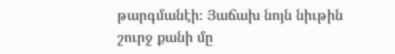թարգմանէի։ Յաճախ նոյն նիւթին շուրջ քանի մը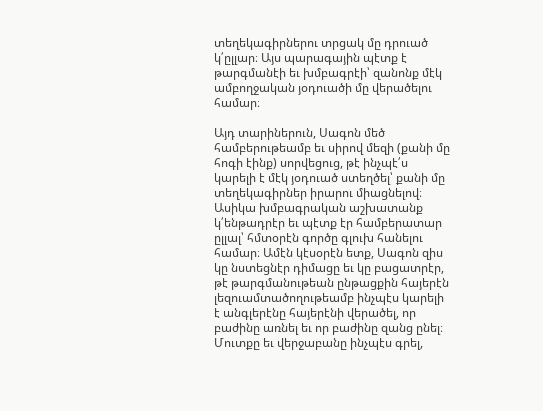տեղեկագիրներու տրցակ մը դրուած կ՛ըլլար։ Այս պարագային պէտք է թարգմանէի եւ խմբագրէի՝ զանոնք մէկ ամբողջական յօդուածի մը վերածելու համար։

Այդ տարիներուն, Սագոն մեծ համբերութեամբ եւ սիրով մեզի (քանի մը հոգի էինք) սորվեցուց, թէ ինչպէ՛ս կարելի է մէկ յօդուած ստեղծել՝ քանի մը տեղեկագիրներ իրարու միացնելով։ Ասիկա խմբագրական աշխատանք կ՛ենթադրէր եւ պէտք էր համբերատար ըլլալ՝ հմտօրէն գործը գլուխ հանելու համար։ Ամէն կէսօրէն ետք, Սագոն զիս կը նստեցնէր դիմացը եւ կը բացատրէր, թէ թարգմանութեան ընթացքին հայերէն լեզուամտածողութեամբ ինչպէս կարելի է անգլերէնը հայերէնի վերածել, որ բաժինը առնել եւ որ բաժինը զանց ընել։ Մուտքը եւ վերջաբանը ինչպէս գրել,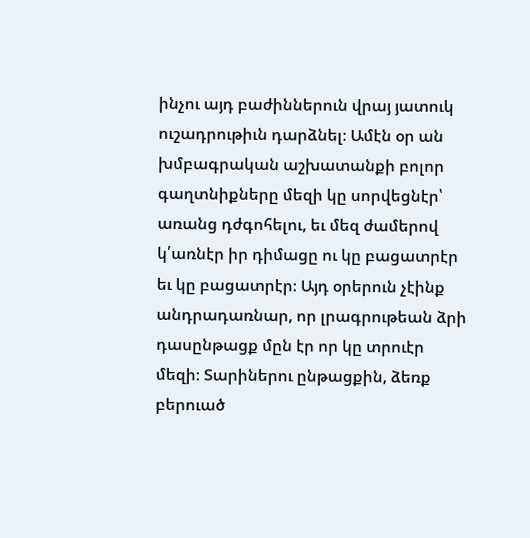ինչու այդ բաժիններուն վրայ յատուկ ուշադրութիւն դարձնել։ Ամէն օր ան խմբագրական աշխատանքի բոլոր գաղտնիքները մեզի կը սորվեցնէր՝ առանց դժգոհելու, եւ մեզ ժամերով կ՛առնէր իր դիմացը ու կը բացատրէր եւ կը բացատրէր։ Այդ օրերուն չէինք անդրադառնար, որ լրագրութեան ձրի դասընթացք մըն էր որ կը տրուէր մեզի։ Տարիներու ընթացքին, ձեռք բերուած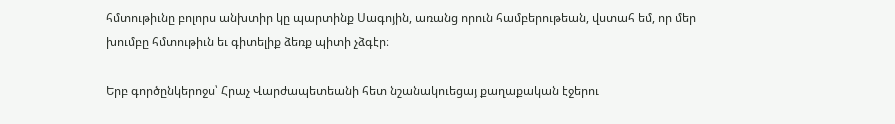հմտութիւնը բոլորս անխտիր կը պարտինք Սագոյին, առանց որուն համբերութեան, վստահ եմ, որ մեր խումբը հմտութիւն եւ գիտելիք ձեռք պիտի չձգէր։

Երբ գործընկերոջս՝ Հրաչ Վարժապետեանի հետ նշանակուեցայ քաղաքական էջերու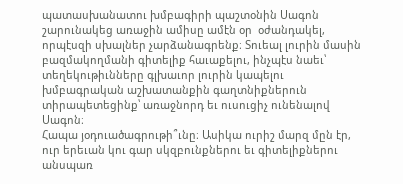պատասխանատու խմբագիրի պաշտօնին Սագոն շարունակեց առաջին ամիսը ամէն օր  օժանդակել, որպէսզի սխալներ չարձանագրենք։ Տուեալ լուրին մասին բազմակողմանի գիտելիք հաւաքելու, ինչպէս նաեւ՝  տեղեկութիւնները գլխաւոր լուրին կապելու խմբագրական աշխատանքին գաղտնիքներուն տիրապետեցինք՝ առաջնորդ եւ ուսուցիչ ունենալով Սագոն։
Հապա յօդուածագրութի՞ւնը։ Ասիկա ուրիշ մարզ մըն էր, ուր երեւան կու գար սկզբունքներու եւ գիտելիքներու անսպառ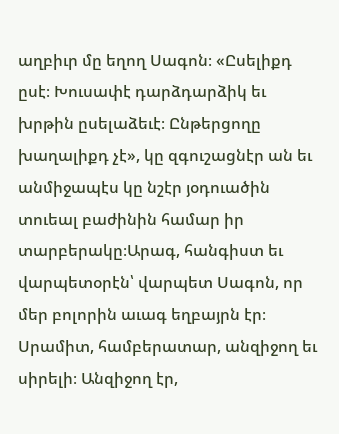աղբիւր մը եղող Սագոն։ «Ըսելիքդ ըսէ։ Խուսափէ դարձդարձիկ եւ խրթին ըսելաձեւէ։ Ընթերցողը խաղալիքդ չէ», կը զգուշացնէր ան եւ անմիջապէս կը նշէր յօդուածին տուեալ բաժինին համար իր տարբերակը։Արագ, հանգիստ եւ վարպետօրէն՝ վարպետ Սագոն, որ մեր բոլորին աւագ եղբայրն էր։ Սրամիտ, համբերատար, անզիջող եւ սիրելի։ Անզիջող էր,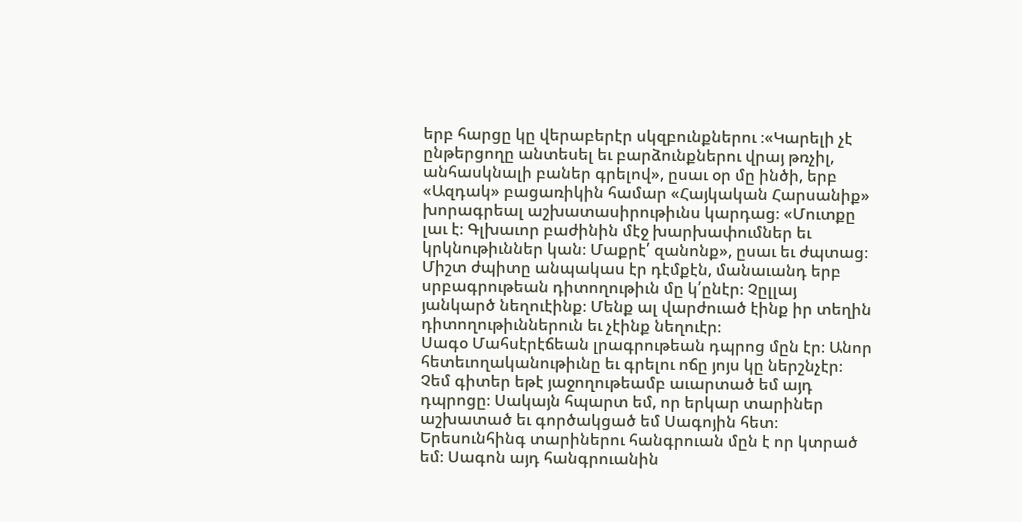երբ հարցը կը վերաբերէր սկզբունքներու ։«Կարելի չէ ընթերցողը անտեսել եւ բարձունքներու վրայ թռչիլ, անհասկնալի բաներ գրելով», ըսաւ օր մը ինծի, երբ «Ազդակ» բացառիկին համար «Հայկական Հարսանիք» խորագրեալ աշխատասիրութիւնս կարդաց։ «Մուտքը լաւ է։ Գլխաւոր բաժինին մէջ խարխափումներ եւ կրկնութիւններ կան։ Մաքրէ՛ զանոնք», ըսաւ եւ ժպտաց։ Միշտ ժպիտը անպակաս էր դէմքէն, մանաւանդ երբ սրբագրութեան դիտողութիւն մը կ՛ընէր։ Չըլլայ յանկարծ նեղուէինք։ Մենք ալ վարժուած էինք իր տեղին դիտողութիւններուն եւ չէինք նեղուէր։
Սագօ Մահսէրէճեան լրագրութեան դպրոց մըն էր։ Անոր հետեւողականութիւնը եւ գրելու ոճը յոյս կը ներշնչէր։ Չեմ գիտեր եթէ յաջողութեամբ աւարտած եմ այդ դպրոցը։ Սակայն հպարտ եմ, որ երկար տարիներ աշխատած եւ գործակցած եմ Սագոյին հետ։ Երեսունհինգ տարիներու հանգրուան մըն է որ կտրած եմ։ Սագոն այդ հանգրուանին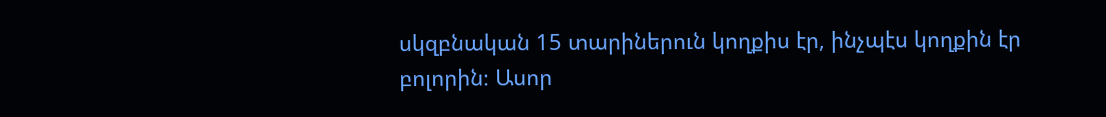սկզբնական 15 տարիներուն կողքիս էր, ինչպէս կողքին էր բոլորին։ Ասոր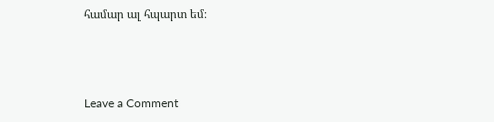համար ալ հպարտ եմ։



Leave a Comment